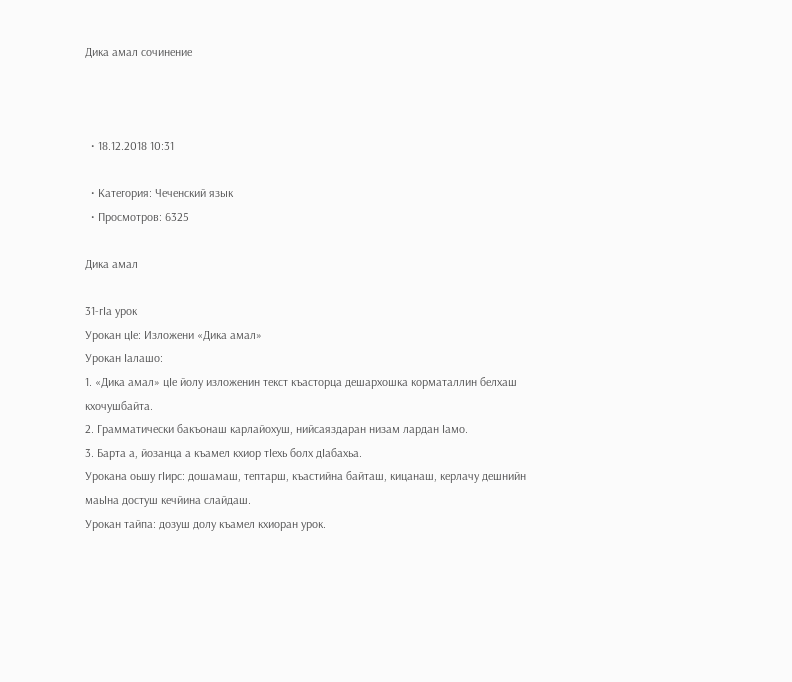Дика амал сочинение



  • 18.12.2018 10:31

  • Категория: Чеченский язык
  • Просмотров: 6325

Дика амал

31-гIа урок
Урокан цIе: Изложени «Дика амал»
Урокан Iалашо:
1. «Дика амал» цIе йолу изложенин текст къасторца дешархошка корматаллин белхаш кхочушбайта.
2. Грамматически бакъонаш карлайохуш, нийсаяздаран низам лардан Iамо.
3. Барта а, йозанца а къамел кхиор тIехь болх дIабахьа.
Урокана оьшу гIирс: дошамаш, тептарш, къастийна байташ, кицанаш, керлачу дешнийн маьIна достуш кечйина слайдаш.
Урокан тайпа: дозуш долу къамел кхиоран урок.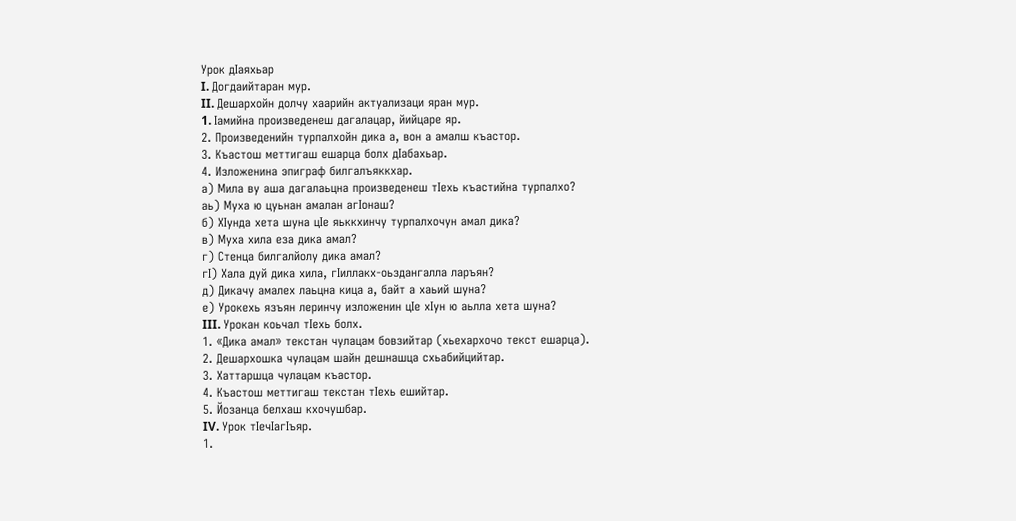Урок дIаяхьар
I. Догдаийтаран мур.
II. Дешархойн долчу хаарийн актуализаци яран мур.
1. Iамийна произведенеш дагалацар, йийцаре яр.
2. Произведенийн турпалхойн дика а, вон а амалш къастор.
3. Къастош меттигаш ешарца болх дIабахьар.
4. Изложенина эпиграф билгалъяккхар.
а) Мила ву аша дагалаьцна произведенеш тIехь къастийна турпалхо?
аь) Муха ю цуьнан амалан агIонаш?
б) ХIунда хета шуна цIе яьккхинчу турпалхочун амал дика?
в) Муха хила еза дика амал?
г) Стенца билгалйолу дика амал?
гI) Хала дуй дика хила, гIиллакх-оьздангалла ларъян?
д) Дикачу амалех лаьцна кица а, байт а хаьий шуна?
е) Урокехь язъян леринчу изложенин цIе хIун ю аьлла хета шуна?
III. Урокан коьчал тIехь болх.
1. «Дика амал» текстан чулацам бовзийтар (хьехархочо текст ешарца).
2. Дешархошка чулацам шайн дешнашца схьабийцийтар.
3. Хаттаршца чулацам къастор.
4. Къастош меттигаш текстан тIехь ешийтар.
5. Йозанца белхаш кхочушбар.
IV. Урок тIечIагIъяр.
1.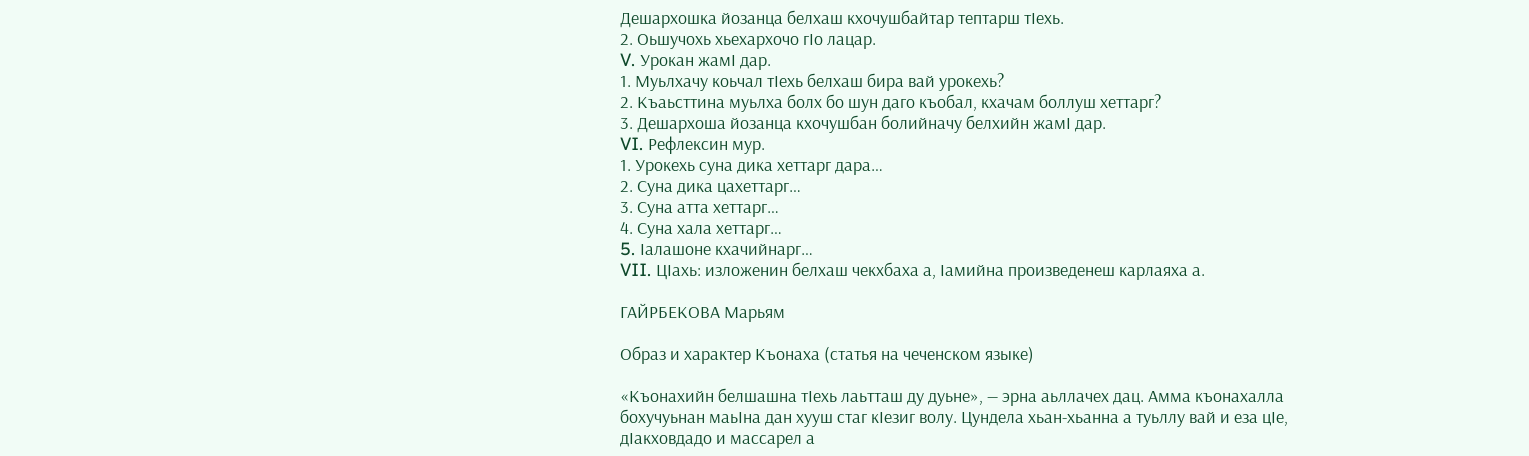Дешархошка йозанца белхаш кхочушбайтар тептарш тIехь.
2. Оьшучохь хьехархочо гIо лацар.
V. Урокан жамI дар.
1. Муьлхачу коьчал тIехь белхаш бира вай урокехь?
2. Къаьсттина муьлха болх бо шун даго къобал, кхачам боллуш хеттарг?
3. Дешархоша йозанца кхочушбан болийначу белхийн жамI дар.
VI. Рефлексин мур.
1. Урокехь суна дика хеттарг дара…
2. Суна дика цахеттарг…
3. Суна атта хеттарг…
4. Суна хала хеттарг…
5. Iалашоне кхачийнарг…
VII. ЦIахь: изложенин белхаш чекхбаха а, Iамийна произведенеш карлаяха а.

ГАЙРБЕКОВА Марьям

Образ и характер Къонаха (статья на чеченском языке)

«Къонахийн белшашна тIехь лаьтташ ду дуьне», — эрна аьллачех дац. Амма къонахалла бохучуьнан маьIна дан хууш стаг кIезиг волу. Цундела хьан-хьанна а туьллу вай и еза цIе, дIакховдадо и массарел а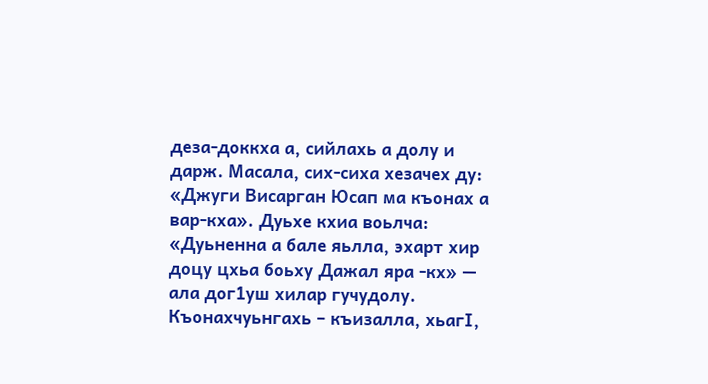деза-доккха а, сийлахь а долу и дарж. Масала, сих-сиха хезачех ду: «Джуги Висарган Юсап ма къонах а вар-кха». Дуьхе кхиа воьлча: «Дуьненна а бале яьлла, эхарт хир доцу цхьа боьху Дажал яра -кх» — ала дог1уш хилар гучудолу. Къонахчуьнгахь – къизалла, хьагI,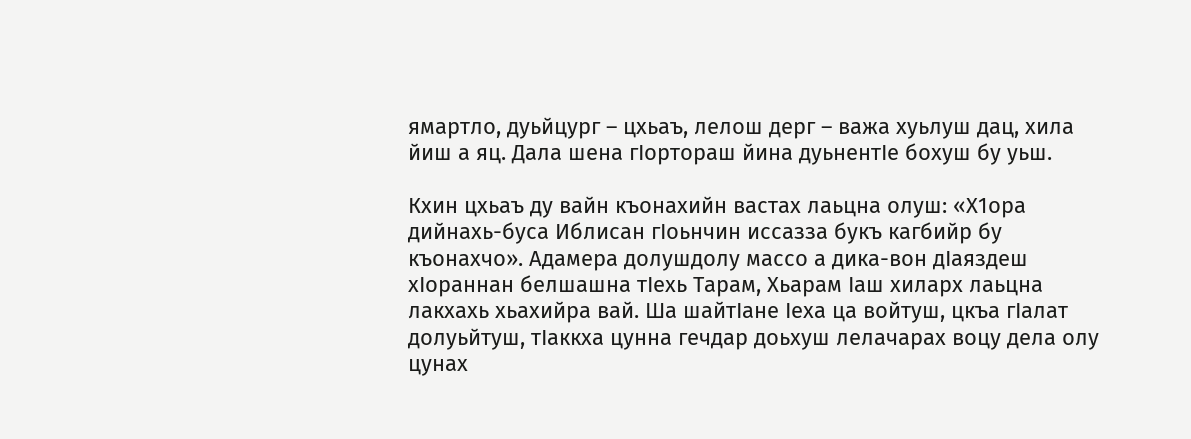ямартло, дуьйцург – цхьаъ, лелош дерг – важа хуьлуш дац, хила йиш а яц. Дала шена гIортораш йина дуьнентIе бохуш бу уьш.

Кхин цхьаъ ду вайн къонахийн вастах лаьцна олуш: «Х1ора дийнахь-буса Иблисан гIоьнчин иссазза букъ кагбийр бу къонахчо». Адамера долушдолу массо а дика-вон дIаяздеш хIораннан белшашна тIехь Тарам, Хьарам Iаш хиларх лаьцна лакхахь хьахийра вай. Ша шайтIане Iеха ца войтуш, цкъа гIалат долуьйтуш, тIаккха цунна гечдар доьхуш лелачарах воцу дела олу цунах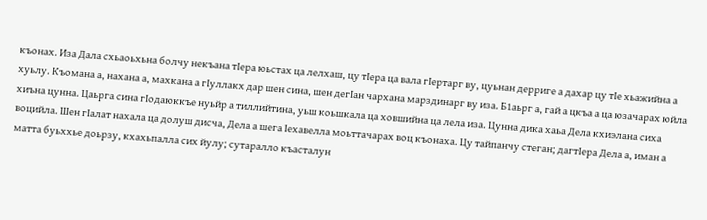къонах. Иза Дала схьаоьхьна болчу некъана тIера юьстах ца лелхаш, цу тIера ца вала гIертарг ву, цуьнан дерриге а дахар цу тIе хьажийна а хуьлу. Къомана а, нахана а, махкана а гIуллакх дар шен сина, шен дегIан чархана марздинарг ву иза. Б1аьрг а, гай а цкъа а ца юзачарах юйла хиъна цунна. Цаьрга сина гIодаюккъе нуьйр а тиллийтина, уьш коьшкала ца ховшийна ца лела иза. Цунна дика хаьа Дела кхиэлана сиха воцийла. Шен гIалат нахала ца долуш дисча, Дела а шега Iехавелла моьттачарах воц къонаха. Цу тайпанчу стеган; дагтIера Дела а, иман а матта буьххье доьрзу, кхахьпалла сих йулу; сутаралло къасталун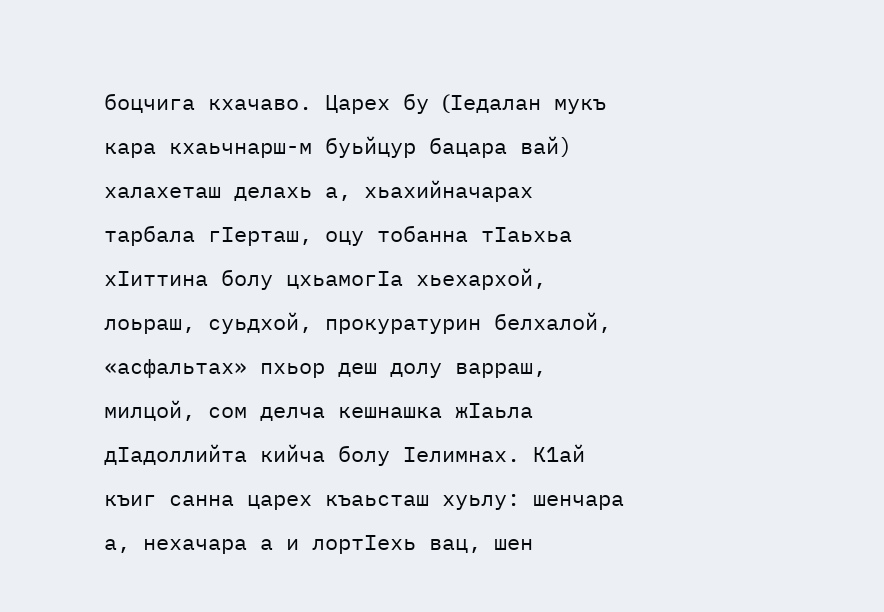боцчига кхачаво. Царех бу (Iедалан мукъ кара кхаьчнарш-м буьйцур бацара вай) халахеташ делахь а, хьахийначарах тарбала гIерташ, оцу тобанна тIаьхьа хIиттина болу цхьамогIа хьехархой, лоьраш, суьдхой, прокуратурин белхалой, «асфальтах» пхьор деш долу варраш, милцой, сом делча кешнашка жIаьла дIадоллийта кийча болу Iелимнах. К1ай къиг санна царех къаьсташ хуьлу: шенчара а, нехачара а и лортIехь вац, шен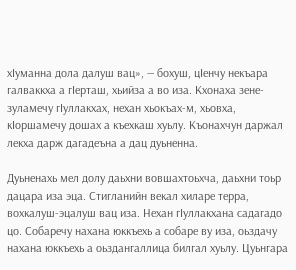хIуманна дола далуш вац», — бохуш, цIенчу некъара галваккха а гIерташ, хьийза а во иза. Кхонаха зене-зуламечу гIуллакхах, нехан хьокъах-м, хьовха, кIоршамечу дошах а къехкаш хуьлу. Къонахчун даржал лекха дарж дагадеъна а дац дуьненна.

Дуьненахь мел долу даьхни вовшахтоьхча, даьхни тоьр дацара иза эца. Стигланийн векал хиларе терра, вохкалуш-эцалуш вац иза. Нехан гIуллакхана садагадо цо. Собаречу нахана юккъехь а собаре ву иза, оьздачу нахана юккъехь а оьздангаллица билгал хуьлу. Цуьнгара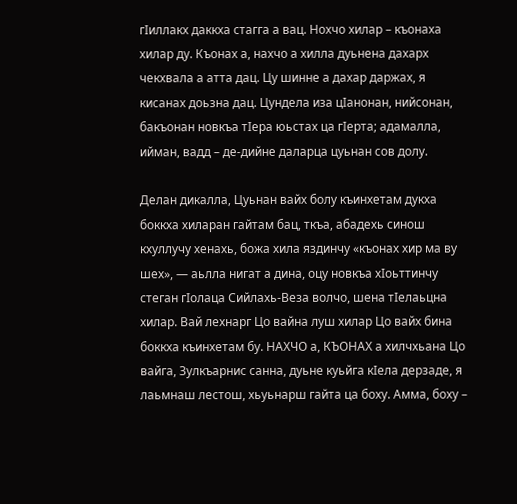гIиллакх даккха стагга а вац. Нохчо хилар – къонаха хилар ду. Къонах а, нахчо а хилла дуьнена дахарх чекхвала а атта дац. Цу шинне а дахар даржах, я кисанах доьзна дац. Цундела иза цIанонан, нийсонан, бакъонан новкъа тIера юьстах ца гIерта; адамалла, ийман, вадд – де-дийне даларца цуьнан сов долу.

Делан дикалла, Цуьнан вайх болу къинхетам дукха боккха хиларан гайтам бац, ткъа, абадехь синош кхуллучу хенахь, божа хила яздинчу «къонах хир ма ву шех», — аьлла нигат а дина, оцу новкъа хIоьттинчу стеган гIолаца Сийлахь-Веза волчо, шена тIелаьцна хилар. Вай лехнарг Цо вайна луш хилар Цо вайх бина боккха къинхетам бу. НАХЧО а, КЪОНАХ а хилчхьана Цо вайга, Зулкъарнис санна, дуьне куьйга кIела дерзаде, я лаьмнаш лестош, хьуьнарш гайта ца боху. Амма, боху –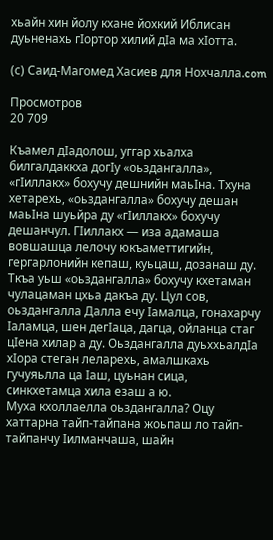хьайн хин йолу кхане йохкий Иблисан дуьненахь гIортор хилий дIа ма хIотта.

(с) Саид-Магомед Хасиев для Нохчалла.com

Просмотров
20 709

Къамел дIадолош, уггар хьалха билгалдаккха догIу «оьздангалла», «гIиллакх» бохучу дешнийн маьIна. Тхуна хетарехь, «оьздангалла» бохучу дешан маьIна шуьйра ду «гIиллакх» бохучу дешанчул. ГIиллакх — иза адамаша вовшашца лелочу юкъаметтигийн, гергарлонийн кепаш, куьцаш, дозанаш ду. Ткъа уьш «оьздангалла» бохучу кхетаман чулацаман цхьа дакъа ду. Цул сов, оьздангалла Далла ечу Iамалца, гонахарчу Iаламца, шен дегIаца, дагца, ойланца стаг цIена хилар а ду. Оьздангалла дуьххьалдIа хIора стеган леларехь, амалшкахь гучуяьлла ца Iаш, цуьнан сица, синкхетамца хила езаш а ю.
Муха кхоллаелла оьздангалла? Оцу хаттарна тайп-тайпана жоьпаш ло тайп-тайпанчу Iилманчаша, шайн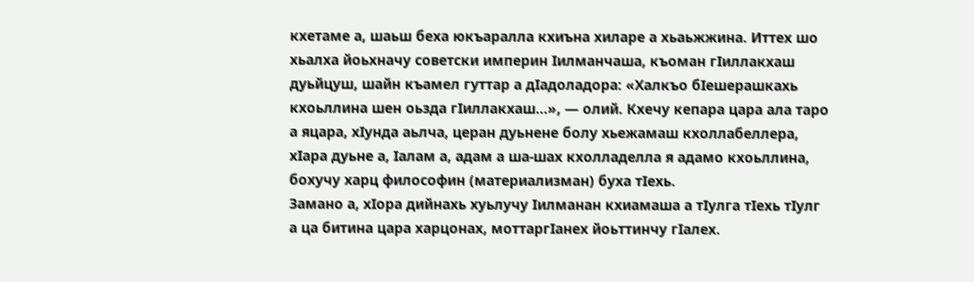кхетаме а, шаьш беха юкъаралла кхиъна хиларе а хьаьжжина. Иттех шо хьалха йоьхначу советски империн Iилманчаша, къоман гIиллакхаш дуьйцуш, шайн къамел гуттар а дIадоладора: «Халкъо бIешерашкахь кхоьллина шен оьзда гIиллакхаш…», — олий. Кхечу кепара цара ала таро а яцара, хIунда аьлча, церан дуьнене болу хьежамаш кхоллабеллера, хIара дуьне а, Iалам а, адам а ша-шах кхолладелла я адамо кхоьллина, бохучу харц философин (материализман) буха тIехь.
Замано а, хIора дийнахь хуьлучу Iилманан кхиамаша а тIулга тIехь тIулг а ца битина цара харцонах, моттаргIанех йоьттинчу гIалех.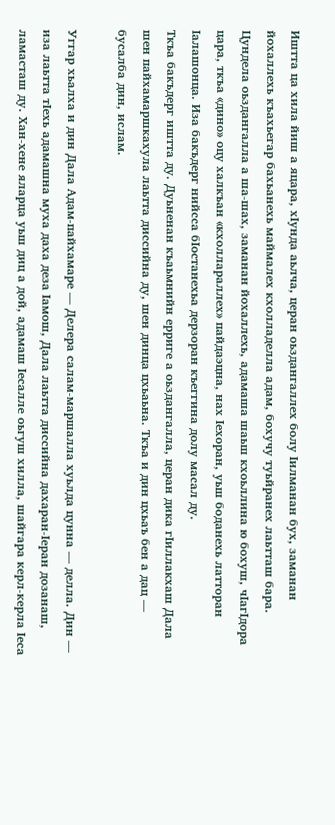Иштта ца хила йиш а яцара, хIунда аьлча, церан оьздангаллех болу Iилманан бух, заманан йохаллехь къахьегар бахьанехь маймалех кхолладелла адам, бохучу туьйранех лаьтташ бара.
Цундела оьздангалла а ша-шах, заманан йохаллехь, адамаша шаьш кхоьллина ю бохуш, чIагIдора цара, ткъа «дино» оцу халкъан «кхоллараллех» пайдаэцна, нах Iехоран, уьш боданехь латторан Iалашонца. Иза бакъдерг нийсса бIостанехьа дерзоран къеггина долу масал ду.
Ткъа бакъдерг иштта ду. Дуьненан къаьмнийн ерриге а оьздангалла, церан дика гIиллакхаш Дала шен пайхамаршкахула лаьтта диссийна ду, шен динца цхьаьна. Ткъа и дин цхьаъ бен а дац — бусалба дин, ислам.

Уггар хьалха и дин Дала Адам-пайхамаре — Делера салам-маршалла хуьлда цунна — делла. Дин — иза лаьтта тIехь адамашна муха даха деза Iамош, Дала лаьтта диссийна дахаран-Iеран дозанаш, ламасташ ду. Хан-хене яларца уьш диц а дой, адамаш Iесалле оьгуш хилла, шайгара керл-керла Iеса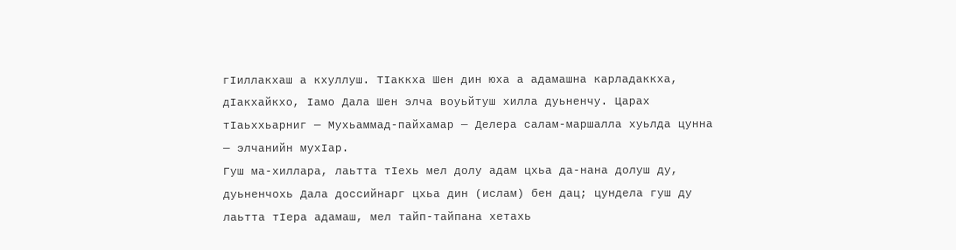гIиллакхаш а кхуллуш. ТIаккха Шен дин юха а адамашна карладаккха, дIакхайкхо, Iамо Дала Шен элча воуьйтуш хилла дуьненчу. Царах тIаьххьарниг — Мухьаммад-пайхамар — Делера салам-маршалла хуьлда цунна — элчанийн мухIар.
Гуш ма-хиллара, лаьтта тIехь мел долу адам цхьа да-нана долуш ду, дуьненчохь Дала доссийнарг цхьа дин (ислам) бен дац; цундела гуш ду лаьтта тIера адамаш, мел тайп-тайпана хетахь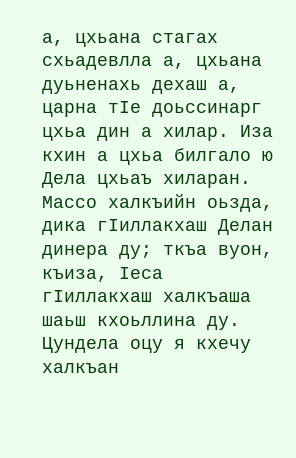а, цхьана стагах схьадевлла а, цхьана дуьненахь дехаш а, царна тIе доьссинарг цхьа дин а хилар. Иза кхин а цхьа билгало ю Дела цхьаъ хиларан.
Массо халкъийн оьзда, дика гIиллакхаш Делан динера ду; ткъа вуон, къиза, Iеса гIиллакхаш халкъаша шаьш кхоьллина ду. Цундела оцу я кхечу халкъан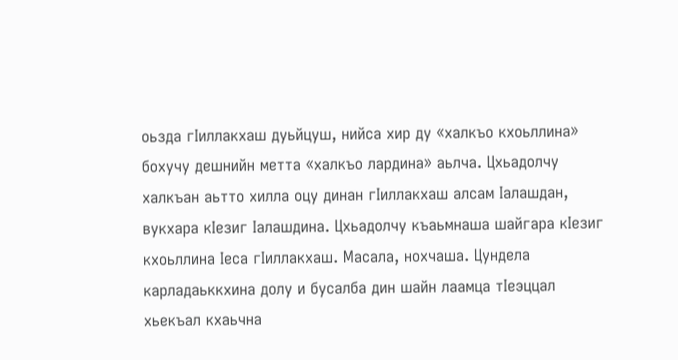оьзда гIиллакхаш дуьйцуш, нийса хир ду «халкъо кхоьллина» бохучу дешнийн метта «халкъо лардина» аьлча. Цхьадолчу халкъан аьтто хилла оцу динан гIиллакхаш алсам Iалашдан, вукхара кIезиг Iалашдина. Цхьадолчу къаьмнаша шайгара кIезиг кхоьллина Iеса гIиллакхаш. Масала, нохчаша. Цундела карладаьккхина долу и бусалба дин шайн лаамца тIеэццал хьекъал кхаьчна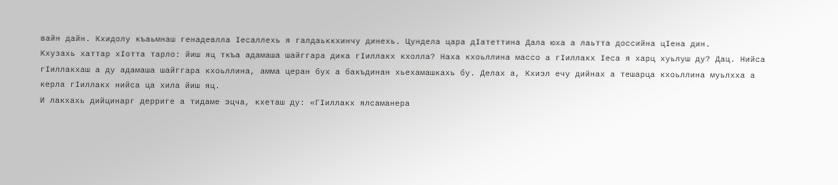вайн дайн. Кхидолу къаьмнаш генадевлла Iесаллехь я галдаьккхинчу динехь. Цундела цара дIатеттина Дала юха а лаьтта доссийна цIена дин.
Кхузахь хаттар хIотта тарло: йиш яц ткъа адамаша шайггара дика гIиллакх кхолла? Наха кхоьллина массо а гIиллакх Iеса я харц хуьлуш ду? Дац. Нийса гIиллакхаш а ду адамаша шайггара кхоьллина, амма церан бух а бакъдинан хьехамашкахь бу. Делах а, Кхиэл ечу дийнах а тешарца кхоьллина муьлхха а керла гIиллакх нийса ца хила йиш яц.
И лакхахь дийцинарг дерриге а тидаме эцча, кхеташ ду: «ГIиллакх ялсаманера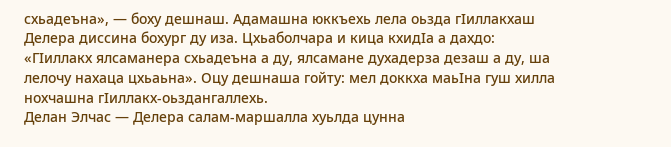схьадеъна», — боху дешнаш. Адамашна юккъехь лела оьзда гIиллакхаш Делера диссина бохург ду иза. Цхьаболчара и кица кхидIа а дахдо: «ГIиллакх ялсаманера схьадеъна а ду, ялсамане духадерза дезаш а ду, ша лелочу нахаца цхьаьна». Оцу дешнаша гойту: мел доккха маьIна гуш хилла нохчашна гIиллакх-оьздангаллехь.
Делан Элчас — Делера салам-маршалла хуьлда цунна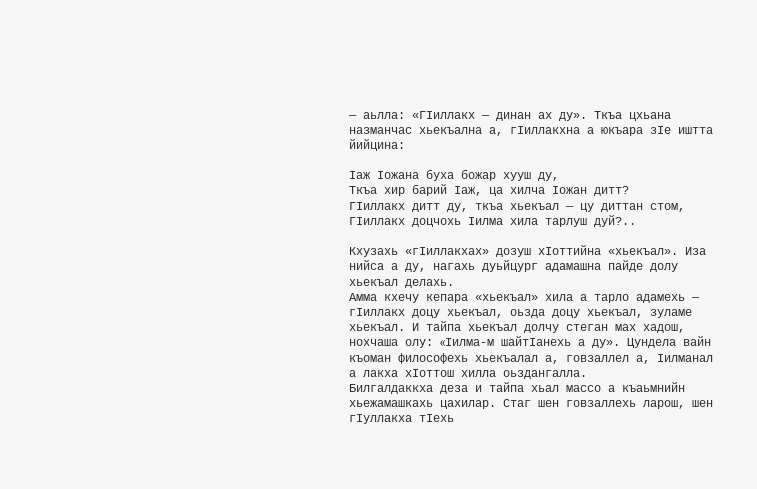— аьлла: «ГIиллакх — динан ах ду». Ткъа цхьана назманчас хьекъална а, гIиллакхна а юкъара зIе иштта йийцина:

Iаж Iожана буха божар хууш ду,
Ткъа хир барий Iаж, ца хилча Iожан дитт?
ГIиллакх дитт ду, ткъа хьекъал — цу диттан стом,
ГIиллакх доцчохь Iилма хила тарлуш дуй?..

Кхузахь «гIиллакхах» дозуш хIоттийна «хьекъал». Иза нийса а ду, нагахь дуьйцург адамашна пайде долу хьекъал делахь.
Амма кхечу кепара «хьекъал» хила а тарло адамехь — гIиллакх доцу хьекъал, оьзда доцу хьекъал, зуламе хьекъал. И тайпа хьекъал долчу стеган мах хадош, нохчаша олу: «Iилма-м шайтIанехь а ду». Цундела вайн къоман философехь хьекъалал а, говзаллел а, Iилманал а лакха хIоттош хилла оьздангалла.
Билгалдаккха деза и тайпа хьал массо а къаьмнийн хьежамашкахь цахилар. Стаг шен говзаллехь ларош, шен гIуллакха тIехь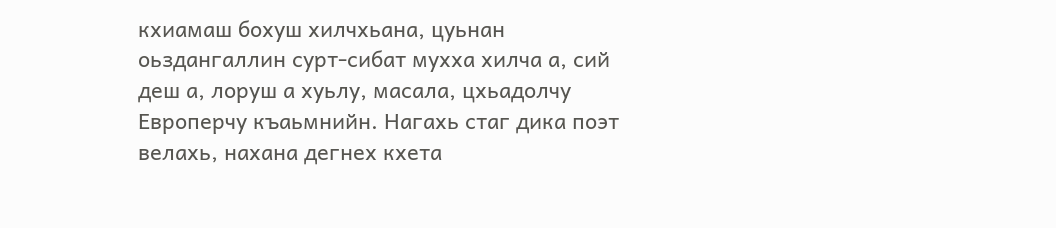кхиамаш бохуш хилчхьана, цуьнан оьздангаллин сурт-сибат мухха хилча а, сий деш а, лоруш а хуьлу, масала, цхьадолчу Европерчу къаьмнийн. Нагахь стаг дика поэт велахь, нахана дегнех кхета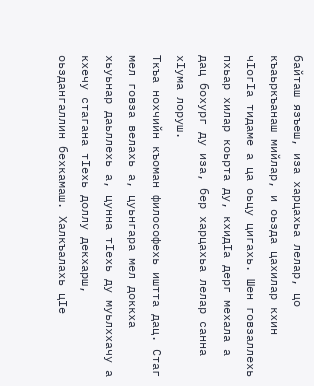байташ язъеш, иза харцахьа лелар, цо къаьркъанаш мийлар, и оьзда цахилар кхин чIогIа тидаме а ца оьцу цигахь. Шен говзаллехь пхьар хилар коьрта ду, кхидIа дерг мехала а дац бохург ду иза, бер харцахьа лелар санна хIума лоруш.
Ткъа нохчийн къоман философехь иштта дац. Стаг мел говза велахь а, цуьнгара мел доккха хьуьнар даьллехь а, цунна тIехь ду муьлххачу а кхечу стагана тIехь доллу декхарш, оьздангаллин бехкамаш. Халкъалахь цIе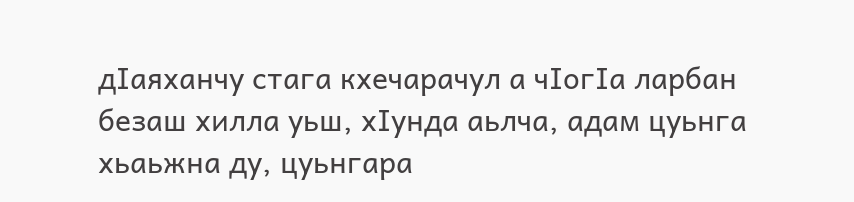дIаяханчу стага кхечарачул а чIогIа ларбан безаш хилла уьш, хIунда аьлча, адам цуьнга хьаьжна ду, цуьнгара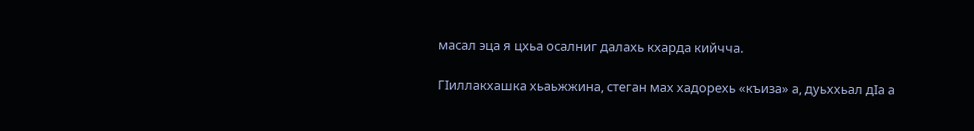масал эца я цхьа осалниг далахь кхарда кийчча.

ГIиллакхашка хьаьжжина, стеган мах хадорехь «къиза» а, дуьххьал дIа а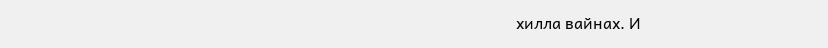хилла вайнах. И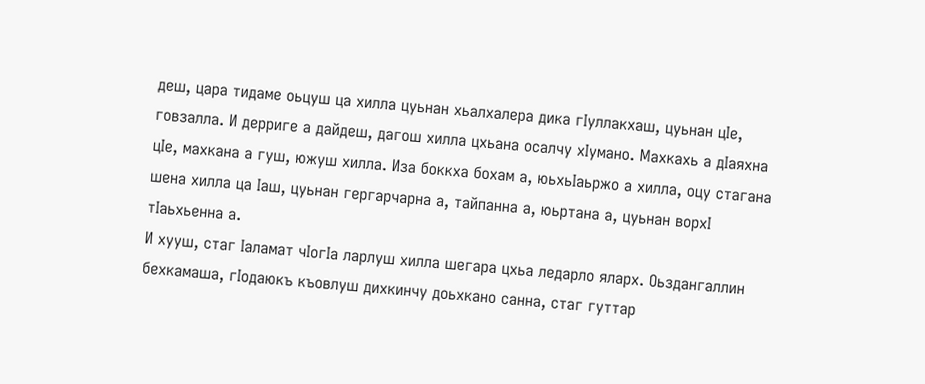деш, цара тидаме оьцуш ца хилла цуьнан хьалхалера дика гIуллакхаш, цуьнан цIе, говзалла. И дерриге а дайдеш, дагош хилла цхьана осалчу хIумано. Махкахь а дIаяхна цIе, махкана а гуш, южуш хилла. Иза боккха бохам а, юьхьIаьржо а хилла, оцу стагана шена хилла ца Iаш, цуьнан гергарчарна а, тайпанна а, юьртана а, цуьнан ворхI тIаьхьенна а.
И хууш, стаг Iаламат чIогIа ларлуш хилла шегара цхьа ледарло яларх. Оьздангаллин бехкамаша, гIодаюкъ къовлуш дихкинчу доьхкано санна, стаг гуттар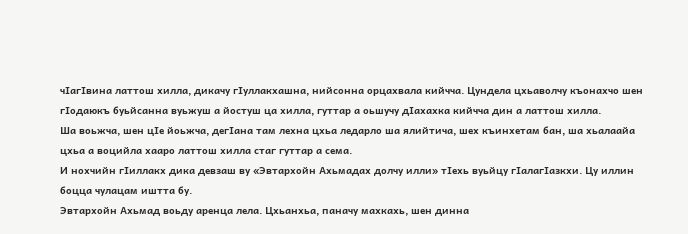чIагIвина латтош хилла, дикачу гIуллакхашна, нийсонна орцахвала кийчча. Цундела цхьаволчу къонахчо шен гIодаюкъ буьйсанна вуьжуш а йостуш ца хилла, гуттар а оьшучу дIахахка кийчча дин а латтош хилла.
Ша воьжча, шен цIе йоьжча, дегIана там лехна цхьа ледарло ша ялийтича, шех къинхетам бан, ша хьалаайа цхьа а воцийла хааро латтош хилла стаг гуттар а сема.
И нохчийн гIиллакх дика девзаш ву «Эвтархойн Ахьмадах долчу илли» тIехь вуьйцу гIалагIазкхи. Цу иллин боцца чулацам иштта бу.
Эвтархойн Ахьмад воьду аренца лела. Цхьанхьа, паначу махкахь, шен динна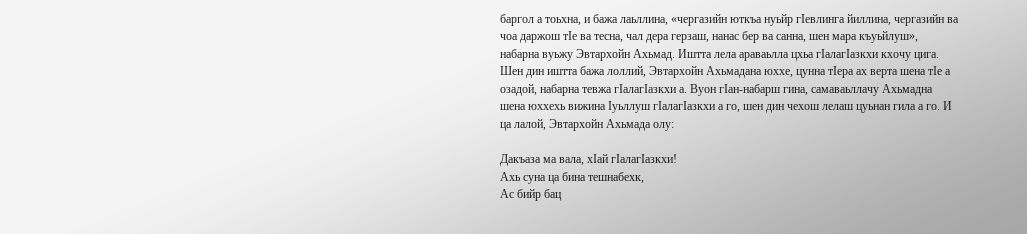баргол а тоьхна, и бажа лаьллина, «чергазийн юткъа нуьйр гIевлинга йиллина, чергазийн ва чоа даржош тIе ва тесна, чал дера герзаш, нанас бер ва санна, шен мара къуьйлуш», набарна вуьжу Эвтархойн Ахьмад. Иштта лела араваьлла цхьа гIалагIазкхи кхочу цига. Шен дин иштта бажа лоллий, Эвтархойн Ахьмадана юххе, цунна тIера ах верта шена тIе а озадой, набарна тевжа гIалагIазкхи а. Вуон гIан-набарш гина, самаваьллачу Ахьмадна шена юххехь вижина Iуьллуш гIалагIазкхи а го, шен дин чехош лелаш цуьнан гила а го. И ца лалой, Эвтархойн Ахьмада олу:

Дакъаза ма вала, хIай гIалагIазкхи!
Ахь суна ца бина тешнабехк,
Ас бийр бац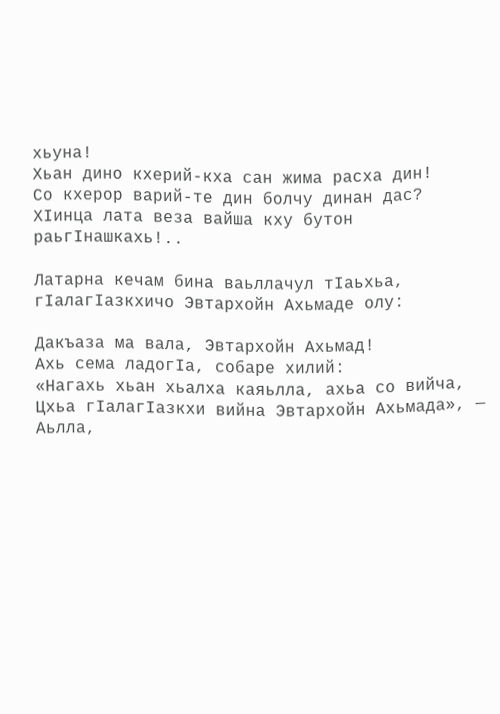хьуна!
Хьан дино кхерий-кха сан жима расха дин!
Со кхерор варий-те дин болчу динан дас?
ХIинца лата веза вайша кху бутон раьгIнашкахь!..

Латарна кечам бина ваьллачул тIаьхьа, гIалагIазкхичо Эвтархойн Ахьмаде олу:

Дакъаза ма вала, Эвтархойн Ахьмад!
Ахь сема ладогIа, собаре хилий:
«Нагахь хьан хьалха каяьлла, ахьа со вийча,
Цхьа гIалагIазкхи вийна Эвтархойн Ахьмада», —
Аьлла,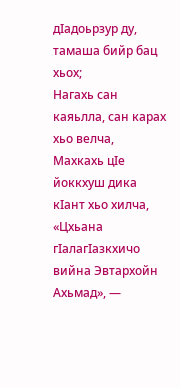дIадоьрзур ду, тамаша бийр бац хьох;
Нагахь сан каяьлла, сан карах хьо велча,
Махкахь цIе йоккхуш дика кIант хьо хилча,
«Цхьана гIалагIазкхичо вийна Эвтархойн Ахьмад», —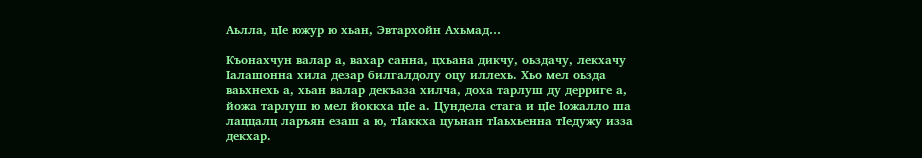Аьлла, цIе южур ю хьан, Эвтархойн Ахьмад…

Къонахчун валар а, вахар санна, цхьана дикчу, оьздачу, лекхачу Iалашонна хила дезар билгалдолу оцу иллехь. Хьо мел оьзда ваьхнехь а, хьан валар декъаза хилча, доха тарлуш ду дерриге а, йожа тарлуш ю мел йоккха цIе а. Цундела стага и цIе Iожалло ша лаццалц ларъян езаш а ю, тIаккха цуьнан тIаьхьенна тIедужу изза декхар.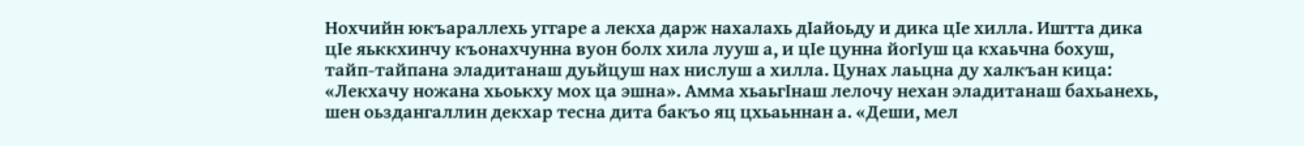Нохчийн юкъараллехь уггаре а лекха дарж нахалахь дIайоьду и дика цIе хилла. Иштта дика цIе яьккхинчу къонахчунна вуон болх хила лууш а, и цIе цунна йогIуш ца кхаьчна бохуш, тайп-тайпана эладитанаш дуьйцуш нах нислуш а хилла. Цунах лаьцна ду халкъан кица: «Лекхачу ножана хьоькху мох ца эшна». Амма хьаьгIнаш лелочу нехан эладитанаш бахьанехь, шен оьздангаллин декхар тесна дита бакъо яц цхьаьннан а. «Деши, мел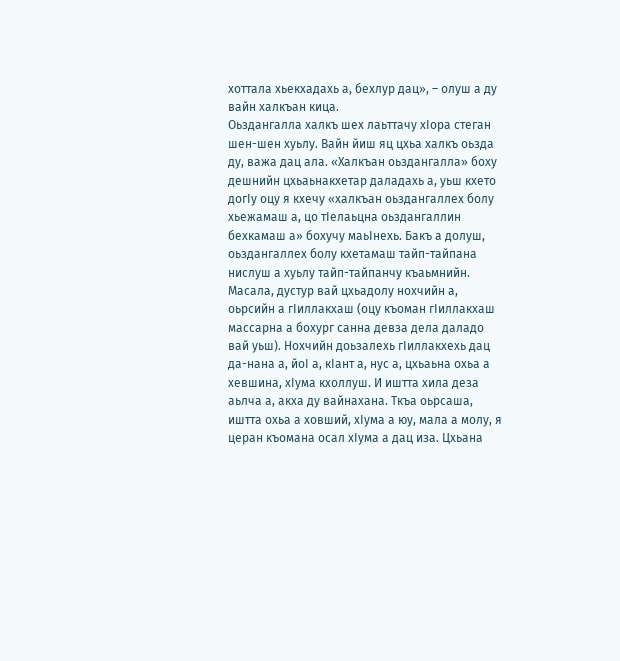хоттала хьекхадахь а, бехлур дац», – олуш а ду вайн халкъан кица.
Оьздангалла халкъ шех лаьттачу хIора стеган шен-шен хуьлу. Вайн йиш яц цхьа халкъ оьзда ду, важа дац ала. «Халкъан оьздангалла» боху дешнийн цхьаьнакхетар даладахь а, уьш кхето догIу оцу я кхечу «халкъан оьздангаллех болу хьежамаш а, цо тIелаьцна оьздангаллин бехкамаш а» бохучу маьIнехь. Бакъ а долуш, оьздангаллех болу кхетамаш тайп-тайпана нислуш а хуьлу тайп-тайпанчу къаьмнийн. Масала, дустур вай цхьадолу нохчийн а, оьрсийн а гIиллакхаш (оцу къоман гIиллакхаш массарна а бохург санна девза дела даладо вай уьш). Нохчийн доьзалехь гIиллакхехь дац да-нана а, йоI а, кIант а, нус а, цхьаьна охьа а хевшина, хIума кхоллуш. И иштта хила деза аьлча а, акха ду вайнахана. Ткъа оьрсаша, иштта охьа а ховший, хIума а юу, мала а молу, я церан къомана осал хIума а дац иза. Цхьана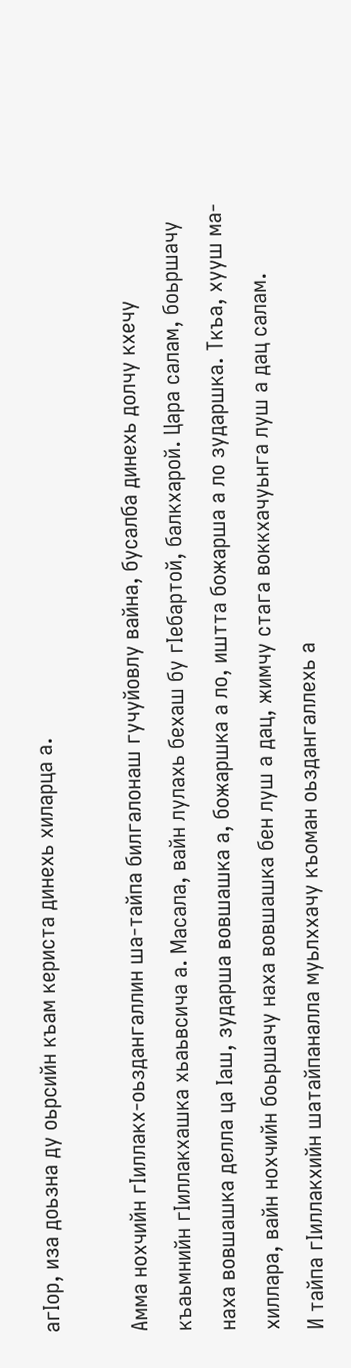агIор, иза доьзна ду оьрсийн къам кериста динехь хиларца а.

Амма нохчийн гIиллакх-оьздангаллин ша-тайпа билгалонаш гучуйовлу вайна, бусалба динехь долчу кхечу къаьмнийн гIиллакхашка хьаьвсича а. Масала, вайн лулахь бехаш бу гIебартой, балкхарой. Цара салам, боьршачу наха вовшашка делла ца Iаш, зударша вовшашка а, божаршка а ло, иштта божарша а ло зударшка. Ткъа, хууш ма-хиллара, вайн нохчийн боьршачу наха вовшашка бен луш а дац, жимчу стага воккхачуьнга луш а дац салам.
И тайпа гIиллакхийн шатайпаналла муьлххачу къоман оьздангаллехь а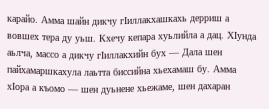карайо. Амма шайн дикчу гIиллакхашкахь дерриш а вовшех тера ду уьш. Кхечу кепара хуьлийла а дац. ХIунда аьлча, массо а дикчу гIиллакхийн бух — Дала шен пайхамаршкахула лаьтта биссийна хьехамаш бу. Амма хIора а къомо — шен дуьнене хьежаме, шен дахаран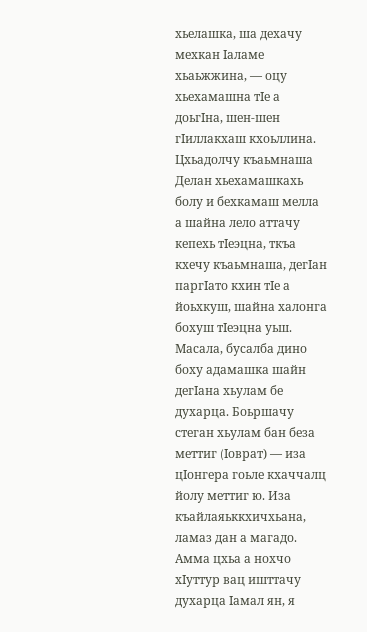хьелашка, ша дехачу мехкан Iаламе хьаьжжина, — оцу хьехамашна тIе а доьгIна, шен-шен гIиллакхаш кхоьллина. Цхьадолчу къаьмнаша Делан хьехамашкахь болу и бехкамаш мелла а шайна лело аттачу кепехь тIеэцна, ткъа кхечу къаьмнаша, дегIан паргIато кхин тIе а йоьхкуш, шайна халонга бохуш тIеэцна уьш.
Масала, бусалба дино боху адамашка шайн дегIана хьулам бе духарца. Боьршачу стеган хьулам бан беза меттиг (Iоврат) — иза цIонгера гоьле кхаччалц йолу меттиг ю. Иза къайлаяьккхичхьана, ламаз дан а магадо. Амма цхьа а нохчо хIуттур вац ишттачу духарца Iамал ян, я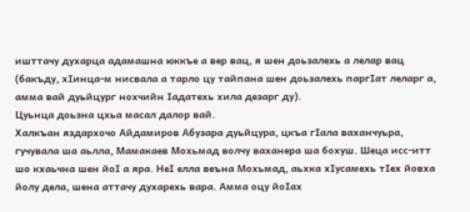ишттачу духарца адамашна юккъе а вер вац, я шен доьзалехь а лелар вац (бакъду, хIинца-м нисвала а тарло цу тайпана шен доьзалехь паргIат леларг а, амма вай дуьйцург нохчийн Iадатехь хила дезарг ду).
Цуьнца доьзна цхьа масал далор вай.
Халкъан яздархочо Айдамиров Абузара дуьйцура, цкъа гIала ваханчуьра, гучувала ша аьлла, Мамакаев Мохьмад волчу ваханера ша бохуш. Шеца исс-итт шо кхаьчна шен йоI а яра. НеI елла веъна Мохьмад, аьхка хIусамехь тIех йовха йолу дела, шена аттачу духарехь вара. Амма оцу йоIах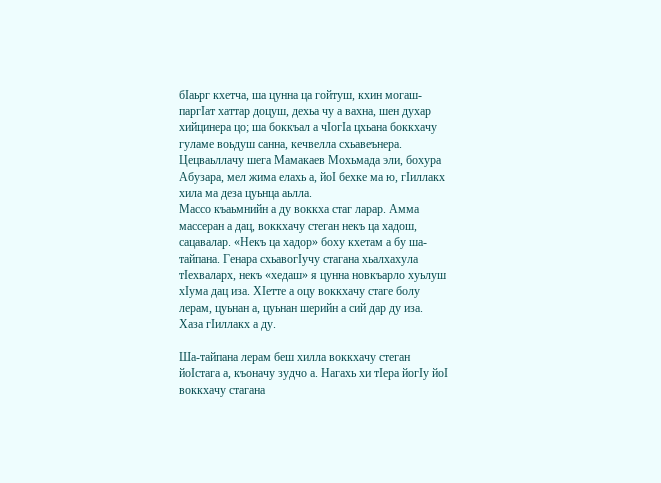бIаьрг кхетча, ша цунна ца гойтуш, кхин могаш-паргIат хаттар доцуш, дехьа чу а вахна, шен духар хийцинера цо; ша боккъал а чIогIа цхьана боккхачу гуламе воьдуш санна, кечвелла схьавеънера. Цецваьллачу шега Мамакаев Мохьмада эли, бохура Абузара, мел жима елахь а, йоI бехке ма ю, гIиллакх хила ма деза цуьнца аьлла.
Массо къаьмнийн а ду воккха стаг ларар. Амма массеран а дац, воккхачу стеган некъ ца хадош, сацавалар. «Некъ ца хадор» боху кхетам а бу ша-тайпана. Генара схьавогIучу стагана хьалхахула тIехваларх, некъ «хедаш» я цунна новкъарло хуьлуш хIума дац иза. ХIетте а оцу воккхачу стаге болу лерам, цуьнан а, цуьнан шерийн а сий дар ду иза. Хаза гIиллакх а ду.

Ша-тайпана лерам беш хилла воккхачу стеган йоIстага а, къоначу зудчо а. Нагахь хи тIера йогIу йоI воккхачу стагана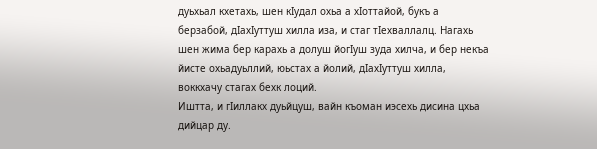дуьхьал кхетахь, шен кIудал охьа а хIоттайой, букъ а берзабой, дIахIуттуш хилла иза, и стаг тIехваллалц. Нагахь шен жима бер карахь а долуш йогIуш зуда хилча, и бер некъа йисте охьадуьллий, юьстах а йолий, дIахIуттуш хилла, воккхачу стагах бехк лоций.
Иштта, и гIиллакх дуьйцуш, вайн къоман иэсехь дисина цхьа дийцар ду.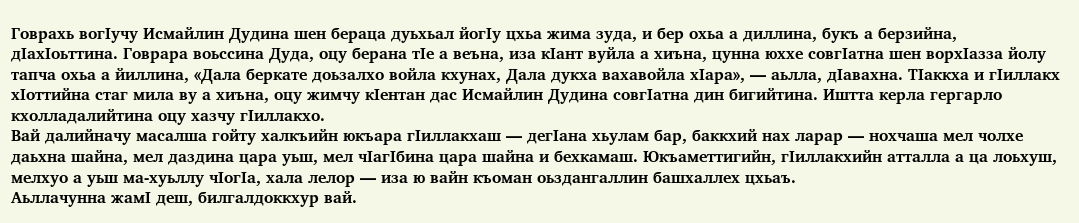Говрахь вогIучу Исмайлин Дудина шен бераца дуьхьал йогIу цхьа жима зуда, и бер охьа а диллина, букъ а берзийна, дIахIоьттина. Говрара воьссина Дуда, оцу берана тIе а веъна, иза кIант вуйла а хиъна, цунна юххе совгIатна шен ворхIазза йолу тапча охьа а йиллина, «Дала беркате доьзалхо войла кхунах, Дала дукха вахавойла хIара», — аьлла, дIавахна. ТIаккха и гIиллакх хIоттийна стаг мила ву а хиъна, оцу жимчу кIентан дас Исмайлин Дудина совгIатна дин бигийтина. Иштта керла гергарло кхолладалийтина оцу хазчу гIиллакхо.
Вай далийначу масалша гойту халкъийн юкъара гIиллакхаш — дегIана хьулам бар, баккхий нах ларар — нохчаша мел чолхе даьхна шайна, мел даздина цара уьш, мел чIагIбина цара шайна и бехкамаш. Юкъаметтигийн, гIиллакхийн атталла а ца лоьхуш, мелхуо а уьш ма-хуьллу чIогIа, хала лелор — иза ю вайн къоман оьздангаллин башхаллех цхьаъ.
Аьллачунна жамI деш, билгалдоккхур вай.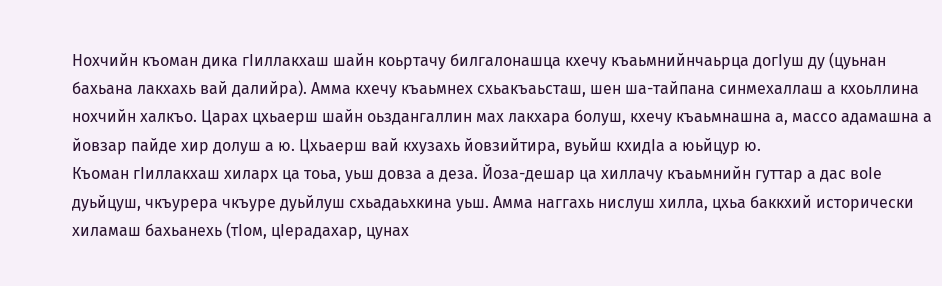Нохчийн къоман дика гIиллакхаш шайн коьртачу билгалонашца кхечу къаьмнийнчаьрца догIуш ду (цуьнан бахьана лакхахь вай далийра). Амма кхечу къаьмнех схьакъаьсташ, шен ша-тайпана синмехаллаш а кхоьллина нохчийн халкъо. Царах цхьаерш шайн оьздангаллин мах лакхара болуш, кхечу къаьмнашна а, массо адамашна а йовзар пайде хир долуш а ю. Цхьаерш вай кхузахь йовзийтира, вуьйш кхидIа а юьйцур ю.
Къоман гIиллакхаш хиларх ца тоьа, уьш довза а деза. Йоза-дешар ца хиллачу къаьмнийн гуттар а дас воIе дуьйцуш, чкъурера чкъуре дуьйлуш схьадаьхкина уьш. Амма наггахь нислуш хилла, цхьа баккхий исторически хиламаш бахьанехь (тIом, цIерадахар, цунах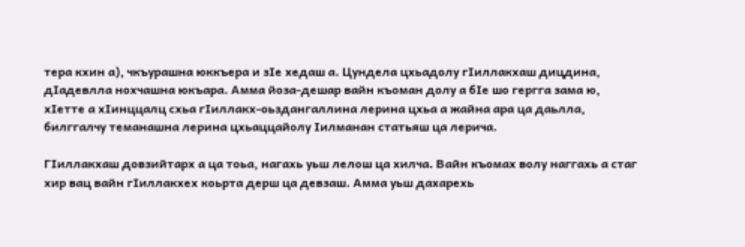тера кхин а), чкъурашна юккъера и зIе хедаш а. Цундела цхьадолу гIиллакхаш дицдина, дIадевлла нохчашна юкъара. Амма йоза-дешар вайн къоман долу а бIе шо гергга зама ю, хIетте а хIинццалц схьа гIиллакх-оьздангаллина лерина цхьа а жайна ара ца даьлла, билггалчу теманашна лерина цхьаццайолу Iилманан статьяш ца лерича.

ГIиллакхаш довзийтарх а ца тоьа, нагахь уьш лелош ца хилча. Вайн къомах волу наггахь а стаг хир вац вайн гIиллакхех коьрта дерш ца девзаш. Амма уьш дахарехь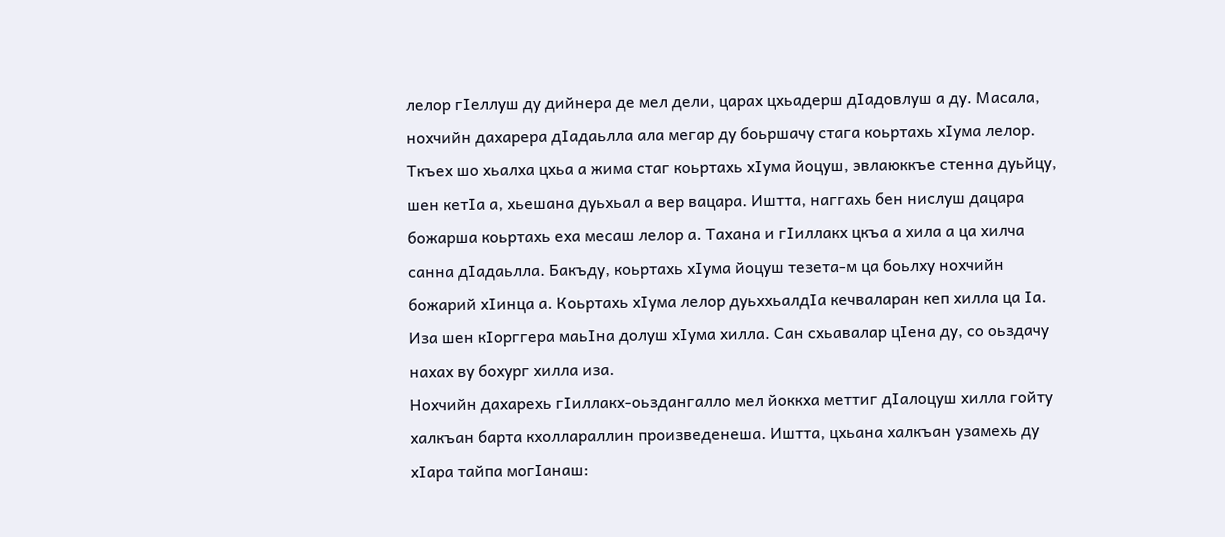лелор гIеллуш ду дийнера де мел дели, царах цхьадерш дIадовлуш а ду. Масала, нохчийн дахарера дIадаьлла ала мегар ду боьршачу стага коьртахь хIума лелор. Ткъех шо хьалха цхьа а жима стаг коьртахь хIума йоцуш, эвлаюккъе стенна дуьйцу, шен кетIа а, хьешана дуьхьал а вер вацара. Иштта, наггахь бен нислуш дацара божарша коьртахь еха месаш лелор а. Тахана и гIиллакх цкъа а хила а ца хилча санна дIадаьлла. Бакъду, коьртахь хIума йоцуш тезета-м ца боьлху нохчийн божарий хIинца а. Коьртахь хIума лелор дуьххьалдIа кечваларан кеп хилла ца Iа. Иза шен кIорггера маьIна долуш хIума хилла. Сан схьавалар цIена ду, со оьздачу нахах ву бохург хилла иза.
Нохчийн дахарехь гIиллакх-оьздангалло мел йоккха меттиг дIалоцуш хилла гойту халкъан барта кхоллараллин произведенеша. Иштта, цхьана халкъан узамехь ду хIара тайпа могIанаш: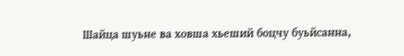Шайца шуьне ва ховша хьеший боцчу буьйсанна,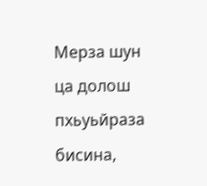Мерза шун ца долош пхьуьйраза бисина,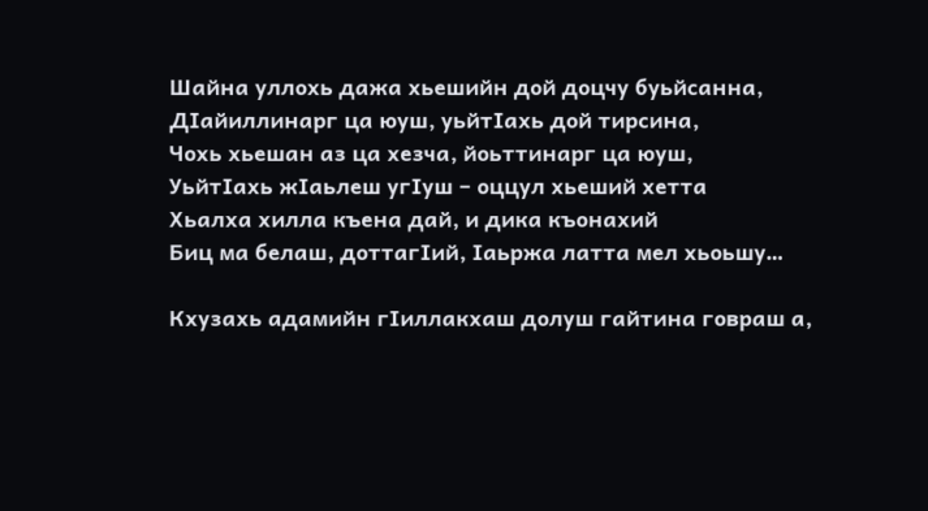Шайна уллохь дажа хьешийн дой доцчу буьйсанна,
ДIайиллинарг ца юуш, уьйтIахь дой тирсина,
Чохь хьешан аз ца хезча, йоьттинарг ца юуш,
УьйтIахь жIаьлеш угIуш – оццул хьеший хетта
Хьалха хилла къена дай, и дика къонахий
Биц ма белаш, доттагIий, Iаьржа латта мел хьоьшу…

Кхузахь адамийн гIиллакхаш долуш гайтина говраш а,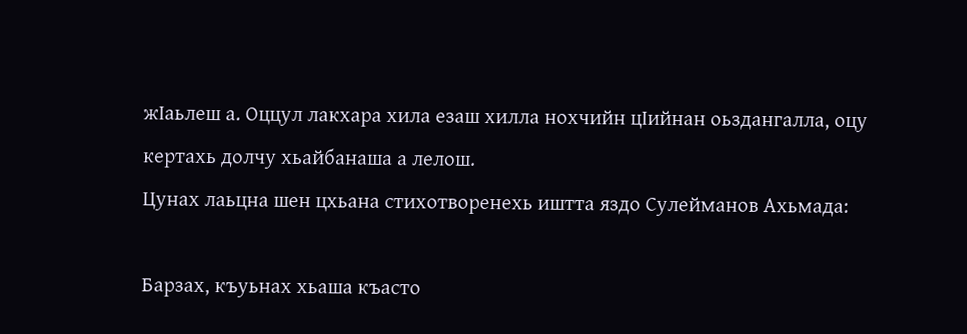жIаьлеш а. Оццул лакхара хила езаш хилла нохчийн цIийнан оьздангалла, оцу кертахь долчу хьайбанаша а лелош.
Цунах лаьцна шен цхьана стихотворенехь иштта яздо Сулейманов Ахьмада:

Барзах, къуьнах хьаша къасто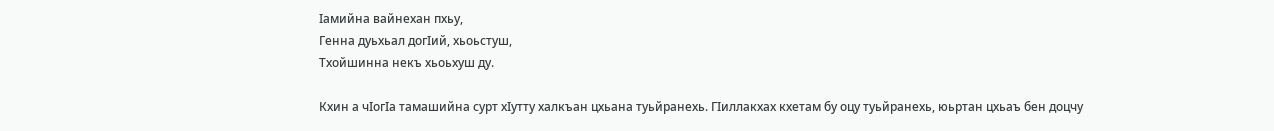Iамийна вайнехан пхьу,
Генна дуьхьал догIий, хьоьстуш,
Тхойшинна некъ хьоьхуш ду.

Кхин а чIогIа тамашийна сурт хIутту халкъан цхьана туьйранехь. ГIиллакхах кхетам бу оцу туьйранехь, юьртан цхьаъ бен доцчу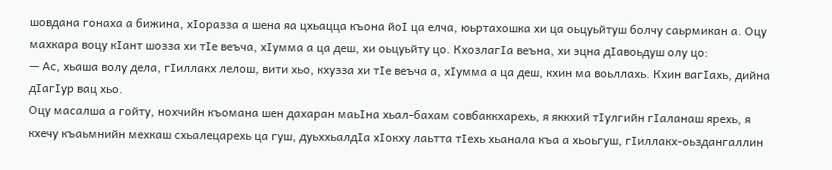шовдана гонаха а бижина, хIоразза а шена яа цхьацца къона йоI ца елча, юьртахошка хи ца оьцуьйтуш болчу саьрмикан а. Оцу махкара воцу кIант шозза хи тIе веъча, хIумма а ца деш, хи оьцуьйту цо. КхозлагIа веъна, хи эцна дIавоьдуш олу цо:
— Ас, хьаша волу дела, гIиллакх лелош, вити хьо, кхузза хи тIе веъча а, хIумма а ца деш, кхин ма воьллахь. Кхин вагIахь, дийна дIагIур вац хьо.
Оцу масалша а гойту, нохчийн къомана шен дахаран маьIна хьал-бахам совбаккхарехь, я яккхий тIулгийн гIаланаш ярехь, я кхечу къаьмнийн мехкаш схьалецарехь ца гуш, дуьххьалдIа хIокху лаьтта тIехь хьанала къа а хьоьгуш, гIиллакх-оьздангаллин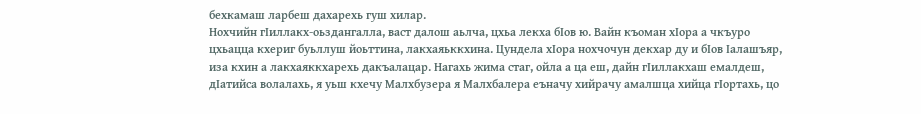бехкамаш ларбеш дахарехь гуш хилар.
Нохчийн гIиллакх-оьздангалла, васт далош аьлча, цхьа лекха бIов ю. Вайн къоман хIора а чкъуро цхьацца кхериг буьллуш йоьттина, лакхаяьккхина. Цундела хIора нохчочун декхар ду и бIов Iалашъяр, иза кхин а лакхаяккхарехь дакъалацар. Нагахь жима стаг, ойла а ца еш, дайн гIиллакхаш емалдеш, дIатийса волалахь, я уьш кхечу Малхбузера я Малхбалера еъначу хийрачу амалшца хийца гIортахь, цо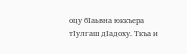оцу бIаьвна юккъера тIулгаш дIадоху. Ткъа и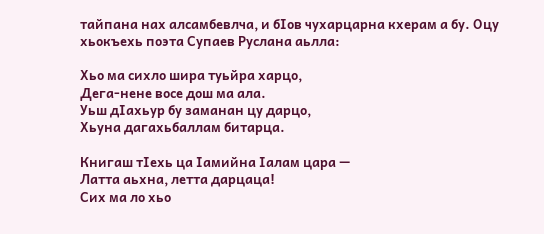тайпана нах алсамбевлча, и бIов чухарцарна кхерам а бу. Оцу хьокъехь поэта Супаев Руслана аьлла:

Хьо ма сихло шира туьйра харцо,
Дега-нене восе дош ма ала.
Уьш дIахьур бу заманан цу дарцо,
Хьуна дагахьбаллам битарца.

Книгаш тIехь ца Iамийна Iалам цара —
Латта аьхна, летта дарцаца!
Сих ма ло хьо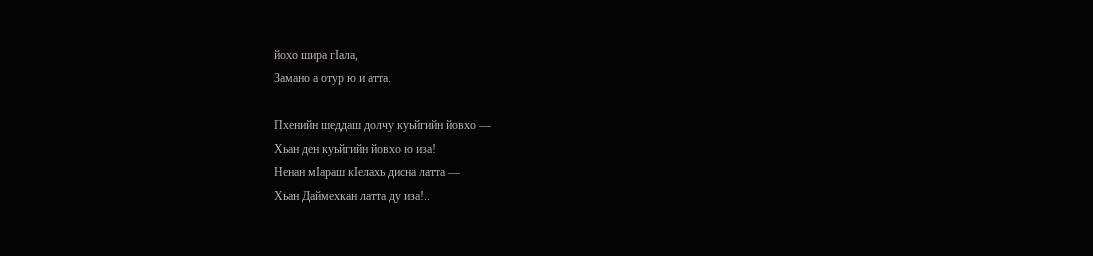йохо шира гIала,
Замано а отур ю и атта.

Пхенийн шеддаш долчу куьйгийн йовхо —
Хьан ден куьйгийн йовхо ю иза!
Ненан мIараш кIелахь дисна латта —
Хьан Даймехкан латта ду иза!..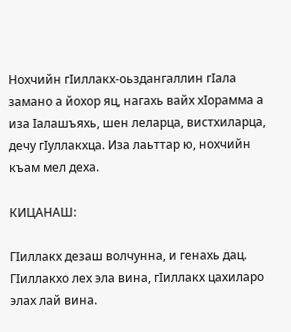Нохчийн гIиллакх-оьздангаллин гIала замано а йохор яц, нагахь вайх хIорамма а иза Iалашъяхь, шен леларца, вистхиларца, дечу гIуллакхца. Иза лаьттар ю, нохчийн къам мел деха.

КИЦАНАШ:

ГIиллакх дезаш волчунна, и генахь дац.
ГIиллакхо лех эла вина, гIиллакх цахиларо элах лай вина.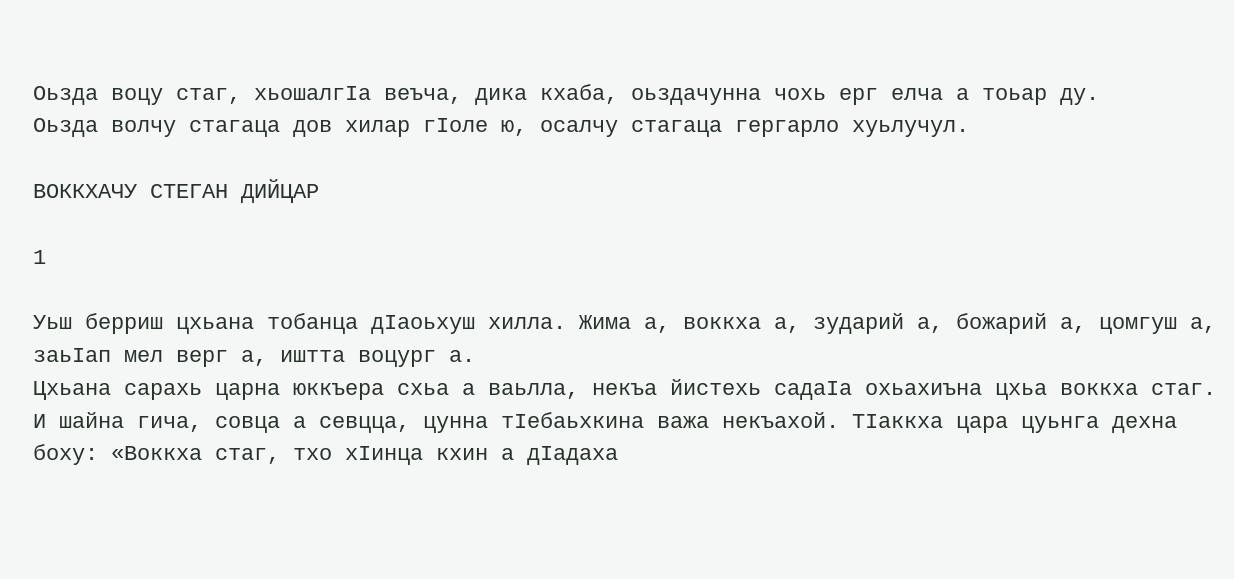Оьзда воцу стаг, хьошалгIа веъча, дика кхаба, оьздачунна чохь ерг елча а тоьар ду.
Оьзда волчу стагаца дов хилар гIоле ю, осалчу стагаца гергарло хуьлучул.

ВОККХАЧУ СТЕГАН ДИЙЦАР

1

Уьш берриш цхьана тобанца дIаоьхуш хилла. Жима а, воккха а, зударий а, божарий а, цомгуш а, заьIап мел верг а, иштта воцург а.
Цхьана сарахь царна юккъера схьа а ваьлла, некъа йистехь садаIа охьахиъна цхьа воккха стаг. И шайна гича, совца а севцца, цунна тIебаьхкина важа некъахой. ТIаккха цара цуьнга дехна боху: «Воккха стаг, тхо хIинца кхин а дIадаха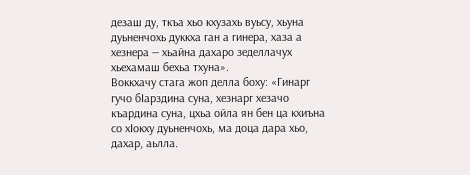дезаш ду, ткъа хьо кхузахь вуьсу, хьуна дуьненчохь дуккха ган а гинера, хаза а хезнера — хьайна дахаро зеделлачух хьехамаш бехьа тхуна».
Воккхачу стага жоп делла боху: «Гинарг гучо бIарздина суна, хезнарг хезачо къардина суна, цхьа ойла ян бен ца кхиъна со хIокху дуьненчохь, ма доца дара хьо, дахар, аьлла.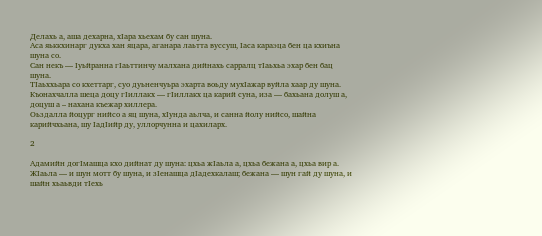Делахь а, аша дехарна, хIара хьехам бу сан шуна.
Аса яьккхинарг дукха хан яцара, аганара лаьтта вуссуш, Iаса караэца бен ца кхиъна шуна со.
Сан некъ — Iуьйранна гIаьттинчу малхана дийнахь сарралц тIаьхьа эхар бен бац шуна.
ТIаьххьара со кхеттарг, суо дуьненчуьра эхарта воьду мухIажар вуйла хаар ду шуна.
Къонахчалла шеца доцу гIиллакх — гIиллакх ца карий суна, иза — бахьана долуш а, доцуш а – нахана къежар хиллера.
Оьздалла йоцург нийсо а яц шуна, хIунда аьлча, и санна йолу нийсо, шайна карийчхьана, шу IадIийр ду, уллорчунна и цахиларх.

2

Адамийн догIмашца кхо дийнат ду шуна: цхьа жIаьла а, цхьа бежана а, цхьа вир а. ЖIаьла — и шун мотт бу шуна, и зIенашца дIадехкалаш; бежана — шун гай ду шуна, и шайн хьаьвди тIехь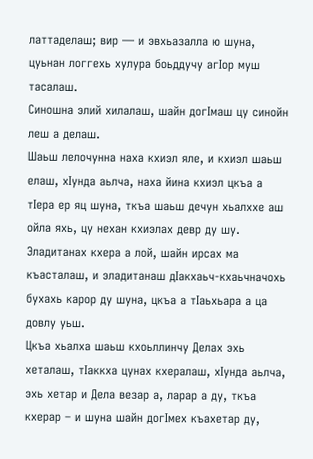латтаделаш; вир — и эвхьазалла ю шуна, цуьнан логгехь хулура боьддучу агIор муш тасалаш.
Синошна элий хилалаш, шайн догIмаш цу синойн леш а делаш.
Шаьш лелочунна наха кхиэл яле, и кхиэл шаьш елаш, хIунда аьлча, наха йина кхиэл цкъа а тIера ер яц шуна, ткъа шаьш дечун хьалххе аш ойла яхь, цу нехан кхиэлах девр ду шу.
Эладитанах кхера а лой, шайн ирсах ма къасталаш, и эладитанаш дIакхаьч-кхаьчначохь бухахь карор ду шуна, цкъа а тIаьхьара а ца довлу уьш.
Цкъа хьалха шаьш кхоьллинчу Делах эхь хеталаш, тIаккха цунах кхералаш, хIунда аьлча, эхь хетар и Дела везар а, ларар а ду, ткъа кхерар – и шуна шайн догIмех къахетар ду,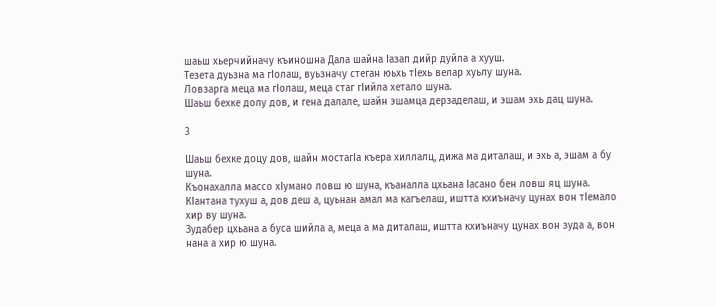шаьш хьерчийначу къиношна Дала шайна Iазап дийр дуйла а хууш.
Тезета дуьзна ма гIолаш, вуьзначу стеган юьхь тIехь велар хуьлу шуна.
Ловзарга меца ма гIолаш, меца стаг гIийла хетало шуна.
Шаьш бехке долу дов, и гена далале, шайн эшамца дерзаделаш, и эшам эхь дац шуна.

3

Шаьш бехке доцу дов, шайн мостагIа къера хиллалц, дижа ма диталаш, и эхь а, эшам а бу шуна.
Къонахалла массо хIумано ловш ю шуна, къаналла цхьана Iасано бен ловш яц шуна.
КIантана тухуш а, дов деш а, цуьнан амал ма кагъелаш, иштта кхиъначу цунах вон тIемало хир ву шуна.
Зудабер цхьана а буса шийла а, меца а ма диталаш, иштта кхиъначу цунах вон зуда а, вон нана а хир ю шуна.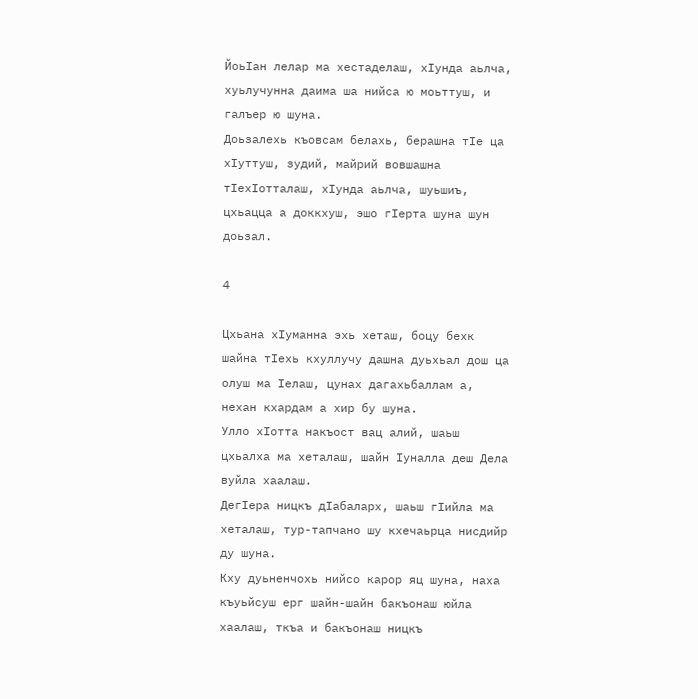ЙоьIан лелар ма хестаделаш, хIунда аьлча, хуьлучунна даима ша нийса ю моьттуш, и галъер ю шуна.
Доьзалехь къовсам белахь, берашна тIе ца хIуттуш, зудий, майрий вовшашна тIехIотталаш, хIунда аьлча, шуьшиъ, цхьацца а доккхуш, эшо гIерта шуна шун доьзал.

4

Цхьана хIуманна эхь хеташ, боцу бехк шайна тIехь кхуллучу дашна дуьхьал дош ца олуш ма Iелаш, цунах дагахьбаллам а, нехан кхардам а хир бу шуна.
Улло хIотта накъост вац алий, шаьш цхьалха ма хеталаш, шайн Iуналла деш Дела вуйла хаалаш.
ДегIера ницкъ дIабаларх, шаьш гIийла ма хеталаш, тур-тапчано шу кхечаьрца нисдийр ду шуна.
Кху дуьненчохь нийсо карор яц шуна, наха къуьйсуш ерг шайн-шайн бакъонаш юйла хаалаш, ткъа и бакъонаш ницкъ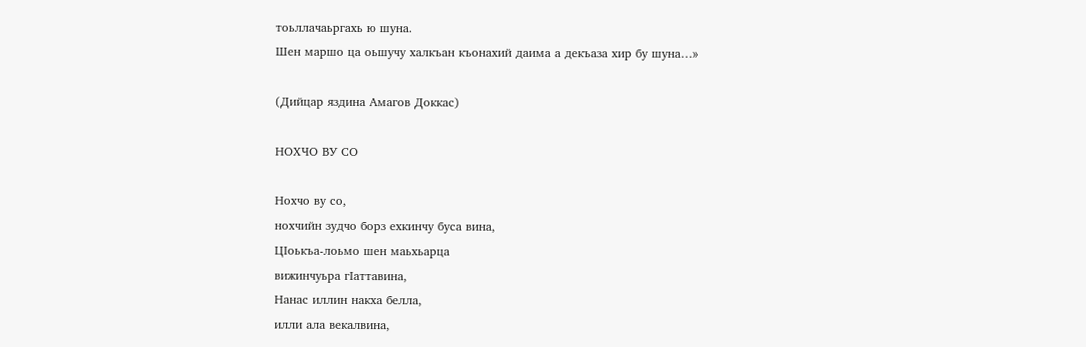тоьллачаьргахь ю шуна.
Шен маршо ца оьшучу халкъан къонахий даима а декъаза хир бу шуна…»

(Дийцар яздина Амагов Доккас)

НОХЧО ВУ СО

Нохчо ву со,
нохчийн зудчо борз ехкинчу буса вина,
ЦIоькъа-лоьмо шен маьхьарца
вижинчуьра гIаттавина,
Нанас иллин накха белла,
илли ала векалвина,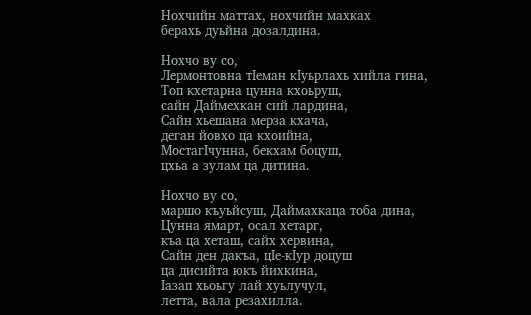Нохчийн маттах, нохчийн махках
берахь дуьйна дозалдина.

Нохчо ву со,
Лермонтовна тIеман кIуьрлахь хийла гина,
Топ кхетарна цунна кхоьруш,
сайн Даймехкан сий лардина,
Сайн хьешана мерза кхача,
деган йовхо ца кхоийна,
МостагIчунна, бекхам боцуш,
цхьа а зулам ца дитина.

Нохчо ву со,
маршо къуьйсуш, Даймахкаца тоба дина,
Цунна ямарт, осал хетарг,
къа ца хеташ, сайх хервина,
Сайн ден дакъа, цIе-кIур доцуш
ца дисийта юкъ йихкина,
Iазап хьоьгу лай хуьлучул,
летта, вала резахилла.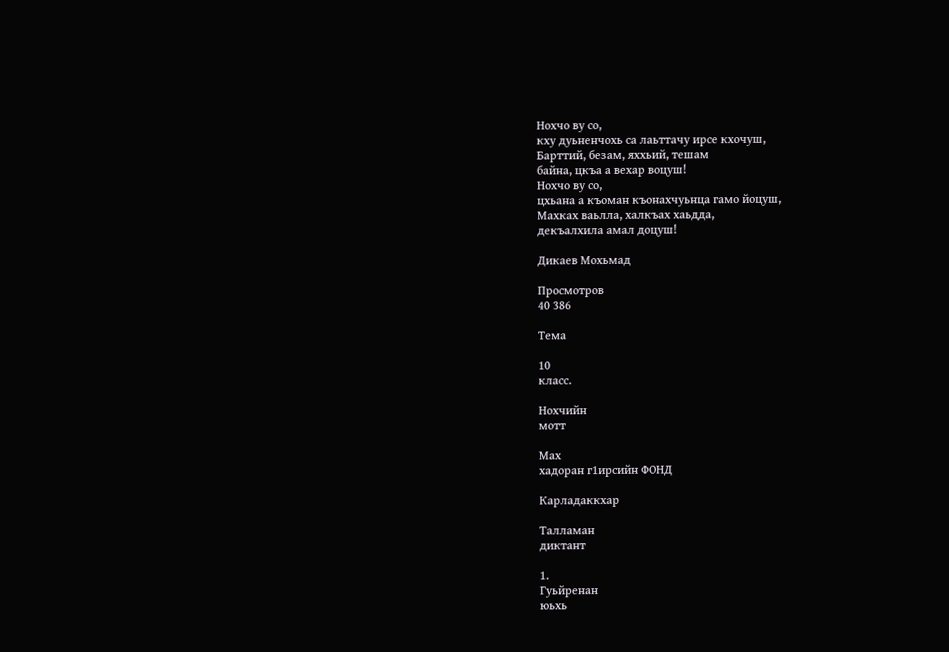Нохчо ву со,
кху дуьненчохь са лаьттачу ирсе кхочуш,
Барттий, безам, яххьий, тешам
байна, цкъа а вехар воцуш!
Нохчо ву со,
цхьана а къоман къонахчуьнца гамо йоцуш,
Махках ваьлла, халкъах хаьдда,
декъалхила амал доцуш!

Дикаев Мохьмад

Просмотров
40 386

Тема

10
класс.

Нохчийн
мотт

Мах
хадоран г1ирсийн ФОНД

Карладаккхар

Талламан
диктант

1.
Гуьйренан
юьхь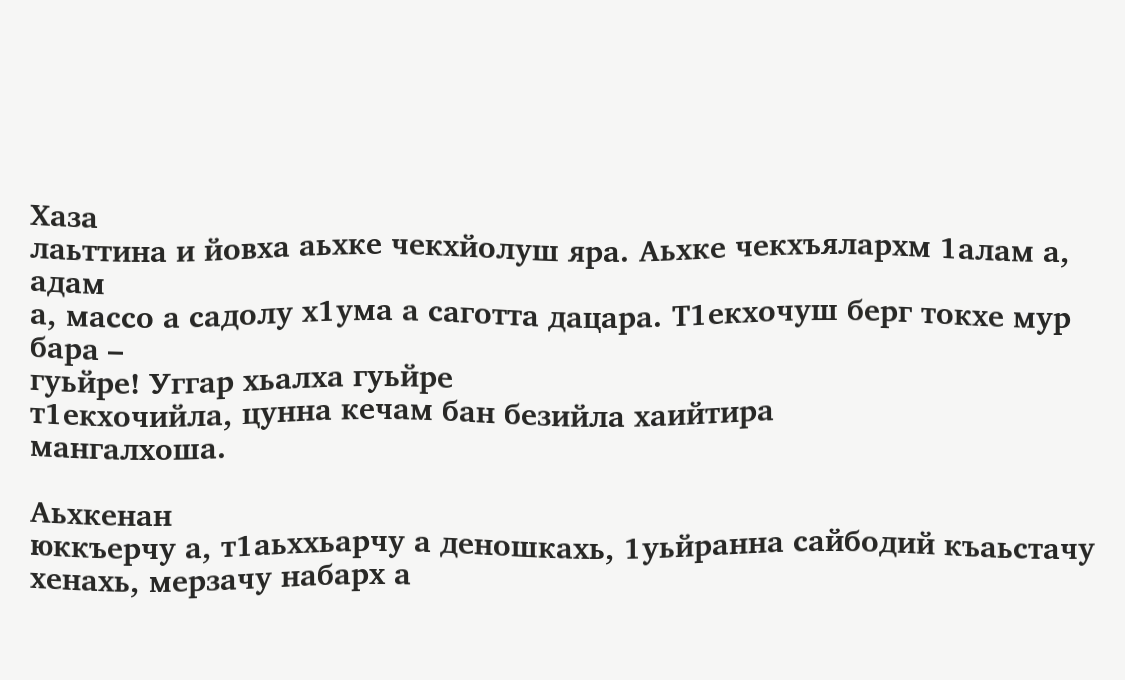Хаза
лаьттина и йовха аьхке чекхйолуш яра. Аьхке чекхъялархм 1алам а, адам
а, массо а садолу х1ума а саготта дацара. Т1екхочуш берг токхе мур бара –
гуьйре! Уггар хьалха гуьйре
т1екхочийла, цунна кечам бан безийла хаийтира
мангалхоша.

Аьхкенан
юккъерчу а, т1аьххьарчу а деношкахь, 1уьйранна сайбодий къаьстачу
хенахь, мерзачу набарх а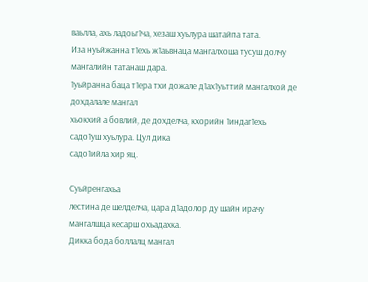ваьлла, ахь ладоьг1ча, хезаш хуьлура шатайпа тата.
Иза нуьйжанна т1ехь ж1аьвнаца мангалхоша тусуш долчу мангалийн татанаш дара.
1уьйранна баца т1ера тхи дожале д1ах1уьттий мангалхой де дохдалале мангал
хьокхий а бовлий, де дохделча, кхорийн 1индаг1ехь садо1уш хуьлура. Цул дика
садо1ийла хир яц.

Суьйренгахьа
лестина де шелделча, цара д1адолор ду шайн ирачу мангалшца кесарш охьадахка.
Дикка бода боллалц мангал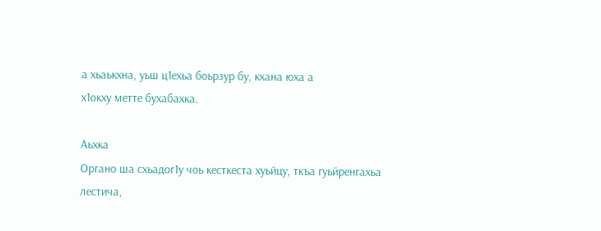а хьаькхна, уьш ц1ехьа боьрзур бу, кхана юха а
х1окху метте бухабахка.

Аьхка
Органо ша схьадог1у чоь кесткеста хуьйцу, ткъа гуьйренгахьа лестича,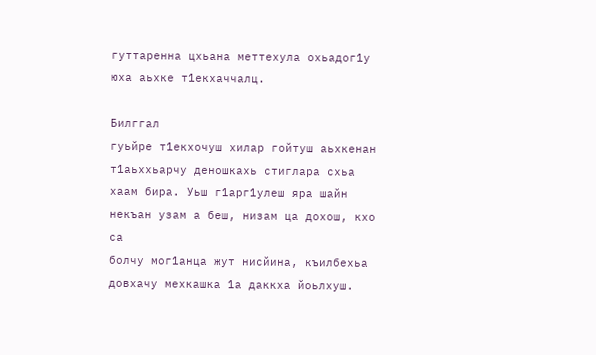гуттаренна цхьана меттехула охьадог1у юха аьхке т1екхаччалц.

Билггал
гуьйре т1екхочуш хилар гойтуш аьхкенан т1аьххьарчу деношкахь стиглара схьа
хаам бира. Уьш г1арг1улеш яра шайн некъан узам а беш, низам ца дохош, кхо са
болчу мог1анца жут нисйина, къилбехьа довхачу мехкашка 1а даккха йоьлхуш.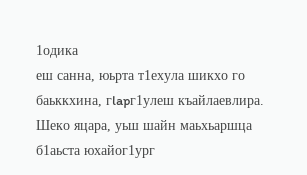1одика
еш санна, юьрта т1ехула шикхо го баьккхина, гlapг1улеш къайлаевлира.
Шеко яцара, уьш шайн маьхьаршца б1аьста юхайог1ург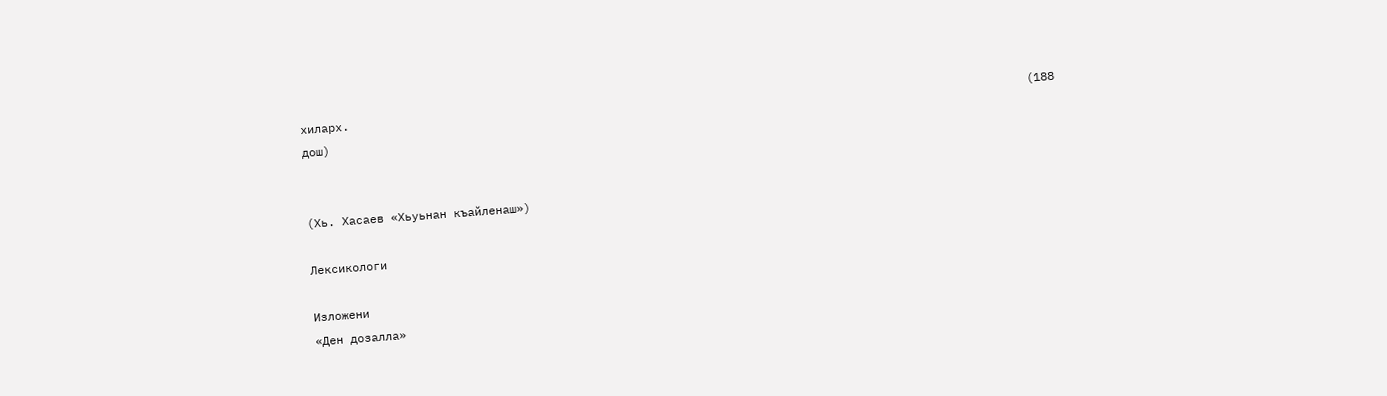хиларх.                                                                                                 (188
дош)


(Хь. Хасаев «Хьуьнан къайленаш»)

Лексикологи

Изложени
«Ден дозалла»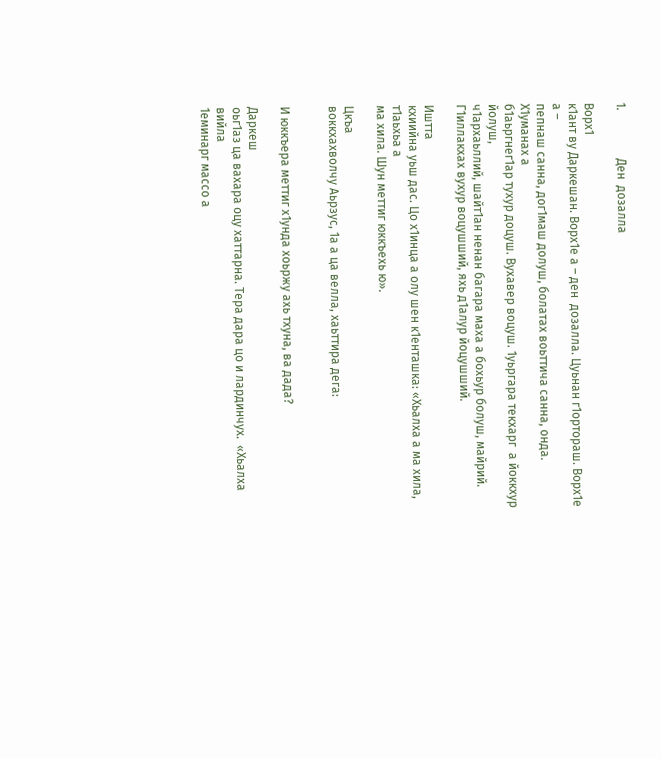1.                Ден  дозалла

Ворх1
к1ант ву Даркешан. Ворх1е а – ден  дозалла. Цуьнан г1ортораш. Ворх1е а –
пепнаш санна, дог1маш долуш, болатах воьттича санна, онда. Х1уманах а
б1аьргнег1ар тухур доцуш. Вухавер воцуш. 1уьргара текхарг  а йоккхур йолуш,
ч1архаьллий, шайт1ан ненан багара маха а бохьур болуш, майрий.
Г1иллакхах вухур воцушший, яхь д1алур йоцушший.

Иштта
кхиийна уьш дас. Цо х1инца а олу шен к1енташка: «Хьалха а ма хила, т1аьхьа а
ма хила. Шун меттиг юккъехь ю».

Цкъа
воккхахволчу Аьрзус, 1а а ца велла, хаьттира дега:


И юккъера меттиг х1унда хоьржу ахь тхуна, ва дада?

Даркеш
оьг1аз ца вахара оцу хаттарна. Тера дара цо и лардинчух.  «Хьалха вийла
1еминарг массо а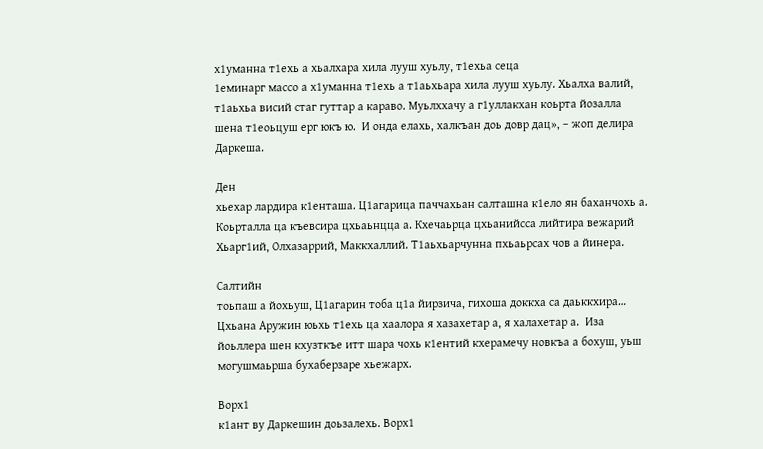х1уманна т1ехь а хьалхара хила лууш хуьлу, т1ехьа сеца
1еминарг массо а х1уманна т1ехь а т1аьхьара хила лууш хуьлу. Хьалха валий,
т1аьхьа висий стаг гуттар а караво. Муьлххачу а г1уллакхан коьрта йозалла
шена т1еоьцуш ерг юкъ ю.  И онда елахь, халкъан доь довр дац», – жоп делира
Даркеша.

Ден
хьехар лардира к1енташа. Ц1агарица паччахьан салташна к1ело ян баханчохь а.
Коьрталла ца къевсира цхьаьнцца а. Кхечаьрца цхьанийсса лийтира вежарий
Хьарг1ий, Олхазаррий, Маккхаллий. Т1аьхьарчунна пхьаьрсах чов а йинера.

Салтийн
тоьпаш а йохьуш, Ц1агарин тоба ц1а йирзича, гихоша доккха са даьккхира…
Цхьана Аружин юьхь т1ехь ца хаалора я хазахетар а, я халахетар а.  Иза
йоьллера шен кхузткъе итт шара чохь к1ентий кхерамечу новкъа а бохуш, уьш
могушмаьрша бухаберзаре хьежарх.

Ворх1
к1ант ву Даркешин доьзалехь. Ворх1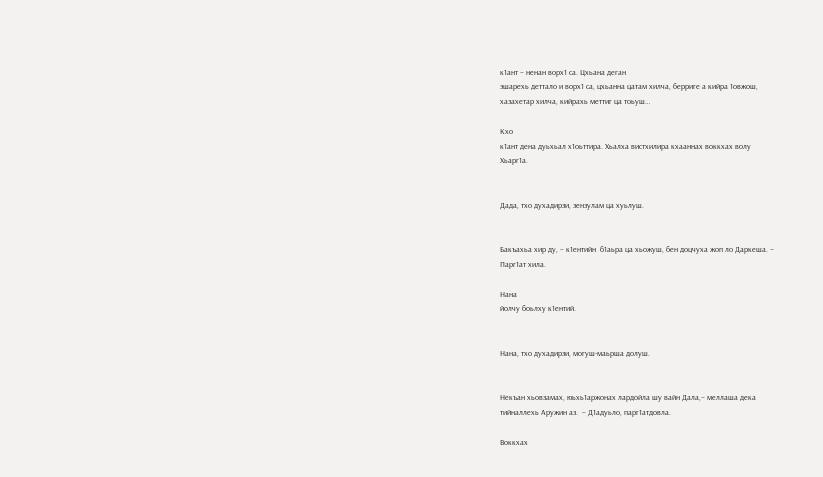к1ант – ненан ворх1 са. Цхьана деган
эшарехь деттало и ворх1 са, цхьанна цатам хилча, берриге а кийра 1овжош,
хазахетар хилча, кийрахь меттиг ца тоьуш…

Кхо
к1ант дена дуьхьал х1оьттира. Хьалха вистхилира кхааннах воккхах волу
Хьарг1а.


Дада, тхо духадирзи, зензулам ца хуьлуш.


Бакъахьа хир ду, – к1ентийн  б1аьра ца хьожуш, бен доцчуха жоп ло Даркеша. –
Парг1ат хила.

Нана
йолчу боьлху к1ентий.


Нана, тхо духадирзи, могуш-маьрша долуш.


Некъан хьовзамах, юьхь1аржонах лардойла шу вайн Дала,– меллаша дека
тийналлехь Аружин аз.  – Д1адуьло, парг1атдовла.

Воккхах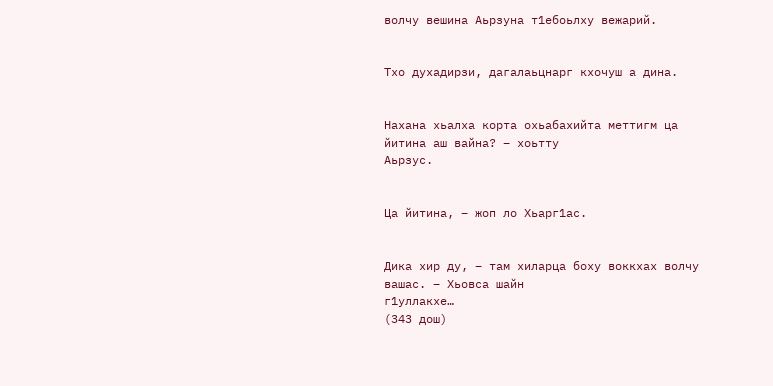волчу вешина Аьрзуна т1ебоьлху вежарий.


Тхо духадирзи, дагалаьцнарг кхочуш а дина.


Нахана хьалха корта охьабахийта меттигм ца йитина аш вайна? – хоьтту
Аьрзус.


Ца йитина, – жоп ло Хьарг1ас.


Дика хир ду, – там хиларца боху воккхах волчу вашас. – Хьовса шайн
г1уллакхе…                                      (343 дош)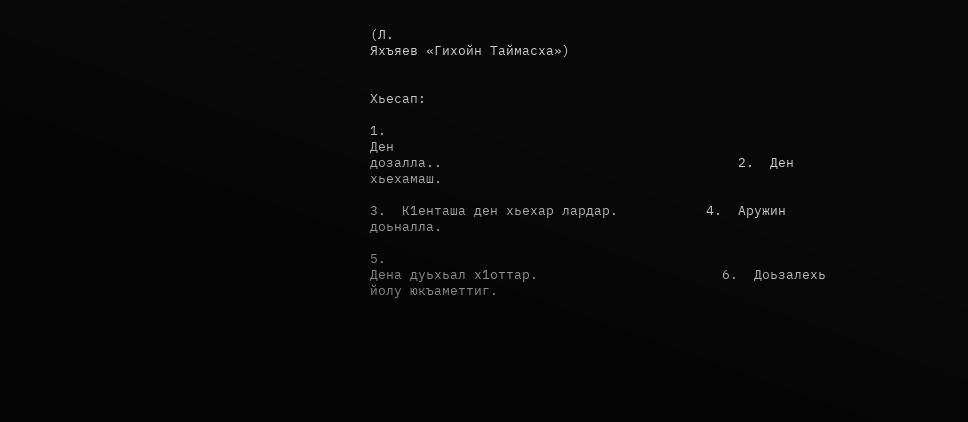(Л.
Яхъяев «Гихойн Таймасха»)


Хьесап:

1.
Ден
дозалла..                                     2.  Ден хьехамаш.

3.  К1енташа ден хьехар лардар.           4.  Аружин
доьналла.

5.
Дена дуьхьал х1оттар.                       6.  Доьзалехь йолу юкъаметтиг.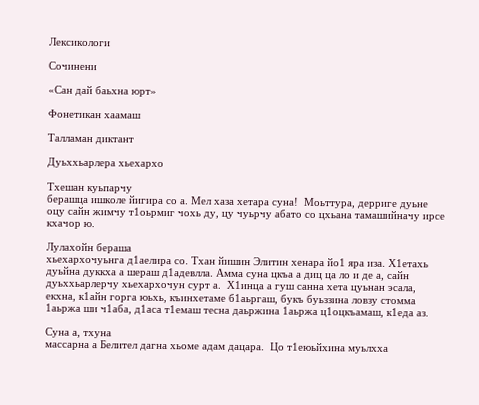Лексикологи

Сочинени

«Сан дай баьхна юрт»

Фонетикан хаамаш

Талламан диктант

Дуьххьарлера хьехархо

Тхешан куьпарчу
берашца ишколе йигира со а. Мел хаза хетара суна!  Моьттура, дерриге дуьне
оцу сайн жимчу т1оьрмиг чохь ду, цу чуьрчу абато со цхьана тамашийначу ирсе
кхачор ю.

Лулахойн бераша
хьехархочуьнга д1аелира со. Тхан йишин Элитин хенара йо1 яра иза. Х1етахь
дуьйна дуккха а шераш д1адевлла. Амма суна цкъа а диц ца ло и де а, сайн
дуьххьарлерчу хьехархочун сурт а.  Х1инца а гуш санна хета цуьнан эсала,
екхна, к1айн горга юьхь, къинхетаме б1аьргаш, букъ буьззина ловзу стомма
1аьржа ши ч1аба, д1аса т1емаш тесна даьржина 1аьржа ц1оцкъамаш, к1еда аз.

Суна а, тхуна
массарна а Белител дагна хьоме адам дацара.  Цо т1еюьйхина муьлхха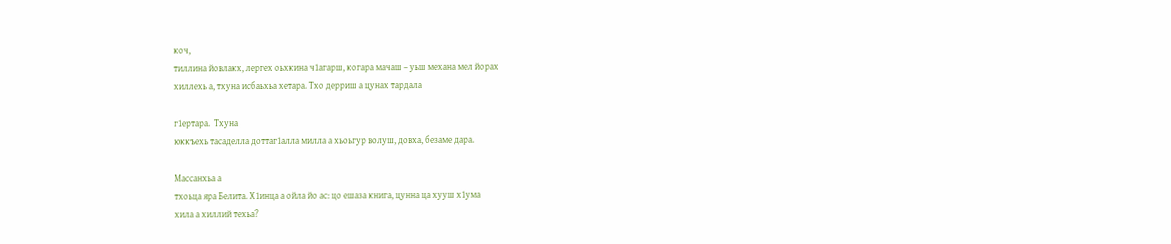коч,
тиллина йовлакх, лергех оьхкина ч1агарш, когара мачаш – уьш механа мел йорах
хиллехь а, тхуна исбаьхьа хетара. Тхо дерриш а цунах тардала

г1ертара.  Тхуна
юккъехь тасаделла доттаг1алла милла а хьоьгур волуш, довха, безаме дара.

Массанхьа а
тхоьца яра Белита. Х1инца а ойла йо ас: цо ешаза книга, цунна ца хууш х1ума
хила а хиллий техьа?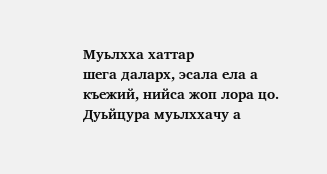Муьлхха хаттар
шега даларх, эсала ела а къежий, нийса жоп лора цо.  Дуьйцура муьлххачу а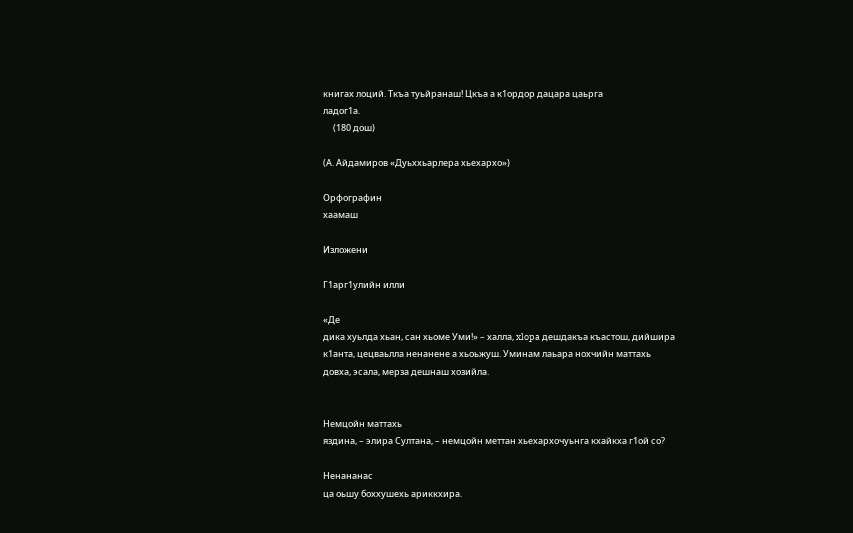книгах лоций. Ткъа туьйранаш! Цкъа а к1ордор дацара цаьрга
ладог1а.
     (180 дош)

(А. Айдамиров «Дуьххьарлера хьехархо»)

Орфографин
хаамаш

Изложени

Г1арг1улийн илли

«Де
дика хуьлда хьан, сан хьоме Уми!» – халла, xlopa дешдакъа къастош, дийшира
к1анта, цецваьлла ненанене а хьоьжуш. Уминам лаьара нохчийн маттахь
довха, эсала, мерза дешнаш хозийла.


Немцойн маттахь
яздина, – элира Султана, – немцойн меттан хьехархочуьнга кхайкха г1ой со?

Ненананас
ца оьшу боххушехь ариккхира.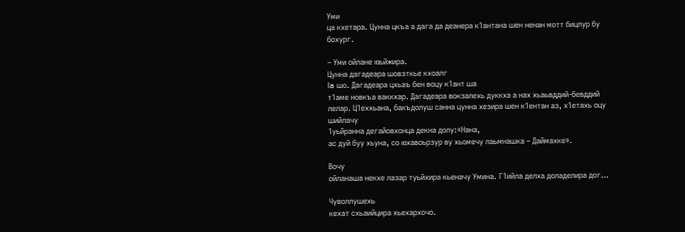Уми
ца кхетара. Цунна цкъа а дага да деанера к1антана шен ненан мотт бицлур бу
бохург.

– Уми ойлане юьйжира.
Цунна дагадеара шовзткье кхоалг
la шо. Дагадеара цхьаъ бен воцу к1ант ша
т1аме новкъа ваккхар. Дагадеара вокзалехь дуккха а нах хьаьвддий-бевддий
лелар. Ц1еххьана, бакъдолуш санна цунна хезира шен к1ентан аз, х1етахь оцу
шийлачу
1уьйранна дегайовхонца декна долу:«Нана,
ас дуй буу хьуна, со юхавоьрзур ву хьомечу лаьмнашка – Даймахке».

Вочу
ойланаша некхе лазар туьйхира кьеначу Умина. Г1ийла делха доладелира дог…

Чуволлушехь
кехат схьаийцира хьехархочо.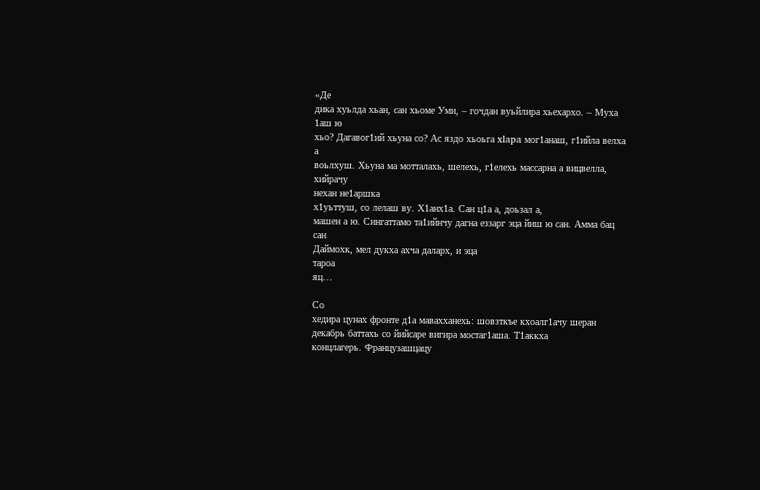«Де
дика хуьлда хьан, сан хьоме Уми, – гочдан вуьйлира хьехархо. – Муха 1аш ю
хьо? Дагавог1ий хьуна со? Ас яздо хьоьга xlapa мог1анаш, г1ийла велха а
воьлхуш. Хьуна ма мотталахь, шелехь, г1елехь массарна а вицвелла, хийрачу
нехан не1аршка
х1уьттуш, со лелаш ву. Х1анх1а. Сан ц1а а, доьзал а,
машен а ю. Сингаттамо та1ийнчу дагна еззарг эца йиш ю сан. Амма бац сан
Даймохк, мел дукха ахча даларх, и эца
тароа
яц…

Со
хедира цунах фронте д1а мавахханехь: шовзткъе кхоалг1ачу шеран
декабрь баттахь со йийсаре вигира мостаг1аша. Т1аккха
концлагерь. Французашцацу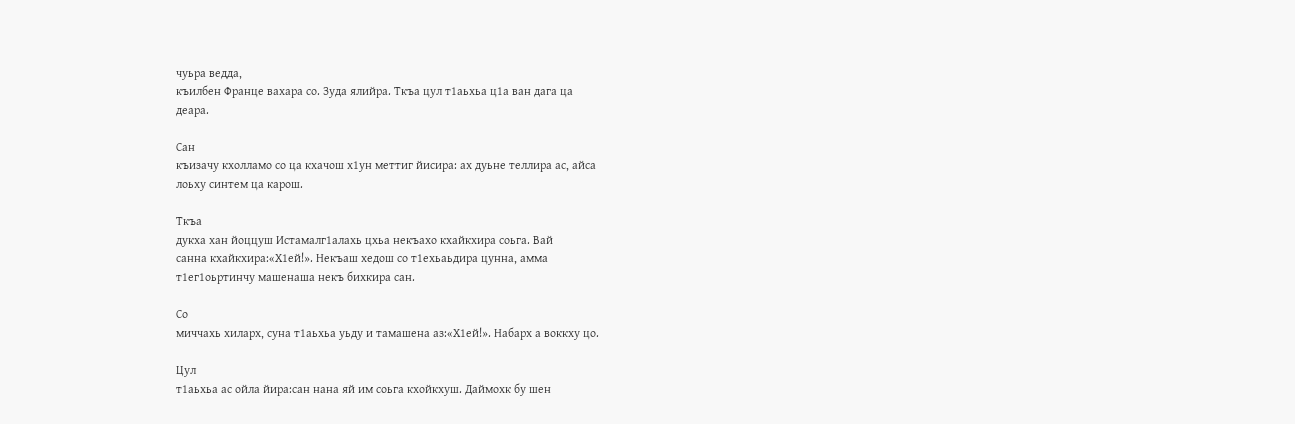чуьра ведда,
къилбен Франце вахара со. Зуда ялийра. Ткъа цул т1аьхьа ц1а ван дага ца
деара.

Сан
къизачу кхолламо со ца кхачош х1ун меттиг йисира: ах дуьне теллира ас, айса
лоьху синтем ца карош.

Ткъа
дукха хан йоццуш Истамалг1алахь цхьа некъахо кхайкхира соьга. Вай
санна кхайкхира:«Х1ей!». Некъаш хедош со т1ехьаьдира цунна, амма
т1ег1оьртинчу машенаша некъ бихкира сан.

Со
миччахь хиларх, суна т1аьхьа уьду и тамашена аз:«Х1ей!». Набарх а воккху цо.

Цул
т1аьхьа ас ойла йира:сан нана яй им соьга кхойкхуш. Даймохк бу шен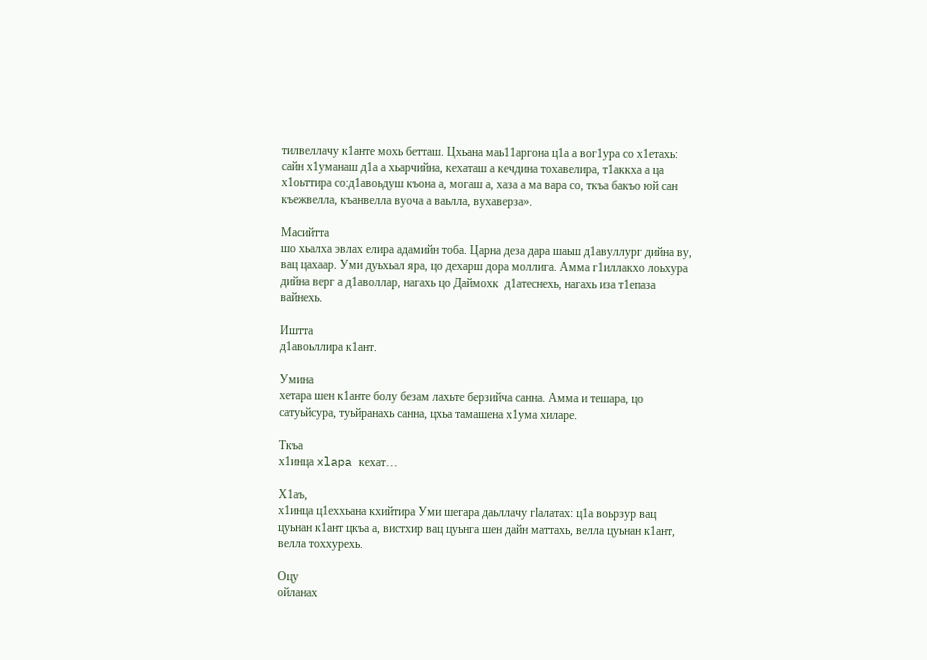тилвеллачу к1анте мохь бетташ. Цхьана маь11аргона ц1а а вог1ура со х1етахь:
сайн х1уманаш д1а а хьарчийна, кехаташ а кечдина тохавелира, т1аккха а ца
х1оьттира со:д1авоьдуш къона а, могаш а, хаза а ма вара со, ткъа бакъо юй сан
къежвелла, къанвелла вуоча а ваьлла, вухаверза».

Масийтта
шо хьалха эвлах елира адамийн тоба. Царна деза дара шаьш д1авуллург дийна ву,
вац цахаар. Уми дуьхьал яра, цо дехарш дора моллига. Амма г1иллакхо лоьхура
дийна верг а д1аволлар, нагахь цо Даймохк  д1атеснехь, нагахь иза т1епаза
вайнехь.

Иштта
д1авоьллира к1ант.

Умина
хетара шен к1анте болу безам лахьте берзийча санна. Амма и тешара, цо
сатуьйсура, туьйранахь санна, цхьа тамашена х1ума хиларе.

Ткъа
х1инца xlapa кехат…

Х1аъ,
х1инца ц1еххьана кхийтира Уми шегара даьллачу гlaлатах: ц1а воьрзур вац
цуьнан к1ант цкъа а, вистхир вац цуьнга шен дайн маттахь, велла цуьнан к1ант,
велла тоххурехь.

Оцу
ойланах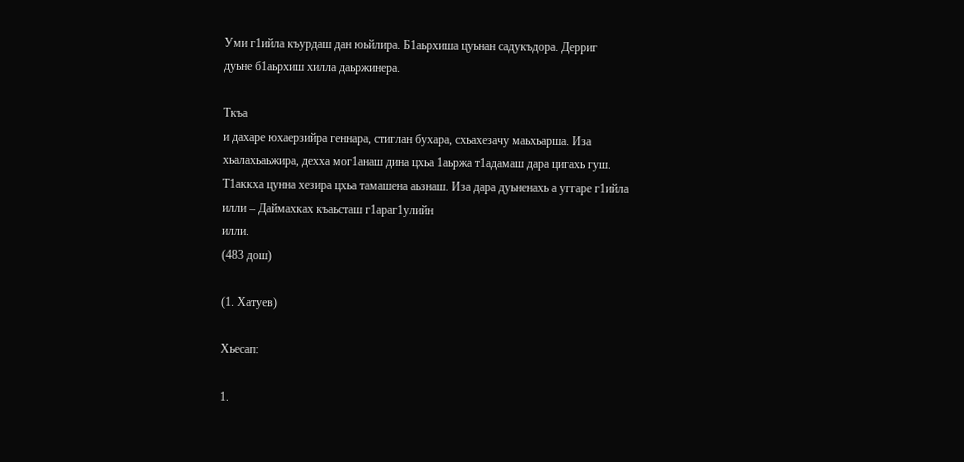Уми г1ийла къурдаш дан юьйлира. Б1аьрхиша цуьнан садукъдора. Дерриг
дуьне б1аьрхиш хилла даьржинера.

Ткъа
и дахаре юхаерзийра геннара, стиглан бухара, схьахезачу маьхьарша. Иза
хьалахьаьжира, дехха мог1анаш дина цхьа 1аьржа т1адамаш дара цигахь гуш.
Т1аккха цунна хезира цхьа тамашена аьзнаш. Иза дара дуьненахь а уггаре г1ийла
илли – Даймахках къаьсташ г1араг1улийн
илли.
(483 дош)

(1. Хатуев)

Хьесап:

1.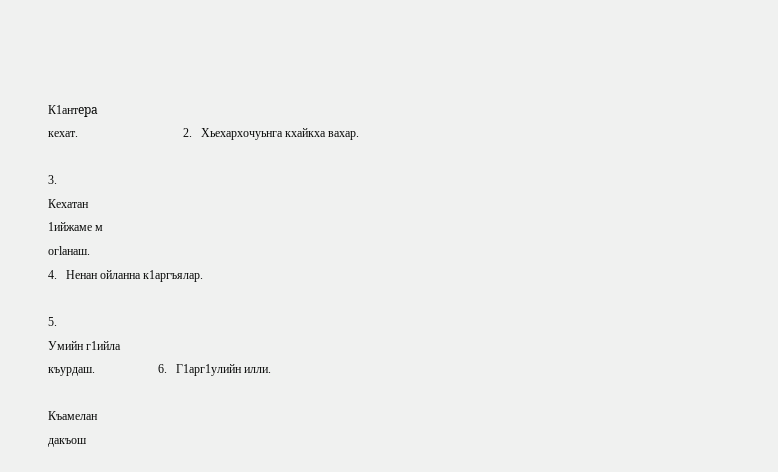К1антepa
кехат.                                   2.   Хьехархочуьнга кхайкха вахар.

3.
Кехатан
1ийжаме м
oгlaнaш.
4.   Ненан ойланна к1аргъялар.

5.
Умийн г1ийла
къурдаш.                     6.   Г1арг1улийн илли.

Къамелан
дакъош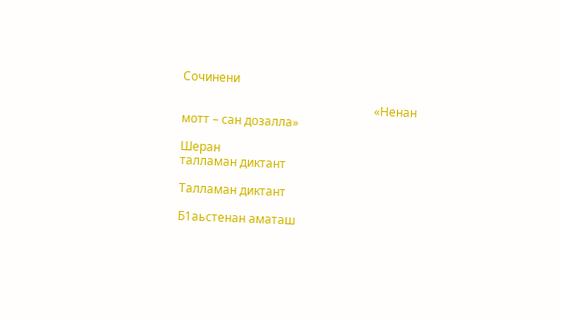Сочинени

                                                                «Ненан
мотт – сан дозалла»

Шеран
талламан диктант

Талламан диктант

Б1аьстенан аматаш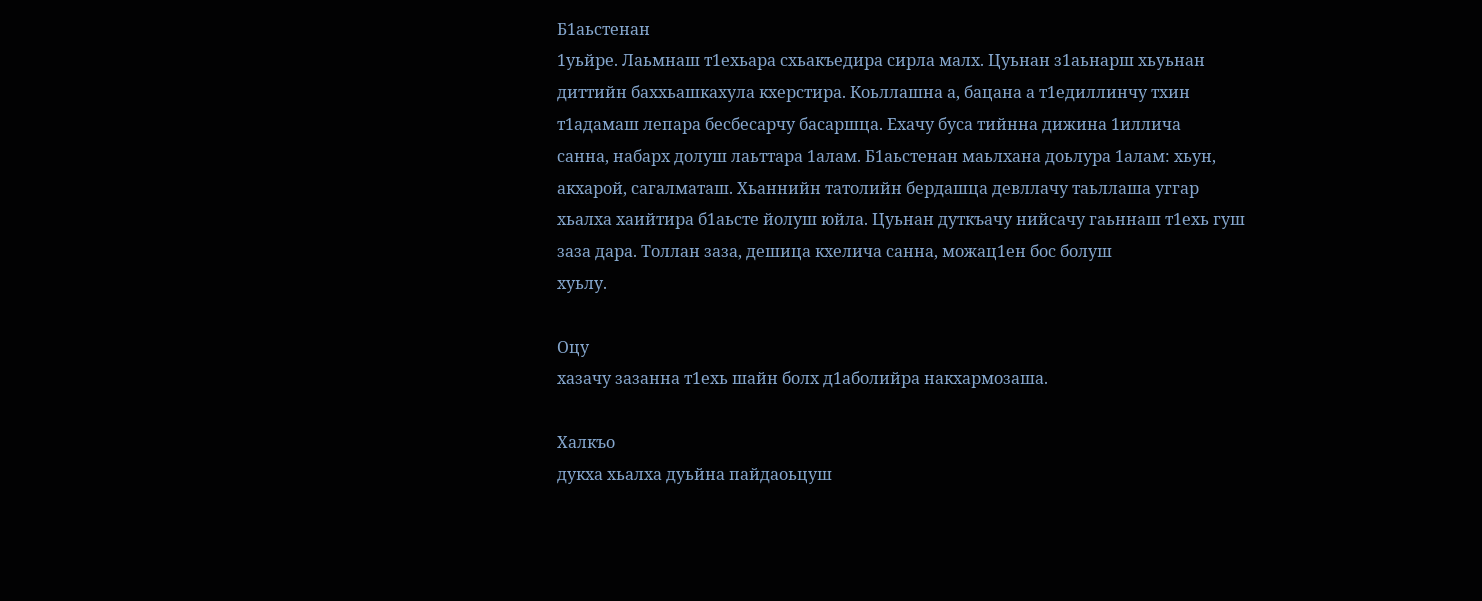Б1аьстенан
1уьйре. Лаьмнаш т1ехьара схьакъедира сирла малх. Цуьнан з1аьнарш хьуьнан
диттийн баххьашкахула кхерстира. Коьллашна а, бацана а т1едиллинчу тхин
т1адамаш лепара бесбесарчу басаршца. Ехачу буса тийнна дижина 1иллича
санна, набарх долуш лаьттара 1алам. Б1аьстенан маьлхана доьлура 1алам: хьун,
акхарой, сагалматаш. Хьаннийн татолийн бердашца девллачу таьллаша уггар
хьалха хаийтира б1аьсте йолуш юйла. Цуьнан дуткъачу нийсачу гаьннаш т1ехь гуш
заза дара. Толлан заза, дешица кхелича санна, можац1ен бос болуш
хуьлу.

Оцу
хазачу зазанна т1ехь шайн болх д1аболийра накхармозаша.

Халкъо
дукха хьалха дуьйна пайдаоьцуш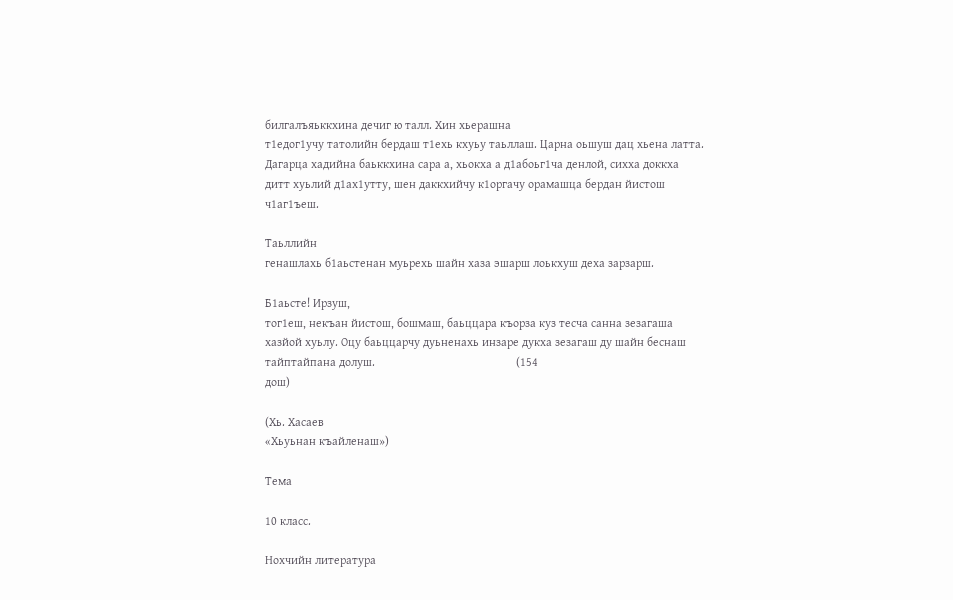билгалъяьккхина дечиг ю талл. Хин хьерашна
т1едог1учу татолийн бердаш т1ехь кхуьу таьллаш. Царна оьшуш дац хьена латта.
Дагарца хадийна баьккхина сара а, хьокха а д1абоьг1ча денлой, сихха доккха
дитт хуьлий д1ах1утту, шен даккхийчу к1оргачу орамашца бердан йистош
ч1аг1ъеш.

Таьллийн
генашлахь б1аьстенан муьрехь шайн хаза эшарш лоькхуш деха зарзарш.

Б1аьсте! Ирзуш,
тог1еш, некъан йистош, бошмаш, баьццара къорза куз тесча санна зезагаша
хазйой хуьлу. Оцу баьццарчу дуьненахь инзаре дукха зезагаш ду шайн беснаш
тайптайпана долуш.                                               (154
дош)

(Хь. Хасаев
«Хьуьнан къайленаш»)

Тема

10 класс.

Нохчийн литература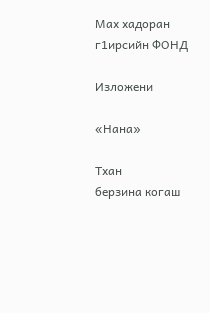Мах хадоран г1ирсийн ФОНД

Изложени

«Нана»

Тхан
берзина когаш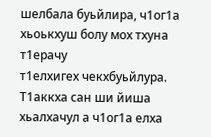шелбала буьйлира, ч1ог1а хьоькхуш болу мох тхуна т1ерачу
т1елхигех чекхбуьйлура. Т1аккха сан ши йиша хьалхачул а ч1ог1а елха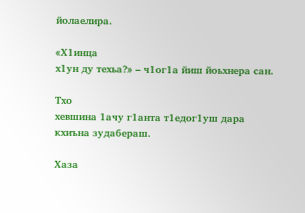йолаелира.

«Х1инца
х1ун ду техьа?» – ч1ог1а йиш йоьхнера сан.

Тхо
хевшина 1ачу г1анта т1едог1уш дара кхиъна зудабераш.

Хаза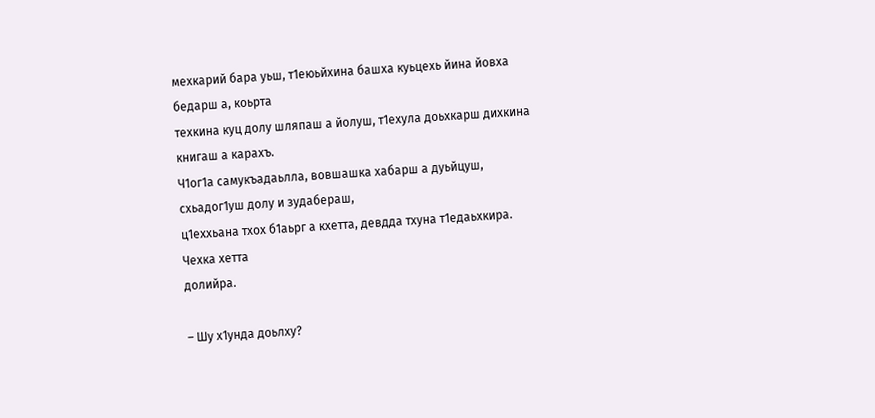мехкарий бара уьш, т1еюьйхина башха куьцехь йина йовха бедарш а, коьрта
техкина куц долу шляпаш а йолуш, т1ехула доьхкарш дихкина книгаш а карахъ.
Ч1ог1а самукъадаьлла, вовшашка хабарш а дуьйцуш, схьадог1уш долу и зудабераш,
ц1еххьана тхох б1аьрг а кхетта, девдда тхуна т1едаьхкира. Чехка хетта
долийра.

– Шу х1унда доьлху?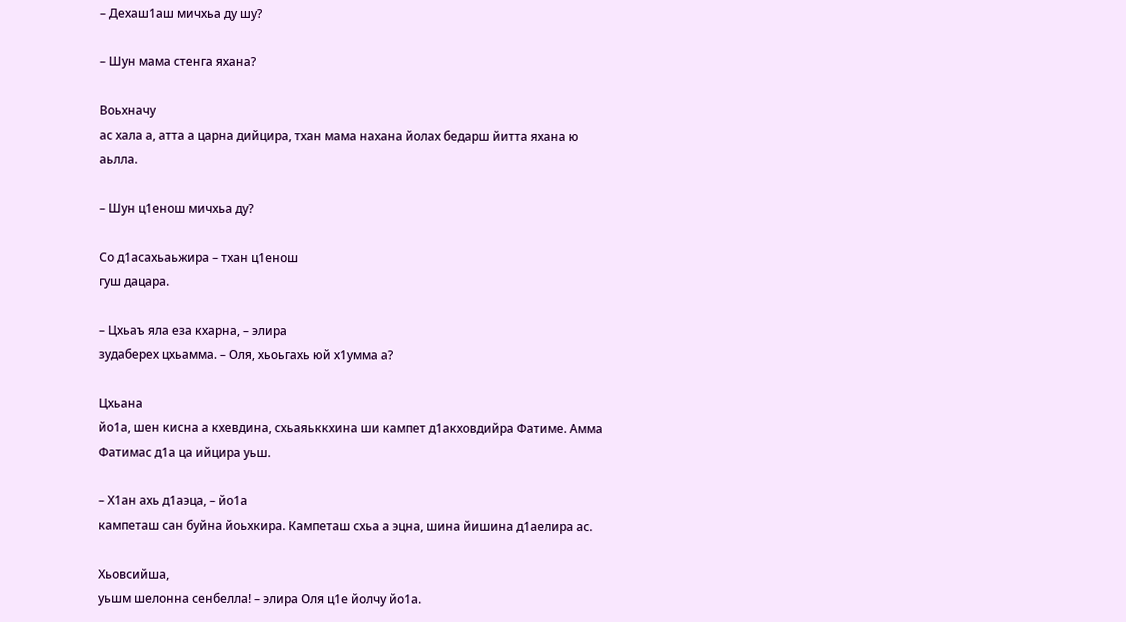– Дехаш1аш мичхьа ду шу?

– Шун мама стенга яхана?

Воьхначу
ас хала а, атта а царна дийцира, тхан мама нахана йолах бедарш йитта яхана ю
аьлла.

– Шун ц1енош мичхьа ду?

Со д1асахьаьжира – тхан ц1енош
гуш дацара.

– Цхьаъ яла еза кхарна, – элира
зудаберех цхьамма. – Оля, хьоьгахь юй х1умма а?

Цхьана
йо1а, шен кисна а кхевдина, схьаяьккхина ши кампет д1акховдийра Фатиме. Амма
Фатимас д1а ца ийцира уьш.

– Х1ан ахь д1аэца, – йо1а
кампеташ сан буйна йоьхкира. Кампеташ схьа а эцна, шина йишина д1аелира ас.

Хьовсийша,
уьшм шелонна сенбелла! – элира Оля ц1е йолчу йо1а.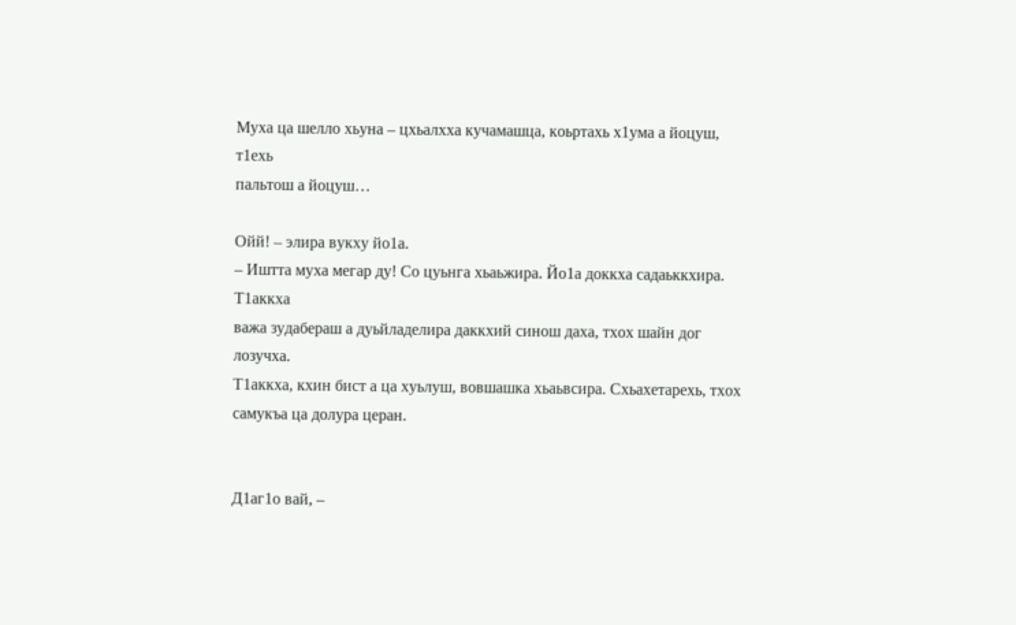Муха ца шелло хьуна – цхьалхха кучамашца, коьртахь х1ума а йоцуш, т1ехь
пальтош а йоцуш…

Ойй! – элира вукху йо1а.
– Иштта муха мегар ду! Со цуьнга хьаьжира. Йо1а доккха садаьккхира. Т1аккха
важа зудабераш а дуьйладелира даккхий синош даха, тхох шайн дог лозучха.
Т1аккха, кхин бист а ца хуьлуш, вовшашка хьаьвсира. Схьахетарехь, тхох
самукъа ца долура церан.


Д1аг1о вай, –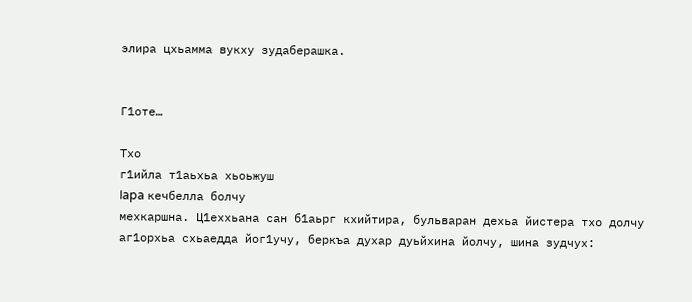элира цхьамма вукху зудаберашка.


Г1оте…

Тхо
г1ийла т1аьхьа хьоьжуш
Iapa кечбелла болчу
мехкаршна. Ц1еххьана сан б1аьрг кхийтира, бульваран дехьа йистера тхо долчу
аг1орхьа схьаедда йог1учу, беркъа духар дуьйхина йолчу, шина зудчух: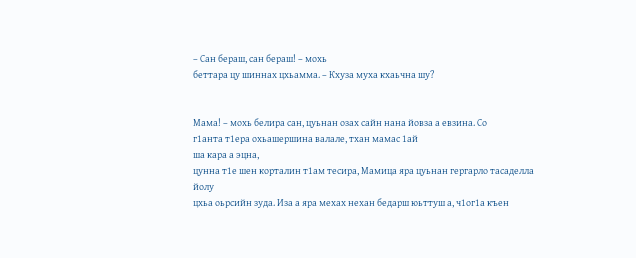– Сан бераш, сан бераш! – мохь
беттара цу шиннах цхьамма. – Кхуза муха кхаьчна шу?


Мама! – мохь белира сан, цуьнан озах сайн нана йовза а евзина. Со
г1анта т1ера охьашершина валале, тхан мамас 1ай
ша кара а эцна,
цунна т1е шен корталин т1ам тесира, Мамица яра цуьнан гергарло тасаделла йолу
цхьа оьрсийн зуда. Иза а яра мехах нехан бедарш юьттуш а, ч1ог1а къен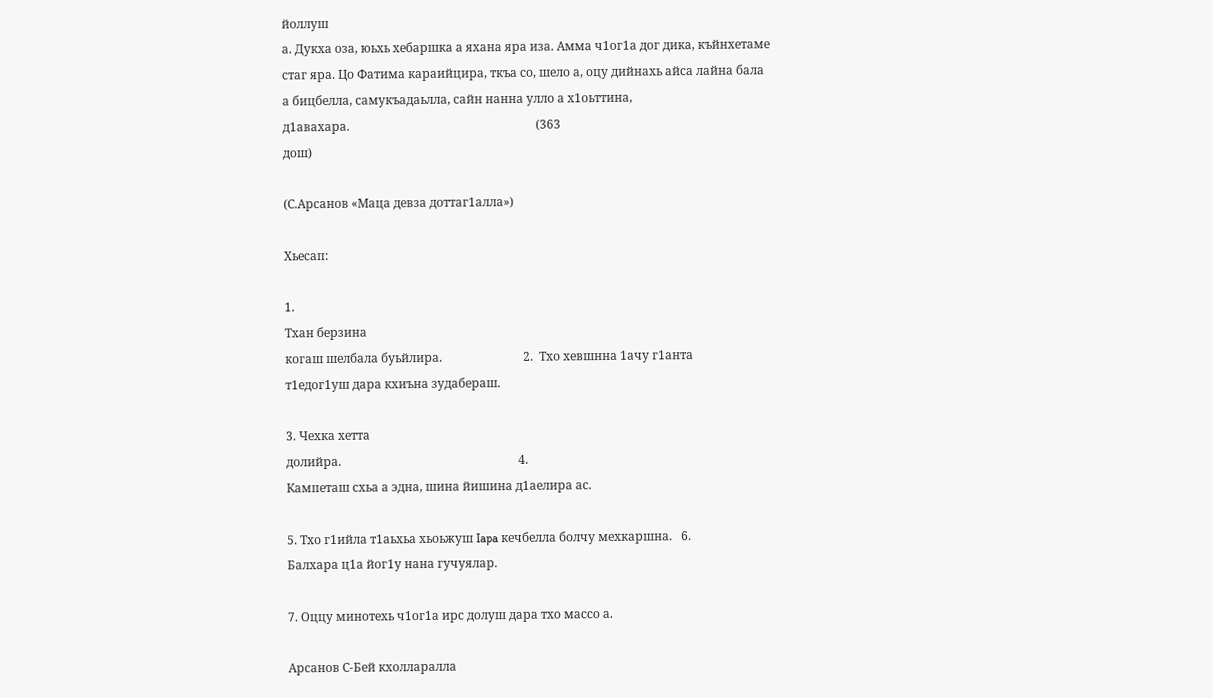йоллуш
а. Дукха оза, юьхь хебаршка а яхана яра иза. Амма ч1ог1а дог дика, къйнхетаме
стаг яра. Цо Фатима караийцира, ткъа со, шело а, оцу дийнахь айса лайна бала
а бицбелла, самукъадаьлла, сайн нанна улло а х1оьттина,
д1авахара.                                                              (363
дош)

(С.Арсанов «Маца девза доттаг1алла»)

Хьесап:

1.
Тхан берзина
когаш шелбала буьйлира.                           2.  Тхо хевшнна 1ачу г1анта
т1едог1уш дара кхиъна зудабераш.

3. Чехка хетта
долийра.                                                           4.
Кампеташ схьа а эдна, шина йишина д1аелира ас.

5. Тхо г1ийла т1аьхьа хьоьжуш Iapa кечбелла болчу мехкаршна.   6.
Балхара ц1а йог1у нана гучуялар.

7. Оццу минотехь ч1ог1а ирс долуш дара тхо массо а.

Арсанов С-Бей кхолларалла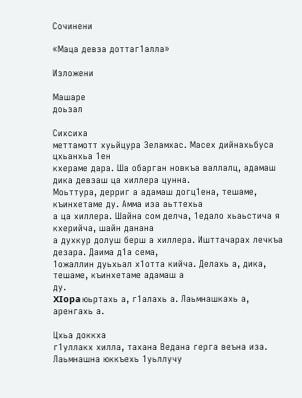Сочинени

«Маца девза доттаг1алла»

Изложени

Машаре
доьзал

Сихсиха
меттамотт хуьйцура Зеламхас. Масех дийнахьбуса цхьанхьа 1ен
кхераме дара. Ша обарган новкъа валлалц, адамаш дика девзаш ца хиллера цунна.
Моьттура, дерриг а адамаш догц1ена, тешаме, къинхетаме ду. Амма иза аьттехьа
а ца хиллера. Шайна сом делча, 1едало хьаьстича я кхерийча, шайн данана
а духкур долуш берш а хиллера. Ишттачарах лечкъа дезара. Даима д1а сема,
1ожаллин дуьхьал х1отта кийча. Делахь а, дика, тешаме, къинхетаме адамаш а
ду.
XIopa юьртахь а, г1алахь а. Лаьмнашкахь а, аренгахь а.

Цхьа доккха
г1уллакх хилла, тахана Ведана герга веъна иза. Лаьмнашна юккъехь 1уьллучу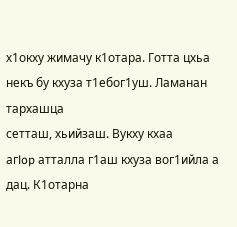х1окху жимачу к1отара. Готта цхьа некъ бу кхуза т1ебог1уш. Ламанан тархашца
сетташ, хьийзаш. Вукху кхаа
aгlop атталла г1аш кхуза вог1ийла а дац. К1отарна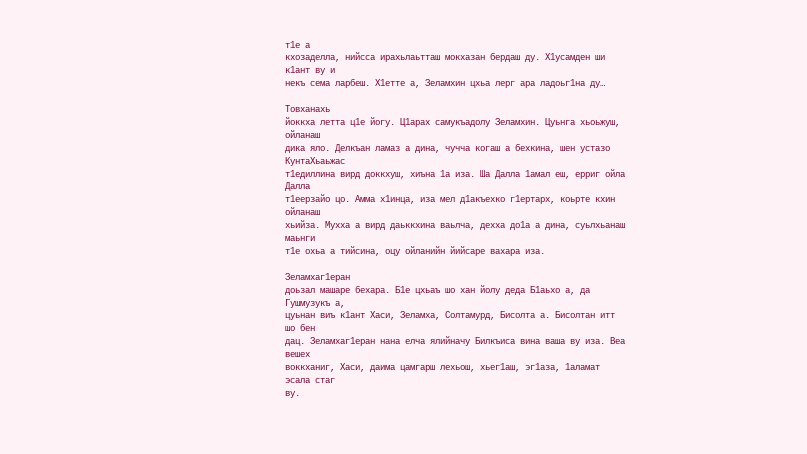т1е а
кхозаделла, нийсса ирахьлаьтташ мокхазан бердаш ду. Х1усамден ши к1ант ву и
некъ сема ларбеш. Х1етте а, Зеламхин цхьа лерг ара ладоьг1на ду…

Товханахь
йоккха летта ц1е йогу. Ц1арах самукъадолу Зеламхин. Цуьнга хьоьжуш, ойланаш
дика яло. Делкъан ламаз а дина, чучча когаш а бехкина, шен устазо КунтаХьаьжас
т1едиллина вирд доккхуш, хиъна 1а иза. Ша Далла 1амал еш, ерриг ойла Далла
т1еерзайо цо. Амма х1инца, иза мел д1акъехко г1ертарх, коьрте кхин ойланаш
хьийза. Мухха а вирд даьккхина ваьлча, дехха до1а а дина, суьлхьанаш маьнги
т1е охьа а тийсина, оцу ойланийн йийсаре вахара иза.

Зеламхаг1еран
доьзал машаре бехара. Б1е цхьаъ шо хан йолу деда Б1аьхо а, да Гушмузукъ а,
цуьнан виъ к1ант Хаси, Зеламха, Солтамурд, Бисолта а. Бисолтан итт шо бен
дац. Зеламхаг1еран нана елча ялийначу Билкъиса вина ваша ву иза. Веа вешех
воккханиг, Хаси, даима цамгарш лехьош, хьег1аш, эг1аза, 1аламат эсала стаг
ву.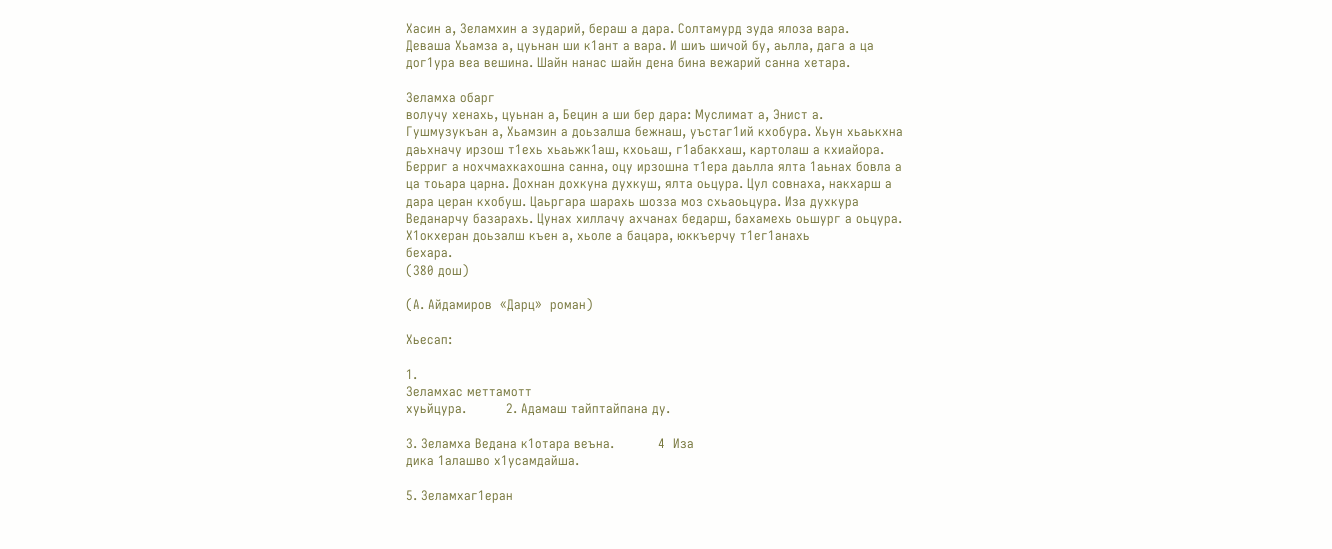Хасин а, Зеламхин а зударий, бераш а дара. Солтамурд зуда ялоза вара.
Деваша Хьамза а, цуьнан ши к1ант а вара. И шиъ шичой бу, аьлла, дага а ца
дог1ура веа вешина. Шайн нанас шайн дена бина вежарий санна хетара.

Зеламха обарг
волучу хенахь, цуьнан а, Бецин а ши бер дара: Муслимат а, Энист а.
Гушмузукъан а, Хьамзин а доьзалша бежнаш, уъстаг1ий кхобура. Хьун хьаькхна
даьхначу ирзош т1ехь хьаьжк1аш, кхоьаш, г1абакхаш, картолаш а кхиайора.
Берриг а нохчмахкахошна санна, оцу ирзошна т1ера даьлла ялта 1аьнах бовла а
ца тоьара царна. Дохнан дохкуна духкуш, ялта оьцура. Цул совнаха, накхарш а
дара церан кхобуш. Цаьргара шарахь шозза моз схьаоьцура. Иза духкура
Веданарчу базарахь. Цунах хиллачу ахчанах бедарш, бахамехь оьшург а оьцура.
Х1окхеран доьзалш къен а, хьоле а бацара, юккъерчу т1ег1анахь
бехара.
(380 дош)

(А. Айдамиров  «Дарц»  роман)

Хьесап:

1.
Зеламхас меттамотт
хуьйцура.          2. Адамаш тайптайпана ду.

3. Зеламха Ведана к1отара веъна.           4  Иза
дика 1алашво х1усамдайша.

5. Зеламхаг1еран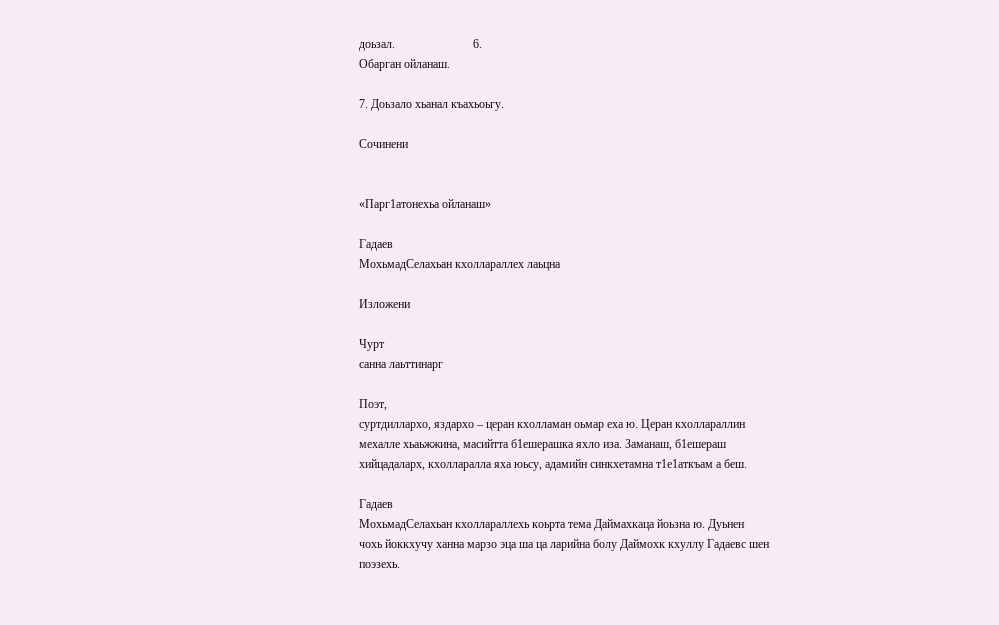доьзал.                          6.
Обарган ойланаш.

7. Доьзало хьанал къахьоьгу.

Сочинени


«Парг1атонехьа ойланаш»

Гадаев
МохьмадСелахьан кхоллараллех лаьцна

Изложени

Чурт
санна лаьттинарг

Поэт,
суртдиллархо, яздархо – церан кхолламан оьмар еха ю. Церан кхоллараллин
мехалле хьаьжжина, масийтта б1ешерашка яхло иза. Заманаш, б1ешераш
хийцадаларх, кхолларалла яха юьсу, адамийн синкхетамна т1е1аткъам а беш.

Гадаев
МохьмадСелахьан кхоллараллехь коьрта тема Даймахкаца йоьзна ю. Дуьнен
чохь йоккхучу ханна марзо эца ша ца ларийна болу Даймохк кхуллу Гадаевс шен
поэзехь.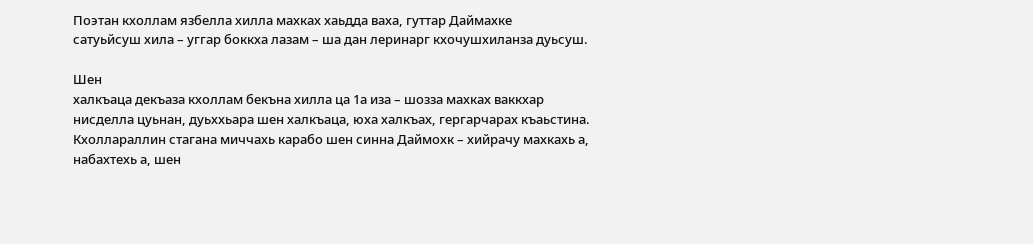Поэтан кхоллам язбелла хилла махках хаьдда ваха, гуттар Даймахке
сатуьйсуш хила – уггар боккха лазам – ша дан леринарг кхочушхиланза дуьсуш.

Шен
халкъаца декъаза кхоллам бекъна хилла ца 1а иза – шозза махках ваккхар
нисделла цуьнан, дуьххьара шен халкъаца, юха халкъах, гергарчарах къаьстина.
Кхоллараллин стагана миччахь карабо шен синна Даймохк – хийрачу махкахь а,
набахтехь а, шен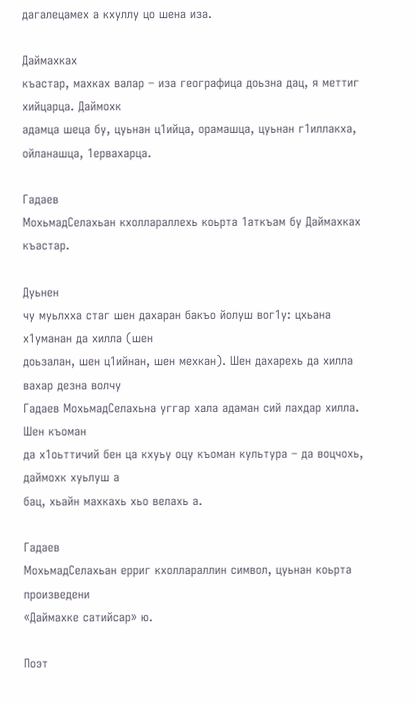дагалецамех а кхуллу цо шена иза.

Даймахках
къастар, махках валар – иза географица доьзна дац, я меттиг хийцарца. Даймохк
адамца шеца бу, цуьнан ц1ийца, орамашца, цуьнан г1иллакха, ойланашца, 1ервахарца.

Гадаев
МохьмадСелахьан кхоллараллехь коьрта 1аткъам бу Даймахках къастар.

Дуьнен
чу муьлхха стаг шен дахаран бакъо йолуш вог1у: цхьана х1уманан да хилла (шен
доьзалан, шен ц1ийнан, шен мехкан). Шен дахарехь да хилла вахар дезна волчу
Гадаев МохьмадСелахьна уггар хала адаман сий лахдар хилла. Шен къоман
да х1оьттичий бен ца кхуьу оцу къоман культура – да воцчохь, даймохк хуьлуш а
бац, хьайн махкахь хьо велахь а.

Гадаев
МохьмадСелахьан ерриг кхоллараллин символ, цуьнан коьрта произведени
«Даймахке сатийсар» ю.

Поэт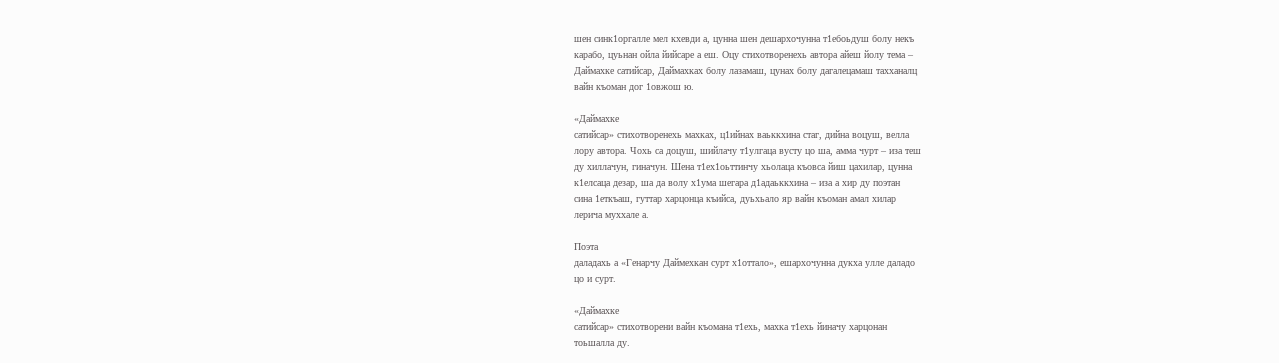шен синк1оргалле мел кхевди а, цунна шен дешархочунна т1ебоьдуш болу некъ
карабо, цуьнан ойла йийсаре а еш. Оцу стихотворенехь автора айеш йолу тема –
Даймахке сатийсар, Даймахках болу лазамаш, цунах болу дагалецамаш тахханалц
вайн къоман дог 1овжош ю.

«Даймахке
сатийсар» стихотворенехь махках, ц1ийнах ваьккхина стаг, дийна воцуш, велла
лору автора. Чохь са доцуш, шийлачу т1улгаца вусту цо ша, амма чурт – иза теш
ду хиллачун, гиначун. Шена т1ех1оьттинчу хьолаца къовса йиш цахилар, цунна
к1елсаца дезар, ша да волу х1ума шегара д1адаьккхина – иза а хир ду поэтан
сина 1еткъаш, гуттар харцонца къийса, дуьхьало яр вайн къоман амал хилар
лерича муххале а.

Поэта
даладахь а «Генарчу Даймехкан сурт х1оттало», ешархочунна дукха улле даладо
цо и сурт.

«Даймахке
сатийсар» стихотворени вайн къомана т1ехь, махка т1ехь йиначу харцонан
тоьшалла ду.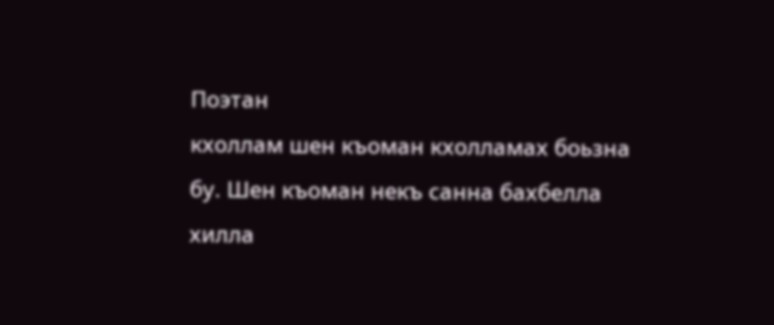Поэтан
кхоллам шен къоман кхолламах боьзна бу. Шен къоман некъ санна бахбелла хилла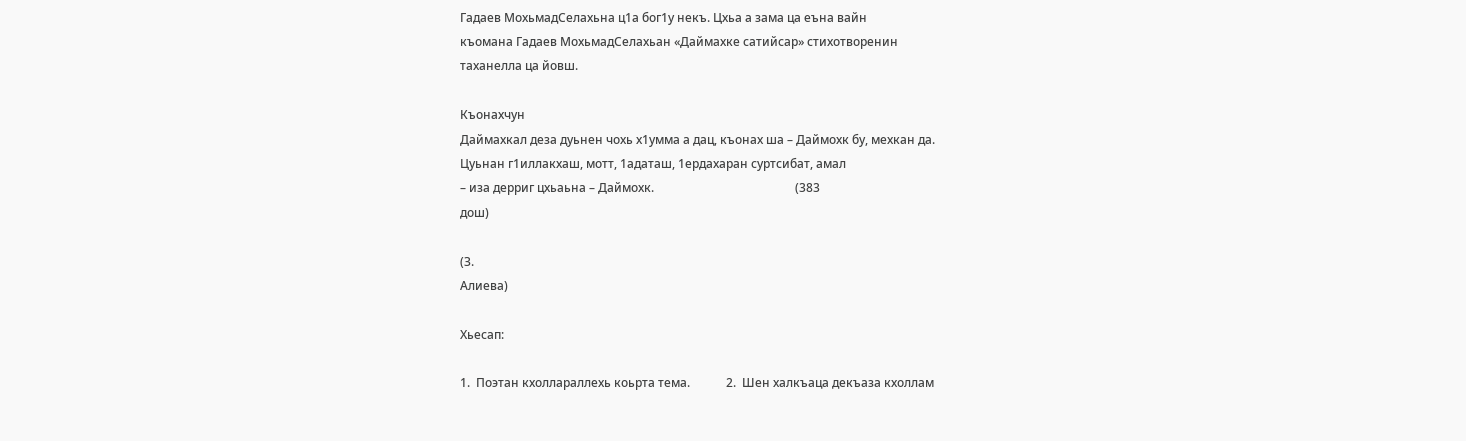Гадаев МохьмадСелахьна ц1а бог1у некъ. Цхьа а зама ца еъна вайн
къомана Гадаев МохьмадСелахьан «Даймахке сатийсар» стихотворенин
таханелла ца йовш.

Къонахчун
Даймахкал деза дуьнен чохь х1умма а дац, къонах ша – Даймохк бу, мехкан да.
Цуьнан г1иллакхаш, мотт, 1адаташ, 1ердахаран суртсибат, амал
– иза дерриг цхьаьна – Даймохк.                                               (383
дош)

(З.
Алиева)

Хьесап:

1.  Поэтан кхоллараллехь коьрта тема.            2.  Шен халкъаца декъаза кхоллам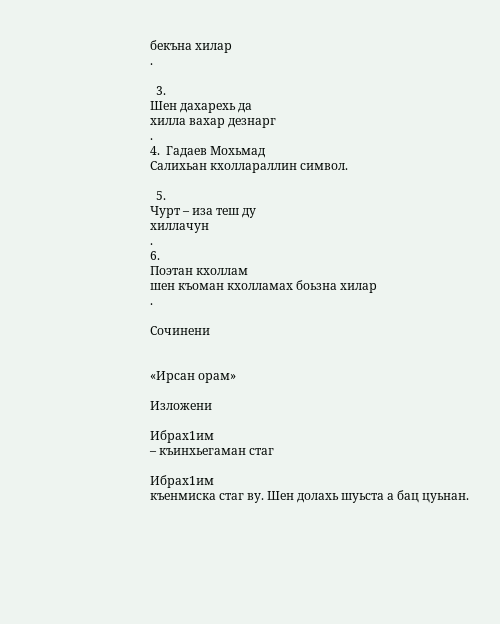бекъна хилар
.

  3.
Шен дахарехь да
хилла вахар дезнарг
.
4.  Гадаев Мохьмад
Салихьан кхоллараллин символ.

  5.
Чурт – иза теш ду
хиллачун
.
6.
Поэтан кхоллам
шен къоман кхолламах боьзна хилар
.

Сочинени


«Ирсан орам»

Изложени

Ибрах1им
– къинхьегаман стаг

Ибрах1им
къенмиска стаг ву. Шен долахь шуьста а бац цуьнан.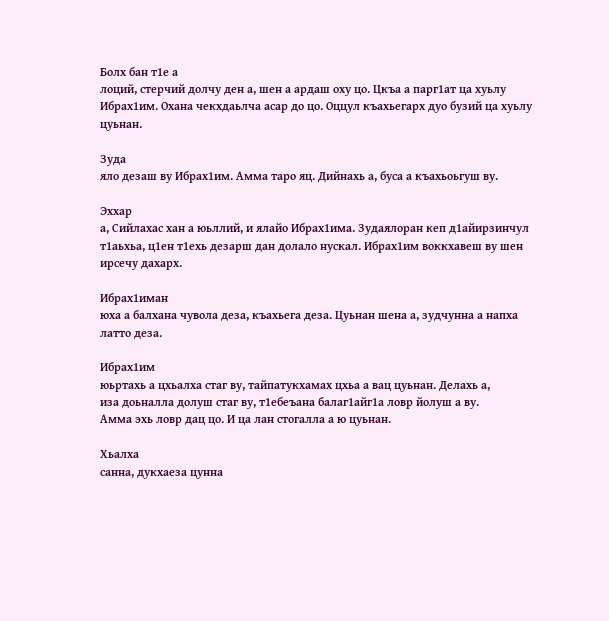Болх бан т1е а
лоций, стерчий долчу ден а, шен а ардаш оху цо. Цкъа а парг1ат ца хуьлу
Ибрах1им. Охана чекхдаьлча асар до цо. Оццул къахьегарх дуо бузий ца хуьлу
цуьнан.

Зуда
яло дезаш ву Ибрах1им. Амма таро яц. Дийнахь а, буса а къахьоьгуш ву.

Эххар
а, Сийлахас хан а юьллий, и ялайо Ибрах1има. Зудаялоран кеп д1айирзинчул
т1аьхьа, ц1ен т1ехь дезарш дан долало нускал. Ибрах1им воккхавеш ву шен
ирсечу дахарх.

Ибрах1иман
юха а балхана чувола деза, къахьега деза. Цуьнан шена а, зудчунна а напха
латто деза.

Ибрах1им
юьртахь а цхьалха стаг ву, тайпатукхамах цхьа а вац цуьнан. Делахь а,
иза доьналла долуш стаг ву, т1ебеъана балаг1айг1а ловр йолуш а ву.
Амма эхь ловр дац цо. И ца лан стогалла а ю цуьнан.

Хьалха
санна, дукхаеза цунна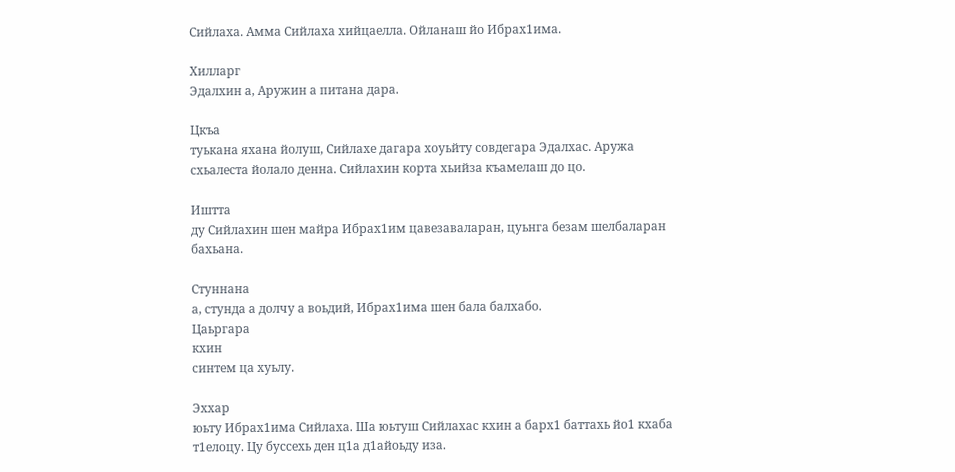Сийлаха. Амма Сийлаха хийцаелла. Ойланаш йо Ибрах1има.

Хилларг
Эдалхин а, Аружин а питана дара.

Цкъа
туькана яхана йолуш, Сийлахе дагара хоуьйту совдегара Эдалхас. Аружа
схьалеста йолало денна. Сийлахин корта хьийза къамелаш до цо.

Иштта
ду Сийлахин шен майра Ибрах1им цавезаваларан, цуьнга безам шелбаларан
бахьана.

Стуннана
а, стунда а долчу а воьдий, Ибрах1има шен бала балхабо.
Цаьргара
кхин
синтем ца хуьлу.

Эххар
юьту Ибрах1има Сийлаха. Ша юьтуш Сийлахас кхин а барх1 баттахь йо1 кхаба
т1елоцу. Цу буссехь ден ц1а д1айоьду иза.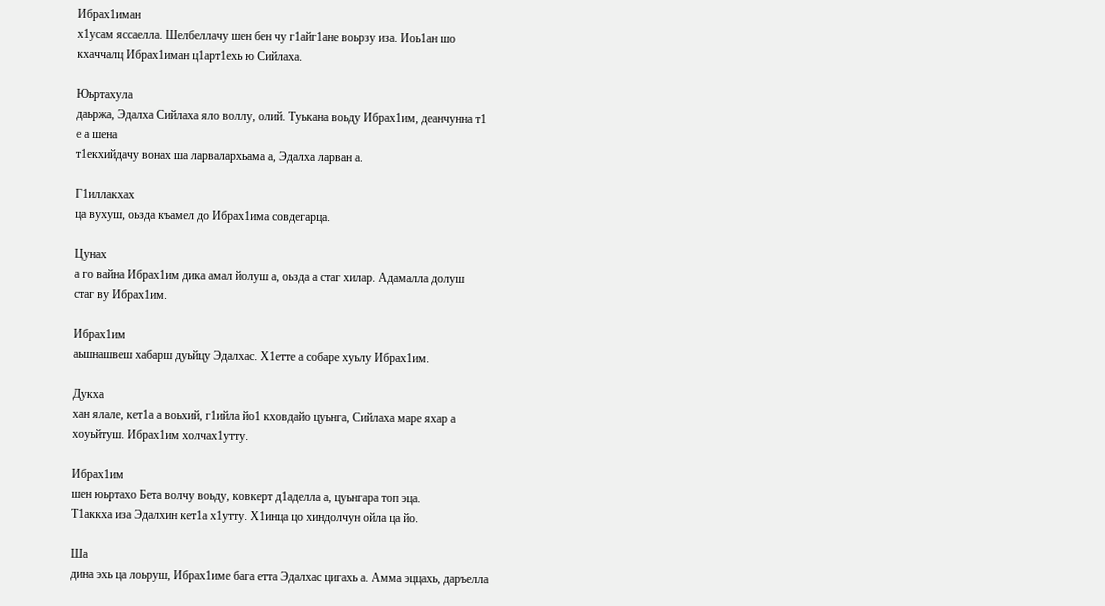Ибрах1иман
х1усам яссаелла. Шелбеллачу шен бен чу г1айг1ане воьрзу иза. Иоь1ан шо
кхаччалц Ибрах1иман ц1арт1ехь ю Сийлаха.

Юьртахула
даьржа, Эдалха Сийлаха яло воллу, олий. Туькана воьду Ибрах1им, деанчунна т1
e а шена
т1екхийдачу вонах ша ларвалархьама а, Эдалха ларван а.

Г1иллакхах
ца вухуш, оьзда къамел до Ибрах1има совдегарца.

Цунах
а го вайна Ибрах1им дика амал йолуш а, оьзда а стаг хилар. Адамалла долуш
стаг ву Ибрах1им.

Ибрах1им
аьшнашвеш хабарш дуьйцу Эдалхас. Х1етте а собаре хуьлу Ибрах1им.

Дукха
хан ялале, кет1а а воьхий, г1ийла йо1 кховдайо цуьнга, Сийлаха маре яхар а
хоуьйтуш. Ибрах1им холчах1утту.

Ибрах1им
шен юьртахо Бета волчу воьду, ковкерт д1аделла а, цуьнгара топ эца.
Т1аккха иза Эдалхин кет1а х1утту. Х1инца цо хиндолчун ойла ца йо.

Ша
дина эхь ца лоьруш, Ибрах1име бага етта Эдалхас цигахь а. Амма эццахь, даръелла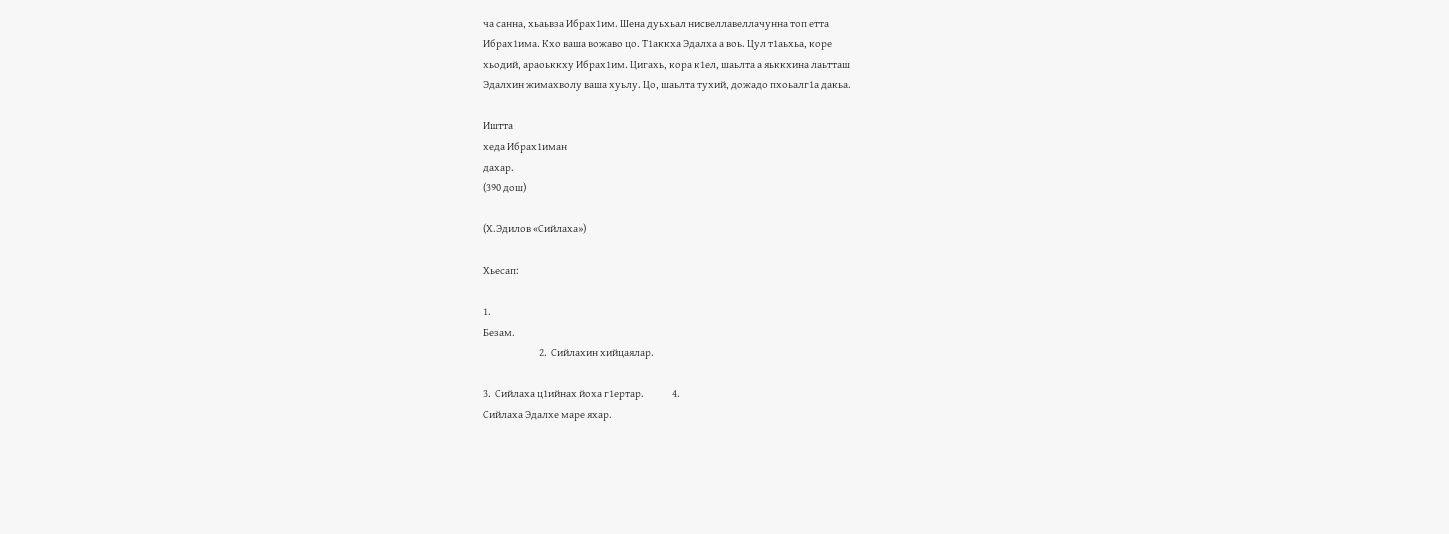ча санна, хьаьвза Ибрах1им. Шена дуьхьал нисвеллавеллачунна топ етта
Ибрах1има. Кхо ваша вожаво цо. Т1аккха Эдалха а воь. Цул т1аьхьа, коре
хьодий, араоьккху Ибрах1им. Цигахь, кора к1ел, шаьлта а яьккхина лаьтташ
Эдалхин жимахволу ваша хуьлу. Цо, шаьлта тухий, дожадо пхоьалг1а дакьа.

Иштта
хеда Ибрах1иман
дахар.
(390 дош)

(Х.Эдилов «Сийлаха»)

Хьесап:

1.
Безам.
                            2.  Сийлахин хийцаялар.

3.  Сийлаха ц1ийнах йоха г1ертар.              4.
Сийлаха Эдалхе маре яхар.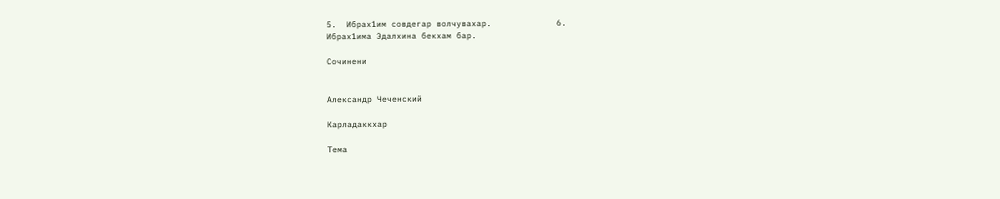5.  Ибрах1им совдегар волчувахар.             6.
Ибрах1има Эдалхина бекхам бар.

Сочинени


Александр Чеченский

Карладаккхар

Тема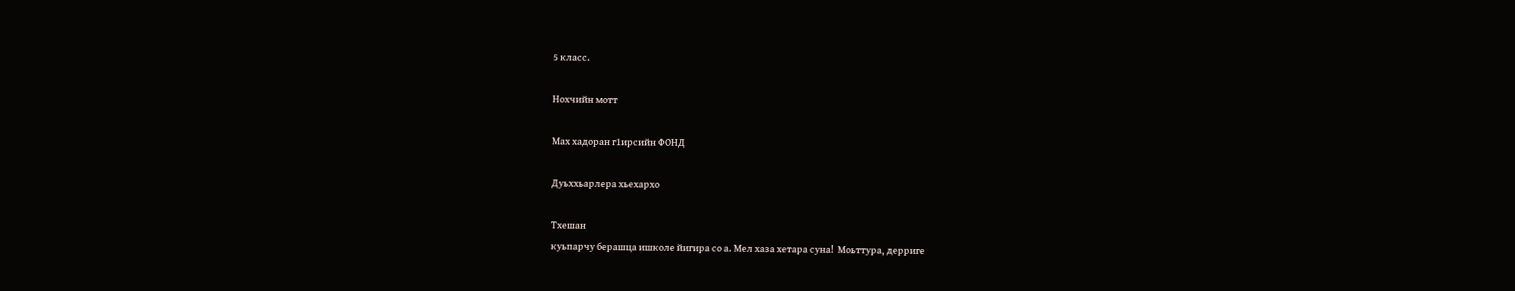5 класс.

Нохчийн мотт

Мах хадоран г1ирсийн ФОНД

Дуьххьарлера хьехархо

Тхешан
куьпарчу берашца ишколе йигира со а. Мел хаза хетара суна!  Моьттура, дерриге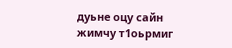дуьне оцу сайн жимчу т1оьрмиг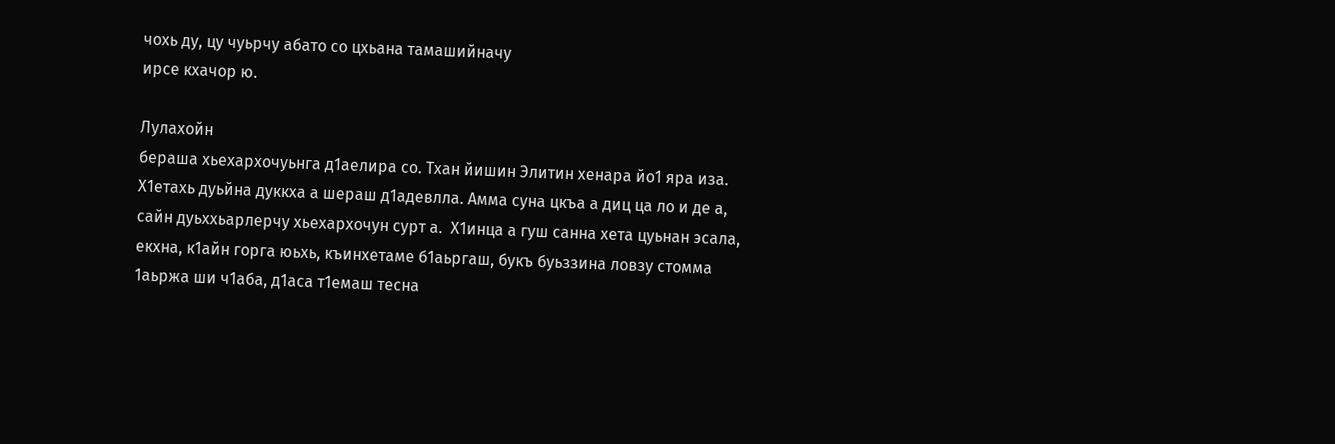чохь ду, цу чуьрчу абато со цхьана тамашийначу
ирсе кхачор ю.

Лулахойн
бераша хьехархочуьнга д1аелира со. Тхан йишин Элитин хенара йо1 яра иза.
Х1етахь дуьйна дуккха а шераш д1адевлла. Амма суна цкъа а диц ца ло и де а,
сайн дуьххьарлерчу хьехархочун сурт а.  Х1инца а гуш санна хета цуьнан эсала,
екхна, к1айн горга юьхь, къинхетаме б1аьргаш, букъ буьззина ловзу стомма
1аьржа ши ч1аба, д1аса т1емаш тесна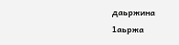даьржина 1аьржа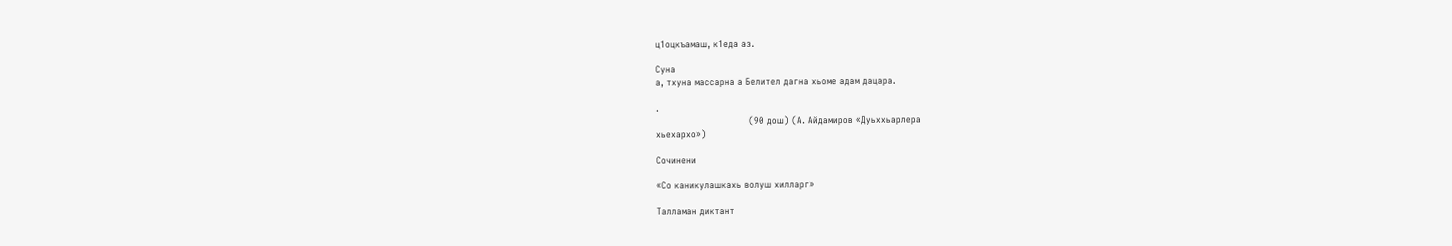ц1оцкъамаш, к1еда аз.

Суна
а, тхуна массарна а Белител дагна хьоме адам дацара.

.
                               (90 дош) (А. Айдамиров «Дуьххьарлера
хьехархо»)

Сочинени

«Со каникулашкахь волуш хилларг»

Талламан диктант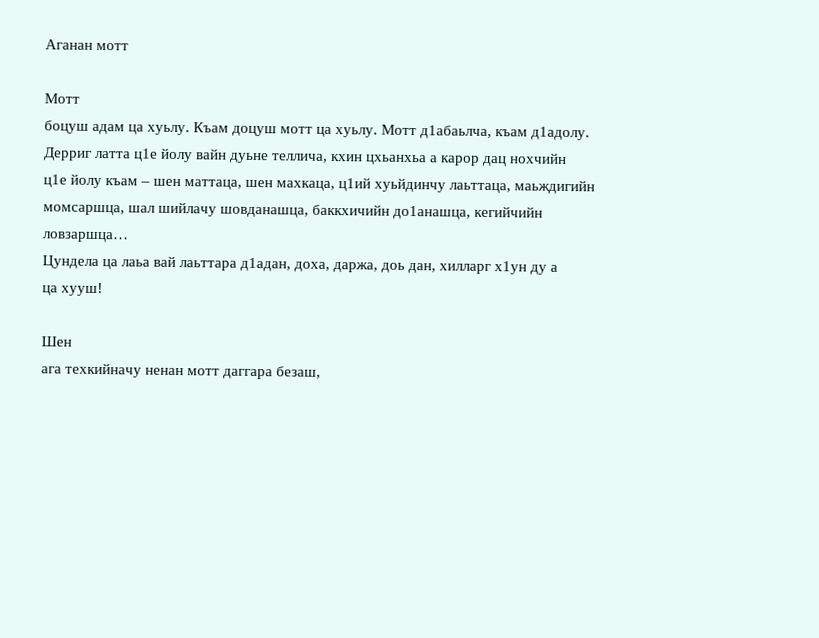Аганан мотт

Мотт
боцуш адам ца хуьлу. Къам доцуш мотт ца хуьлу. Мотт д1абаьлча, къам д1адолу.
Дерриг латта ц1е йолу вайн дуьне теллича, кхин цхьанхьа а карор дац нохчийн
ц1е йолу къам – шен маттаца, шен махкаца, ц1ий хуьйдинчу лаьттаца, маьждигийн
момсаршца, шал шийлачу шовданашца, баккхичийн до1анашца, кегийчийн ловзаршца…
Цундела ца лаьа вай лаьттара д1адан, доха, даржа, доь дан, хилларг х1ун ду а
ца хууш!

Шен
ага техкийначу ненан мотт даггара безаш,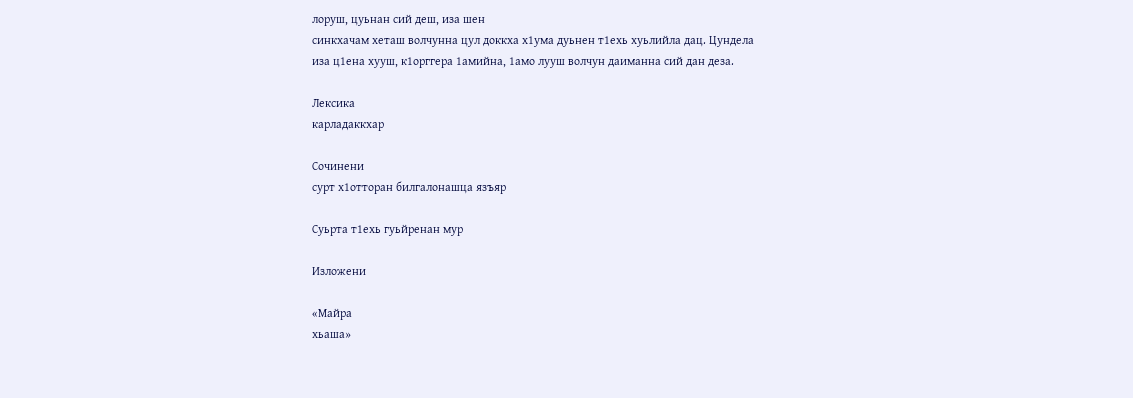лоруш, цуьнан сий деш, иза шен
синкхачам хеташ волчунна цул доккха х1ума дуьнен т1ехь хуьлийла дац. Цундела
иза ц1ена хууш, к1орггера 1амийна, 1амо лууш волчун даиманна сий дан деза.

Лексика
карладаккхар

Сочинени
сурт х1отторан билгалонашца язъяр

Суьрта т1ехь гуьйренан мур

Изложени

«Майра
хьаша»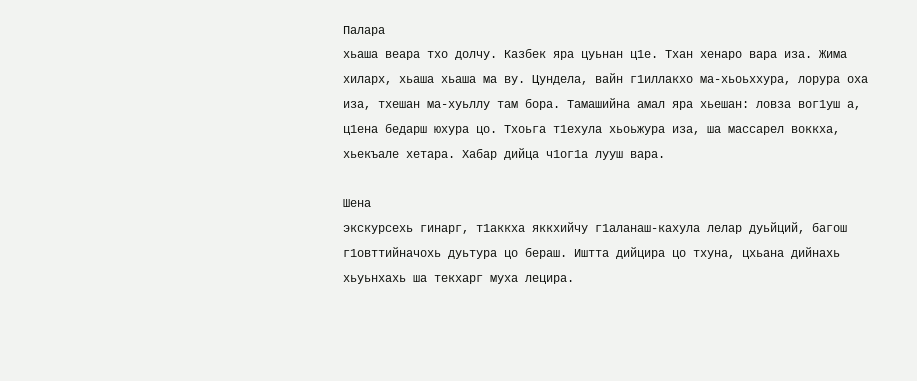Палара
хьаша веара тхо долчу. Казбек яра цуьнан ц1е. Тхан хенаро вара иза. Жима
хиларх, хьаша хьаша ма ву. Цундела, вайн г1иллакхо ма-хьоьххура, лорура оха
иза, тхешан ма-хуьллу там бора. Тамашийна амал яра хьешан: ловза вог1уш а,
ц1ена бедарш юхура цо. Тхоьга т1ехула хьоьжура иза, ша массарел воккха,
хьекъале хетара. Хабар дийца ч1ог1а лууш вара.

Шена
экскурсехь гинарг, т1аккха яккхийчу г1аланаш-кахула лелар дуьйций, багош
г1овттийначохь дуьтура цо бераш. Иштта дийцира цо тхуна, цхьана дийнахь
хьуьнхахь ша текхарг муха лецира.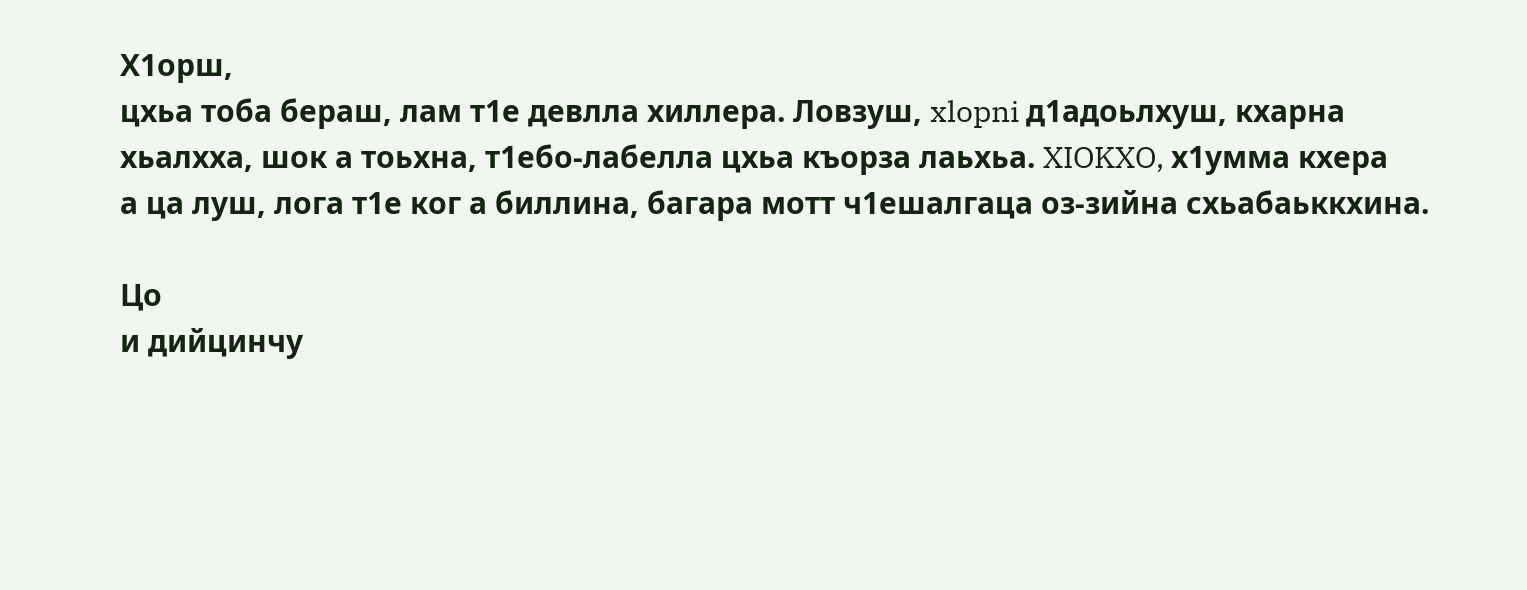Х1орш,
цхьа тоба бераш, лам т1е девлла хиллера. Ловзуш, xlopni д1адоьлхуш, кхарна
хьалхха, шок а тоьхна, т1ебо-лабелла цхьа къорза лаьхьа. XIOKXO, х1умма кхера
а ца луш, лога т1е ког а биллина, багара мотт ч1ешалгаца оз-зийна схьабаьккхина.

Цо
и дийцинчу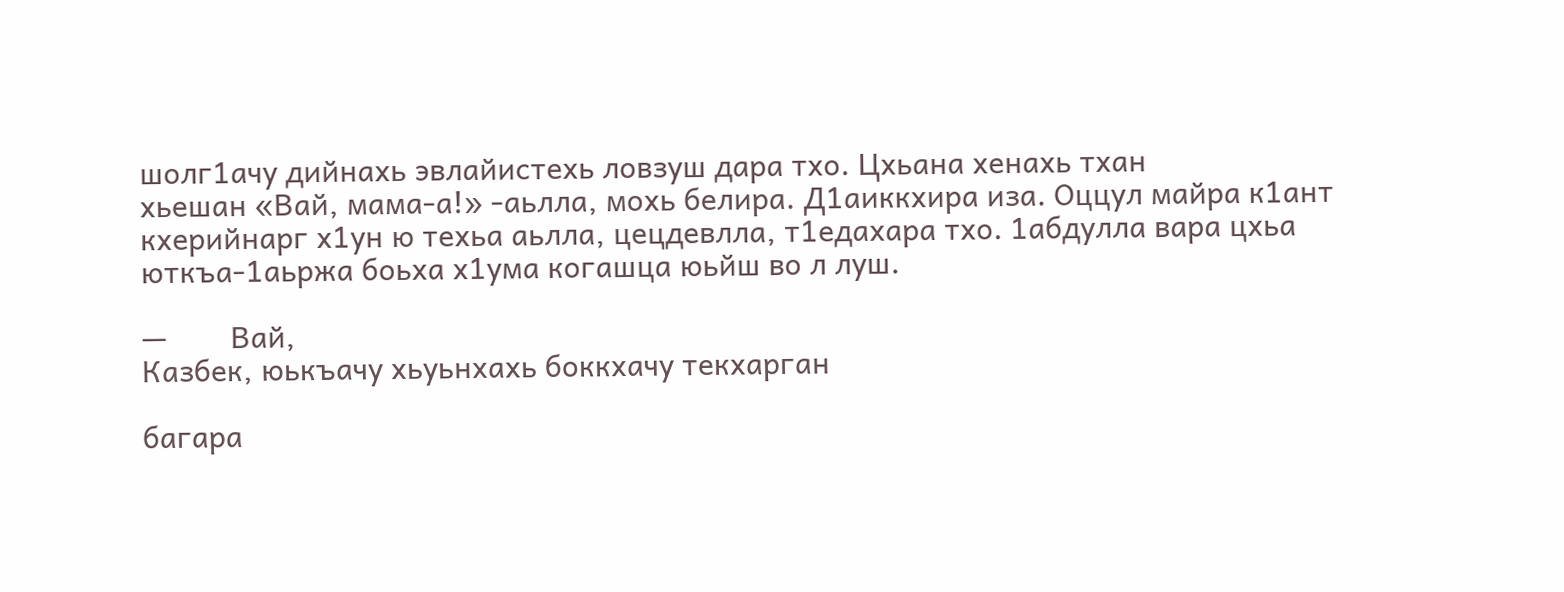шолг1ачу дийнахь эвлайистехь ловзуш дара тхо. Цхьана хенахь тхан
хьешан «Вай, мама-а!» -аьлла, мохь белира. Д1аиккхира иза. Оццул майра к1ант
кхерийнарг х1ун ю техьа аьлла, цецдевлла, т1едахара тхо. 1абдулла вара цхьа
юткъа-1аьржа боьха х1ума когашца юьйш во л луш.

—        Вай,
Казбек, юькъачу хьуьнхахь боккхачу текхарган

багара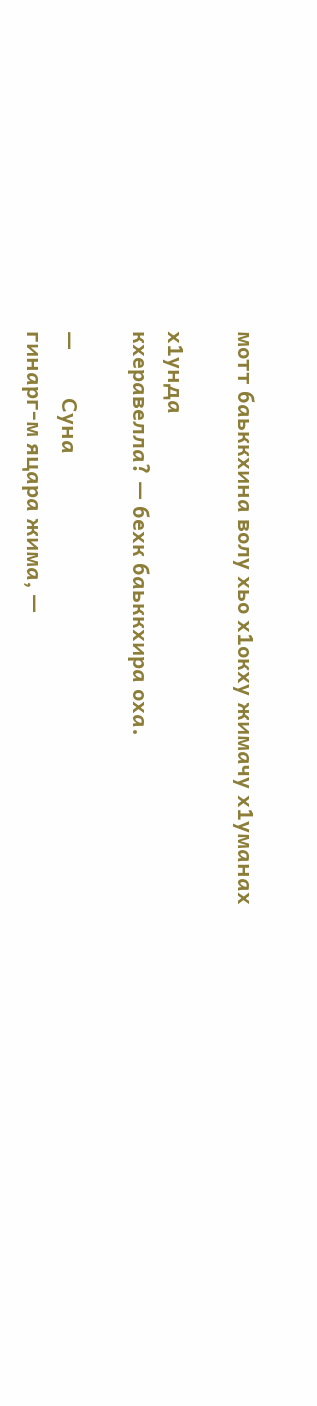мотт баьккхина волу хьо х1окху жимачу х1уманах

х1унда
кхеравелла? — бехк баьккхира оха.

—        Суна
гинарг-м яцара жима, —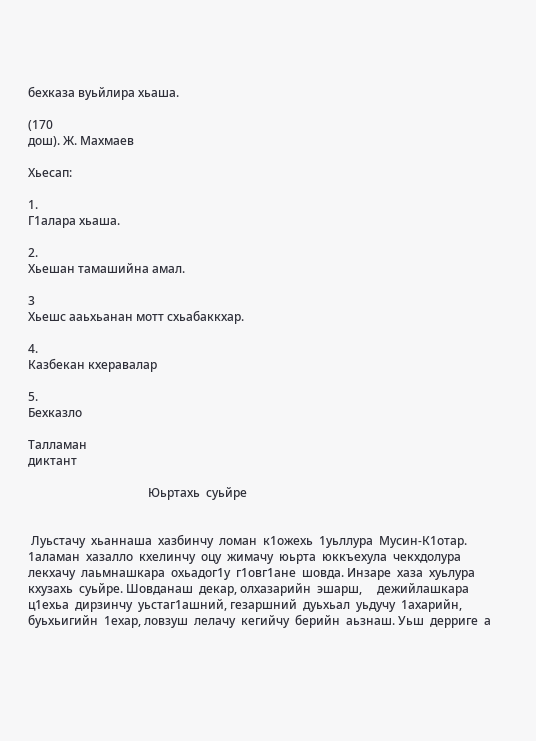бехказа вуьйлира хьаша.

(170
дош). Ж. Махмаев

Хьесап:

1.
Г1алара хьаша.

2.
Хьешан тамашийна амал.

3
Хьешс ааьхьанан мотт схьабаккхар.

4.
Казбекан кхеравалар

5.
Бехказло

Талламан
диктант

                                        Юьртахь  суьйре


 Луьстачу  хьаннаша  хазбинчу  ломан  к1ожехь  1уьллура  Мусин-К1отар.
1аламан  хазалло  кхелинчу  оцу  жимачу  юьрта  юккъехула  чекхдолура
лекхачу  лаьмнашкара  охьадог1у  г1овг1ане  шовда. Инзаре  хаза  хуьлура
кхузахь  суьйре. Шовданаш  декар, олхазарийн  эшарш,     дежийлашкара
ц1ехьа  дирзинчу  уьстаг1ашний, гезаршний  дуьхьал  уьдучу  1ахарийн,
буьхьигийн  1ехар, ловзуш  лелачу  кегийчу  берийн  аьзнаш. Уьш  дерриге  а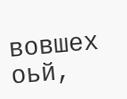вовшех  оьй,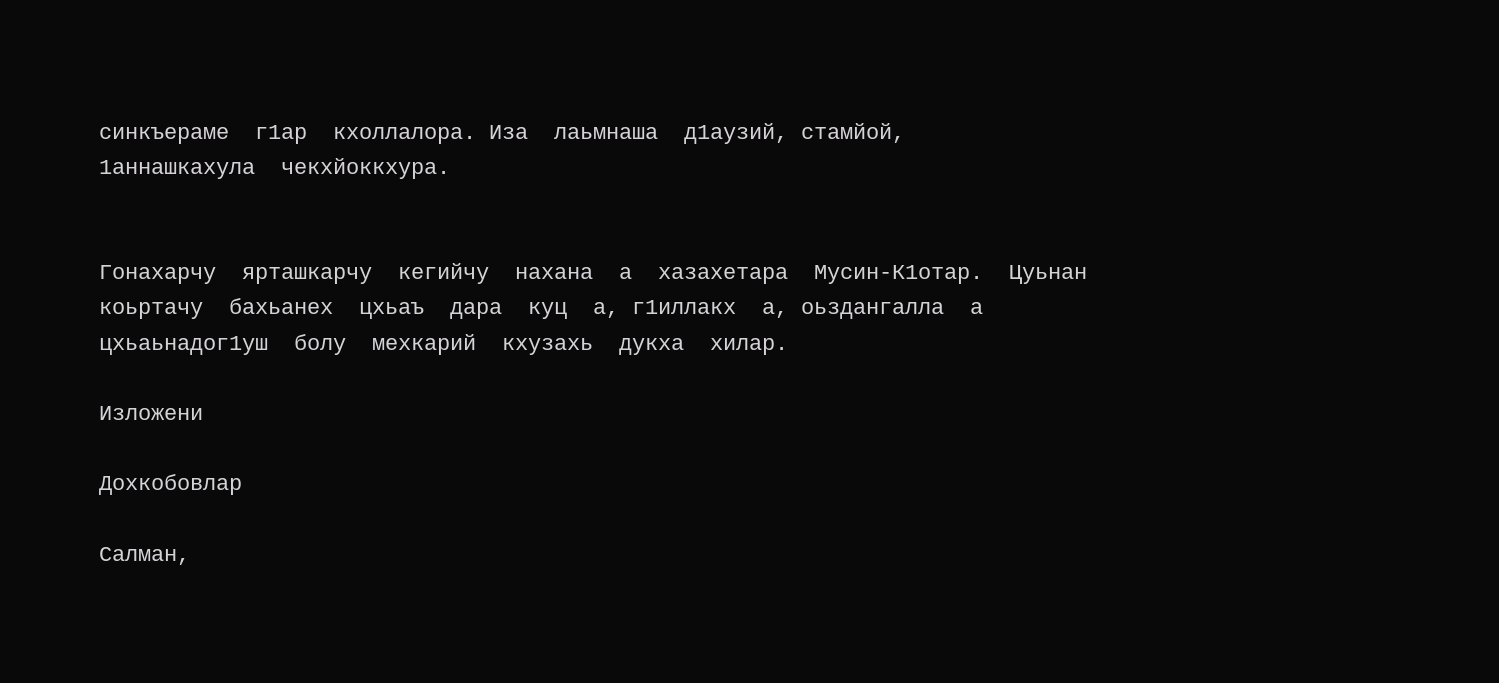синкъераме  г1ар  кхоллалора. Иза  лаьмнаша  д1аузий, стамйой,
1аннашкахула  чекхйоккхура.


Гонахарчу  ярташкарчу  кегийчу  нахана  а  хазахетара  Мусин-К1отар.  Цуьнан
коьртачу  бахьанех  цхьаъ  дара  куц  а, г1иллакх  а, оьздангалла  а
цхьаьнадог1уш  болу  мехкарий  кхузахь  дукха  хилар.

Изложени

Дохкобовлар

Салман,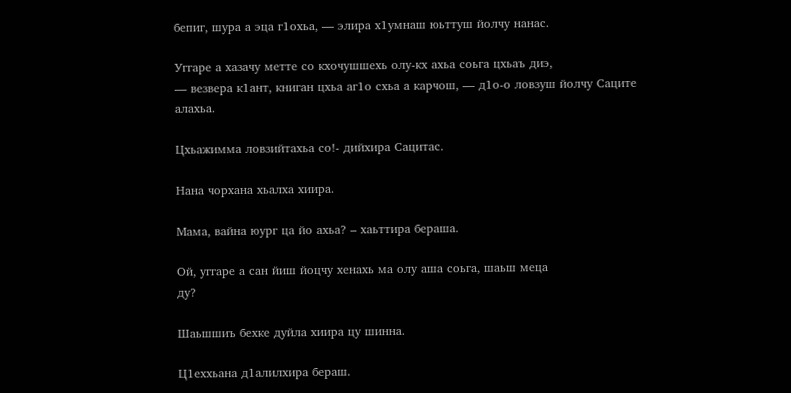бепиг, шура а эца г1охьа, — элира х1умнаш юьттуш йолчу нанас.

Уггаре а хазачу метте со кхочушшехь олу-кх ахьа соьга цхьаъ диэ,
— везвера к1ант, книган цхьа аг1о схьа а карчош, — д1о-о ловзуш йолчу Саците
алахьа.

Цхьажимма ловзийтахьа со!- дийхира Сацитас.

Нана чорхана хьалха хиира.

Мама, вайна юург ца йо ахьа? – хаьттира бераша.

Ой, уггаре а сан йиш йоцчу хенахь ма олу аша соьга, шаьш меца
ду?

Шаьшшиъ бехке дуйла хиира цу шинна.

Ц1еххьана д1алилхира бераш.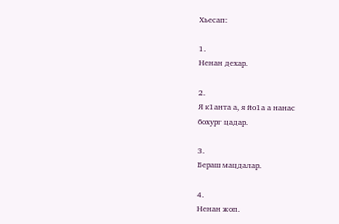Хьесап:

1.
Ненан дехар.

2.
Я к1анта а, я йо1а а нанас
бохург цадар.

3.
Бераш мацдалар.

4.
Ненан жоп.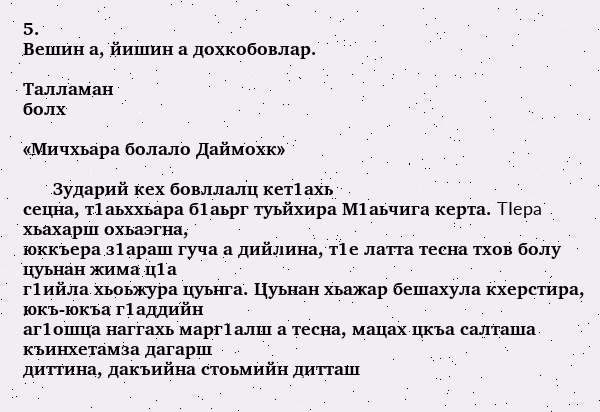5.
Вешин а, йишин а дохкобовлар.

Талламан
болх

«Мичхьара болало Даймохк»

      Зударий кех бовллалц кет1ахь
сецна, т1аьххьара б1аьрг туьйхира М1аьчига керта. TIepa хьахарш охьаэгна,
юккъера з1араш гуча а дийлина, т1е латта тесна тхов болу цуьнан жима ц1а
г1ийла хьоьжура цуьнга. Цуьнан хьажар бешахула кхерстира, юкъ-юкъа г1аддийн
аг1ошца наггахь марг1алш а тесна, мацах цкъа салташа къинхетамза дагарш
диттина, дакъийна стоьмийн дитташ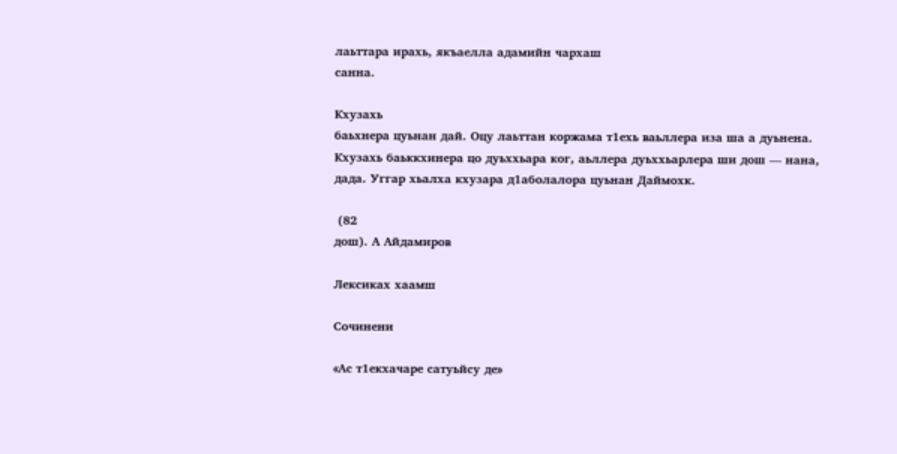лаьттара ирахь, якъаелла адамийн чархаш
санна.

Кхузахь
баьхнера цуьнан дай. Оцу лаьттан коржама т1ехь ваьллера иза ша а дуьнена.
Кхузахь баьккхинера цо дуьххьара ког, аьллера дуьххьарлера ши дош — нана,
дада. Уггар хьалха кхузара д1аболалора цуьнан Даймохк.

 (82
дош). А Айдамиров

Лексиках хаамш

Сочинени

«Ас т1екхачаре сатуьйсу де»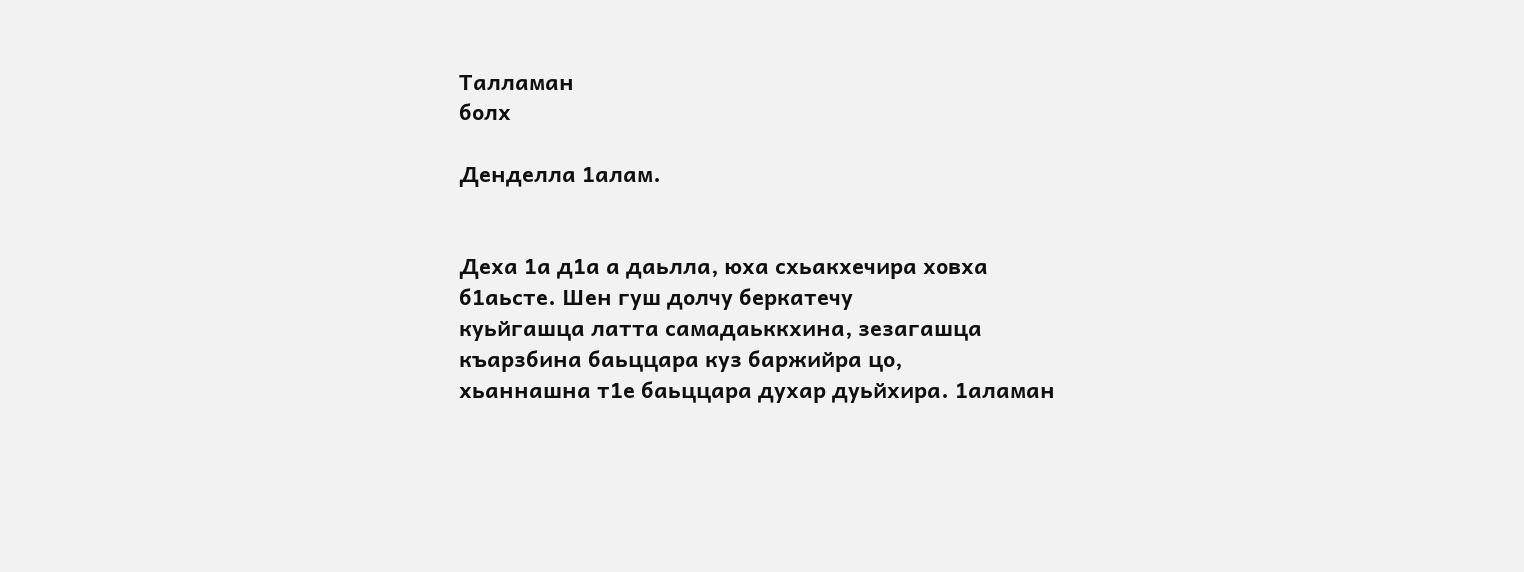Талламан
болх

Денделла 1алам.


Деха 1а д1а а даьлла, юха схьакхечира ховха б1аьсте. Шен гуш долчу беркатечу
куьйгашца латта самадаьккхина, зезагашца къарзбина баьццара куз баржийра цо,
хьаннашна т1е баьццара духар дуьйхира. 1аламан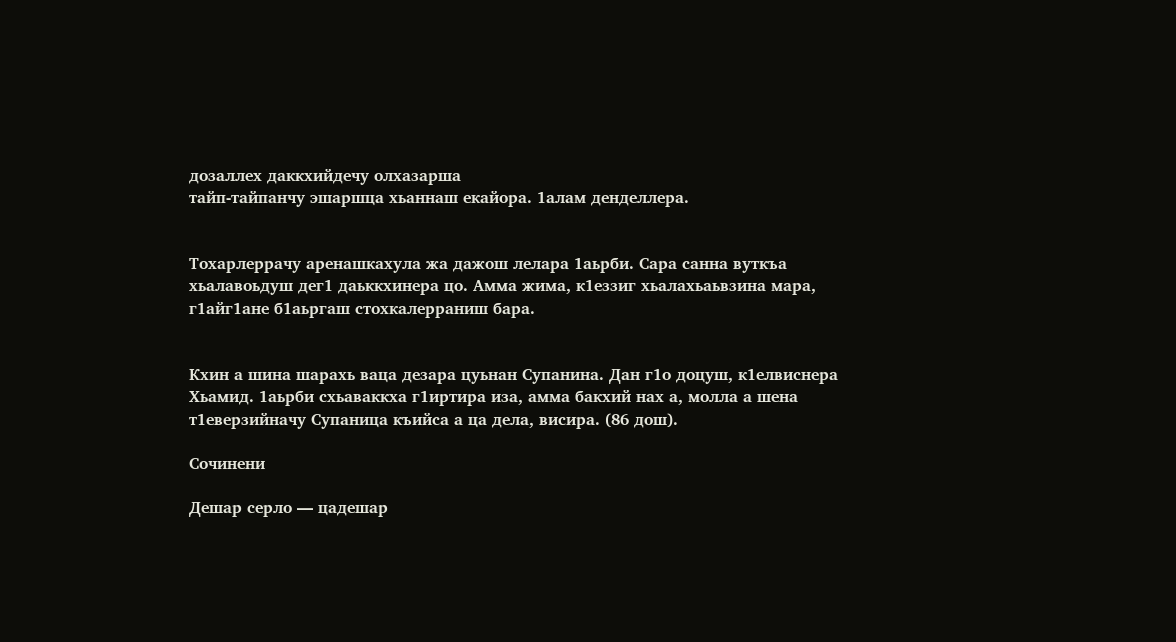дозаллех даккхийдечу олхазарша
тайп-тайпанчу эшаршца хьаннаш екайора. 1алам денделлера.


Тохарлеррачу аренашкахула жа дажош лелара 1аьрби. Сара санна вуткъа
хьалавоьдуш дег1 даьккхинера цо. Амма жима, к1еззиг хьалахьаьвзина мара,
г1айг1ане б1аьргаш стохкалерраниш бара.


Кхин а шина шарахь ваца дезара цуьнан Супанина. Дан г1о доцуш, к1елвиснера
Хьамид. 1аьрби схьаваккха г1иртира иза, амма бакхий нах а, молла а шена
т1еверзийначу Супаница къийса а ца дела, висира. (86 дош).

Сочинени

Дешар серло — цадешар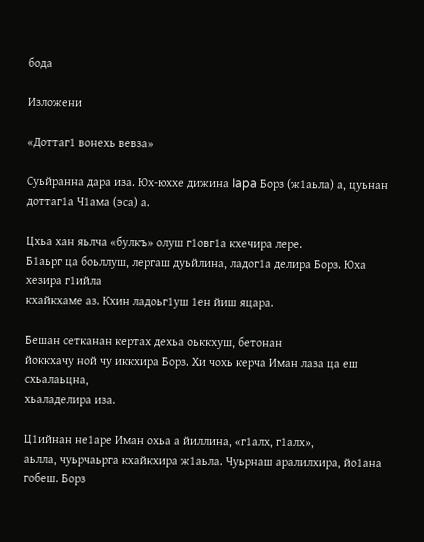бода

Изложени

«Доттаг1 вонехь вевза»

Суьйранна дара иза. Юх-юххе дижина Iapa Борз (ж1аьла) а, цуьнан доттаг1а Ч1ама (эса) а.

Цхьа хан яьлча «булкъ» олуш г1овг1а кхечира лере.
Б1аьрг ца боьллуш, лергаш дуьйлина, ладог1а делира Борз. Юха хезира г1ийла
кхайкхаме аз. Кхин ладоьг1уш 1ен йиш яцара.

Бешан сетканан кертах дехьа оьккхуш, бетонан
йоккхачу ной чу иккхира Борз. Хи чохь керча Иман лаза ца еш схьалаьцна,
хьаладелира иза.

Ц1ийнан не1аре Иман охьа а йиллина, «г1алх, г1алх»,
аьлла, чуьрчаьрга кхайкхира ж1аьла. Чуьрнаш аралилхира, йо1ана гобеш. Борз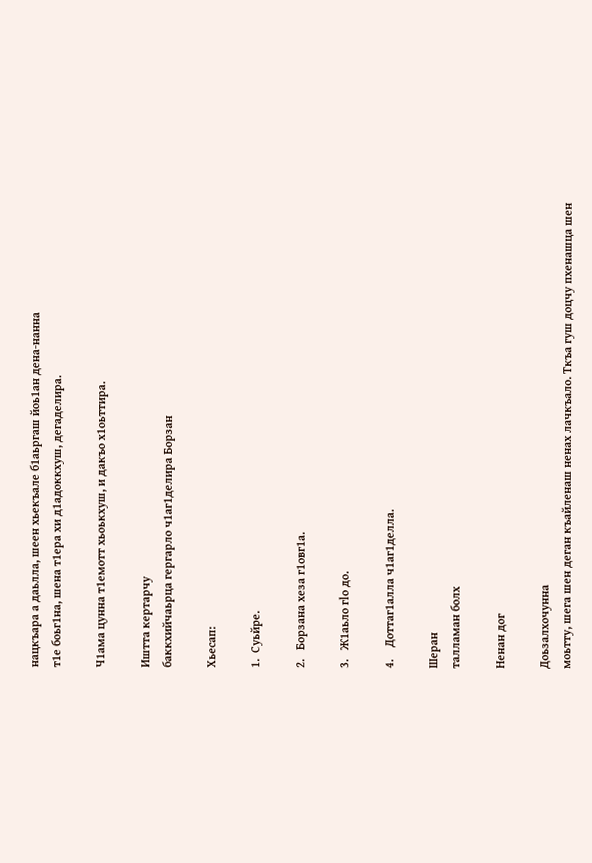нацкъара а даьлла, шеен хьекъале б1аьргаш йоь1ан дена-нанна
т1е боьг1на, шена т1ера хи д1адоккхуш, дегаделира.

Ч1ама цунна т1емотт хьоькхуш, и дакъо х1оьттира.

Иштта кертарчу
баккхийчаьрца гергарло ч1аг1делира Борзан

Хьесап:

1.  Суьйре.

2.   Борзана хеза г1овг1а.

3.   Ж1аьло гlo до.

4.    Доттаг1алла ч1аг1делла.

Шеран
талламан болх

Ненан дог

Доьзалхочунна
моьтту, шега шен деган къайленаш ненах лачкъало. Ткъа гуш доцчу пхенашца шен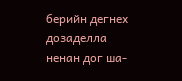берийн дегнех дозаделла ненан дог ша-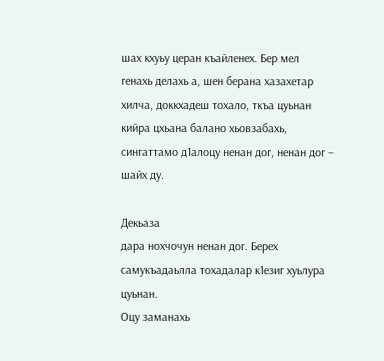шах кхуьу церан къайленех. Бер мел
генахь делахь а, шен берана хазахетар хилча, доккхадеш тохало, ткъа цуьнан
кийра цхьана балано хьовзабахь, сингаттамо д1алоцу ненан дог, ненан дог –
шайх ду.

Декьаза
дара нохчочун ненан дог. Берех самукъадаьлла тохадалар к1езиг хуьлура цуьнан.
Оцу заманахь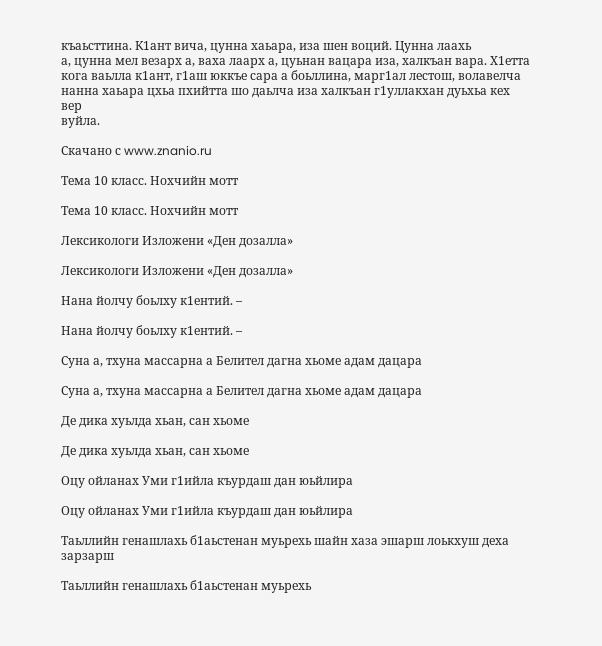къаьсттина. К1ант вича, цунна хаьара, иза шен воций. Цунна лаахь
а, цунна мел везарх а, ваха лаарх а, цуьнан вацара иза, халкъан вара. Х1етта
кога ваьлла к1ант, г1аш юккъе сара а боьллина, марг1ал лестош, волавелча
нанна хаьара цхьа пхийтта шо даьлча иза халкъан г1уллакхан дуьхьа кех вер
вуйла.

Скачано с www.znanio.ru

Тема 10 класс. Нохчийн мотт

Тема 10 класс. Нохчийн мотт

Лексикологи Изложени «Ден дозалла»

Лексикологи Изложени «Ден дозалла»

Нана йолчу боьлху к1ентий. –

Нана йолчу боьлху к1ентий. –

Суна а, тхуна массарна а Белител дагна хьоме адам дацара

Суна а, тхуна массарна а Белител дагна хьоме адам дацара

Де дика хуьлда хьан, сан хьоме

Де дика хуьлда хьан, сан хьоме

Оцу ойланах Уми г1ийла къурдаш дан юьйлира

Оцу ойланах Уми г1ийла къурдаш дан юьйлира

Таьллийн генашлахь б1аьстенан муьрехь шайн хаза эшарш лоькхуш деха зарзарш

Таьллийн генашлахь б1аьстенан муьрехь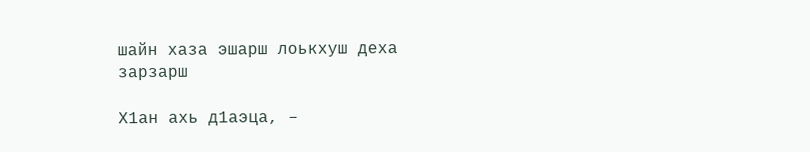шайн хаза эшарш лоькхуш деха зарзарш

Х1ан ахь д1аэца, –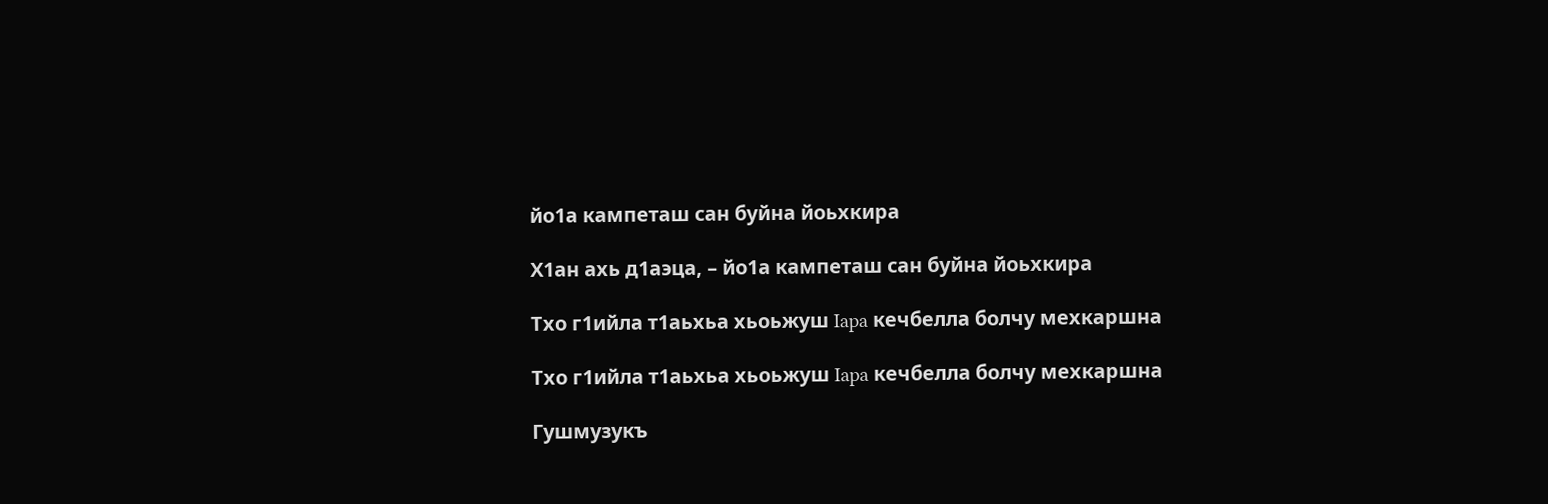йо1а кампеташ сан буйна йоьхкира

Х1ан ахь д1аэца, – йо1а кампеташ сан буйна йоьхкира

Тхо г1ийла т1аьхьа хьоьжуш Iapa кечбелла болчу мехкаршна

Тхо г1ийла т1аьхьа хьоьжуш Iapa кечбелла болчу мехкаршна

Гушмузукъ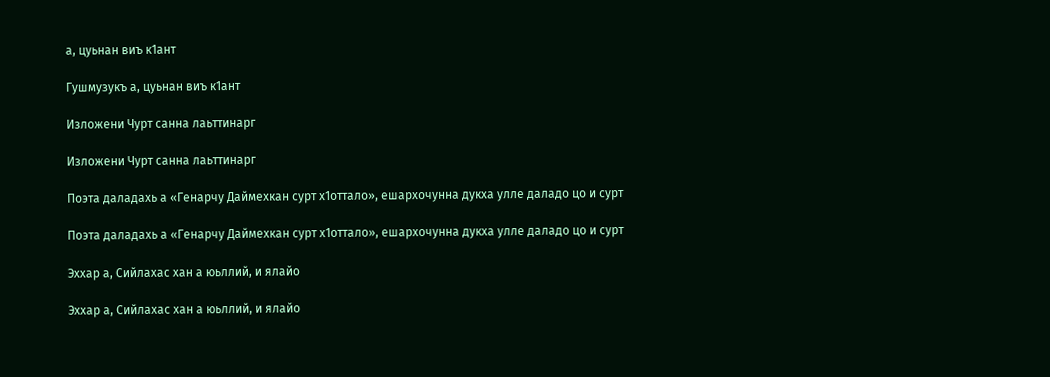а, цуьнан виъ к1ант

Гушмузукъ а, цуьнан виъ к1ант

Изложени Чурт санна лаьттинарг

Изложени Чурт санна лаьттинарг

Поэта даладахь а «Генарчу Даймехкан сурт х1оттало», ешархочунна дукха улле даладо цо и сурт

Поэта даладахь а «Генарчу Даймехкан сурт х1оттало», ешархочунна дукха улле даладо цо и сурт

Эххар а, Сийлахас хан а юьллий, и ялайо

Эххар а, Сийлахас хан а юьллий, и ялайо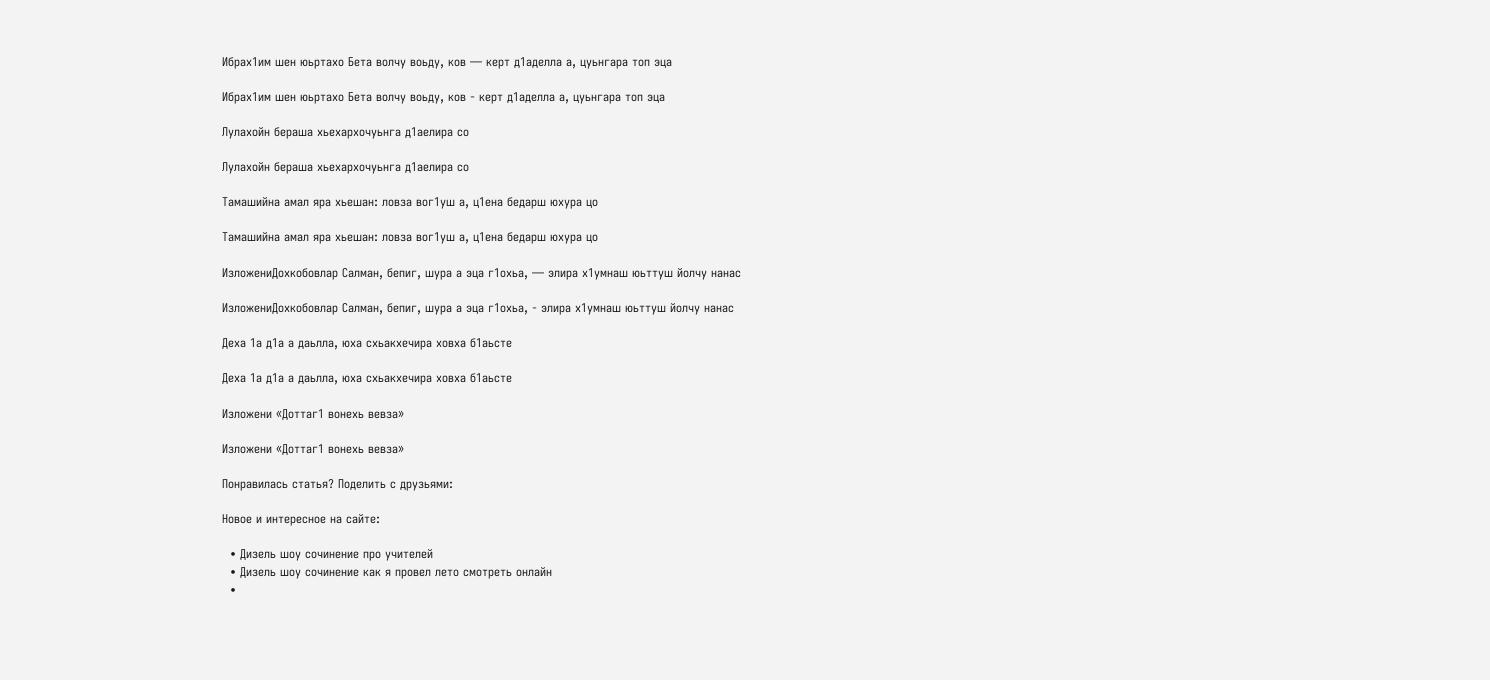Ибрах1им шен юьртахо Бета волчу воьду, ков — керт д1аделла а, цуьнгара топ эца

Ибрах1им шен юьртахо Бета волчу воьду, ков - керт д1аделла а, цуьнгара топ эца

Лулахойн бераша хьехархочуьнга д1аелира со

Лулахойн бераша хьехархочуьнга д1аелира со

Тамашийна амал яра хьешан: ловза вог1уш а, ц1ена бедарш юхура цо

Тамашийна амал яра хьешан: ловза вог1уш а, ц1ена бедарш юхура цо

ИзложениДохкобовлар Салман, бепиг, шура а эца г1охьа, — элира х1умнаш юьттуш йолчу нанас

ИзложениДохкобовлар Салман, бепиг, шура а эца г1охьа, - элира х1умнаш юьттуш йолчу нанас

Деха 1а д1а а даьлла, юха схьакхечира ховха б1аьсте

Деха 1а д1а а даьлла, юха схьакхечира ховха б1аьсте

Изложени «Доттаг1 вонехь вевза»

Изложени «Доттаг1 вонехь вевза»

Понравилась статья? Поделить с друзьями:

Новое и интересное на сайте:

  • Дизель шоу сочинение про учителей
  • Дизель шоу сочинение как я провел лето смотреть онлайн
  •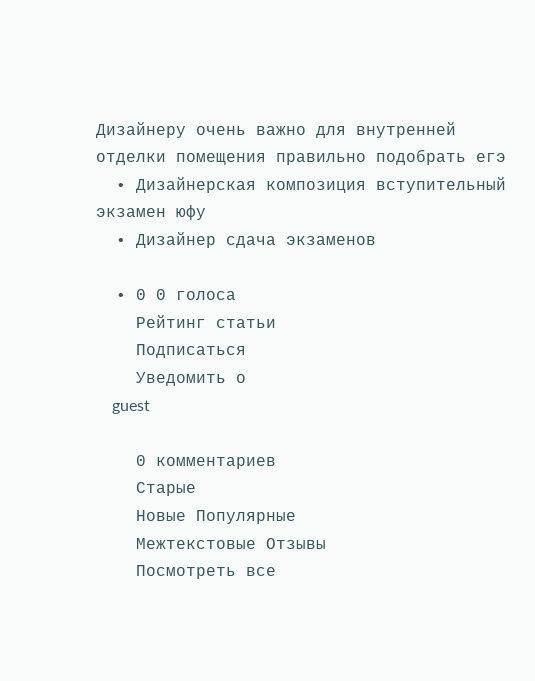Дизайнеру очень важно для внутренней отделки помещения правильно подобрать егэ
  • Дизайнерская композиция вступительный экзамен юфу
  • Дизайнер сдача экзаменов

  • 0 0 голоса
    Рейтинг статьи
    Подписаться
    Уведомить о
    guest

    0 комментариев
    Старые
    Новые Популярные
    Межтекстовые Отзывы
    Посмотреть все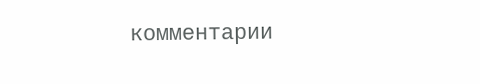комментарии